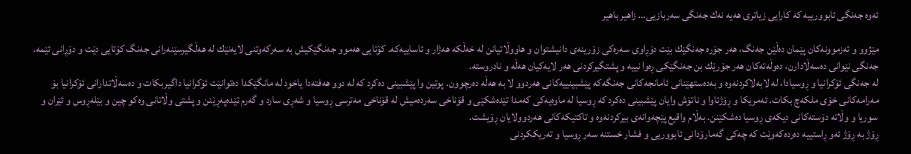ئەوە جەنگی ئابوورییە کە کارایی زیاتری هەیە نەك جەنگی سەربازیی… زاهیر باهیر

مێژوو و ئەزموونەکان پێمان دەڵێن جەنگ، هەر جۆرە جەنگێك بێت دۆڕاوی سەرەکی زۆرینەی دانیشتوان و هاووڵاتیانن لە خەڵکە هەژار و ئاساییەکە. کۆتایی هەموو جەنگێکیش بە سەرکەوتنی لایەنێك لە هەڵگیرسێنەرانی جەنگ کۆتایی دێت و دۆڕانی ئێمە. جەنگی نێوانی دەسەڵادارن، دەوڵەتەکان هەر جۆرێك بن جەنگێکی ڕەوا نییە و پشتگیرکردنی هەر لایەکیان هەڵە و نادروستە.
لە جەنگی ئۆکرانیا و ڕوسیادا، لە لابەلاکردنەوە و بەدەستهێنانی ئامانجەکانی جەنگەکە پێشبینییەکانی هەردوو لا بە هەڵە دەرچوون. پوتین وا پێشبینی دەکرد کە لە دوو هەفتەدا یاخود لە مانگێکدا دەتوانێت ئۆکرانیا داگیربکات و دەسەڵاتدارانی ئۆکرانیا بۆ مەرامەکانی خۆی ملکەچ بکات. ئەمریکا و ڕۆژئاوا و ناتۆش وایان پێشبینی دەکرد کە ڕوسیا لە ماوەیەکی کەمدا تێدەشکێی و قۆناخی سەردەمیش لە قۆناخی مەترسی ڕوسیا و شەڕی سارد و گەرم تێدەپەڕێنن و پشتی وڵاتانی وەکو چین و بێلەڕوس و ئێران و سوریا و وڵاتە دۆستەکانی دیکەی ڕوسیا دەشکێنن. بەڵام واقیع پێچەوانەی بیرکردنەوە و تاکتیکەکانی هەردوولایان ڕۆیشت.
ڕۆژ بە ڕۆژ ئەو ڕاستییە دەردەکەوێت کە چەکی گەمارۆدانی ئابووریی و فشار خستنە سەر ڕوسیا و تەریککردنی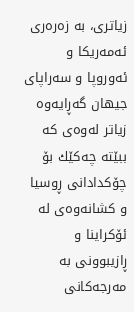زیاتری، بە زەرەری ئەمەریکا و ئەوروپا و سەراپای جیهان گەڕایەوە زیاتر لەوەی کە ببێتە چەکێك بۆ چۆکدادانی ڕوسیا و کشانەوەی لە ئۆکراینا و ڕازیبوونی بە مەرجەکانی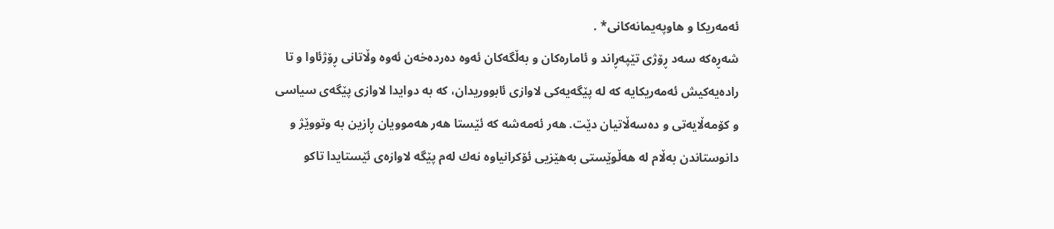ئەمەریکا و هاوپەیمانەکانی* .
شەڕەکە سەد ڕۆژی تێپەڕاند و ئامارەکان و بەڵگەکان ئەوە دەردەخەن ئەوە وڵاتانی ڕۆژئاوا و تا رادەیەکیش ئەمەریکایە کە لە پێگەیەکی لاوازی ئابووریدان، کە بە دوایدا لاوازی پێگەی سیاسی و کۆمەڵایەتی و دەسەڵاتیان دێت. هەر ئەمەشە کە ئێستا هەر هەموویان ڕازین بە وتووێژ و دانوستاندن بەڵام لە هەڵوێستی بەهێزیی ئۆکرانیاوە نەك لەم پێگە لاوازەی ئێستایدا تاکو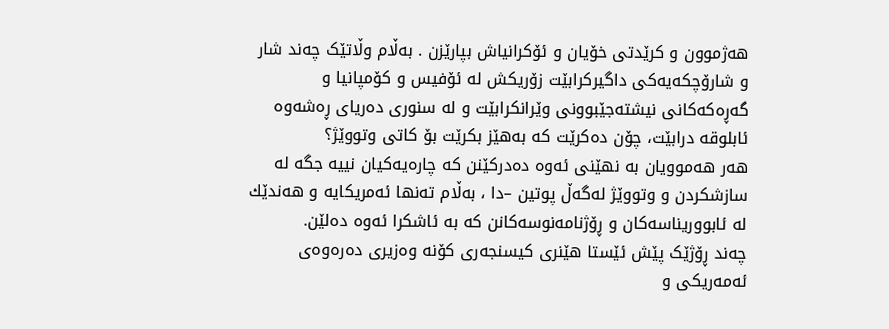هەژموون و کرێدتی خۆیان و ئۆکرانیاش بپارێزن . بەڵام وڵاتێک چەند شار و شارۆچکەیەکی داگیرکرابێت زۆریکش لە ئۆفیس و کۆمپانیا و گەڕەکەکانی نیشتەجێبوونی وێرانکرابێت و لە سنوری دەریای ڕەشەوە ئابلوقە درابێت، چۆن دەکرێت کە بەهێز بکرێت بۆ کاتی وتووێژ؟
هەر هەموویان بە نهێنی ئەوە دەدرکێنن کە چارەیەکیان نییە جگە لە سازشکردن و وتووێژ لەگەڵ پوتین –دا ، بەڵام تەنها ئەمریکایە و هەندێك لە ئابووریناسەکان و ڕۆژنامەنوسەکانن کە بە ئاشکرا ئەوە دەلێن.
چەند ڕۆژێک پێش ئێستا هێنری کیسنجەری کۆنە وەزیری دەرەوەی ئەمەریکی و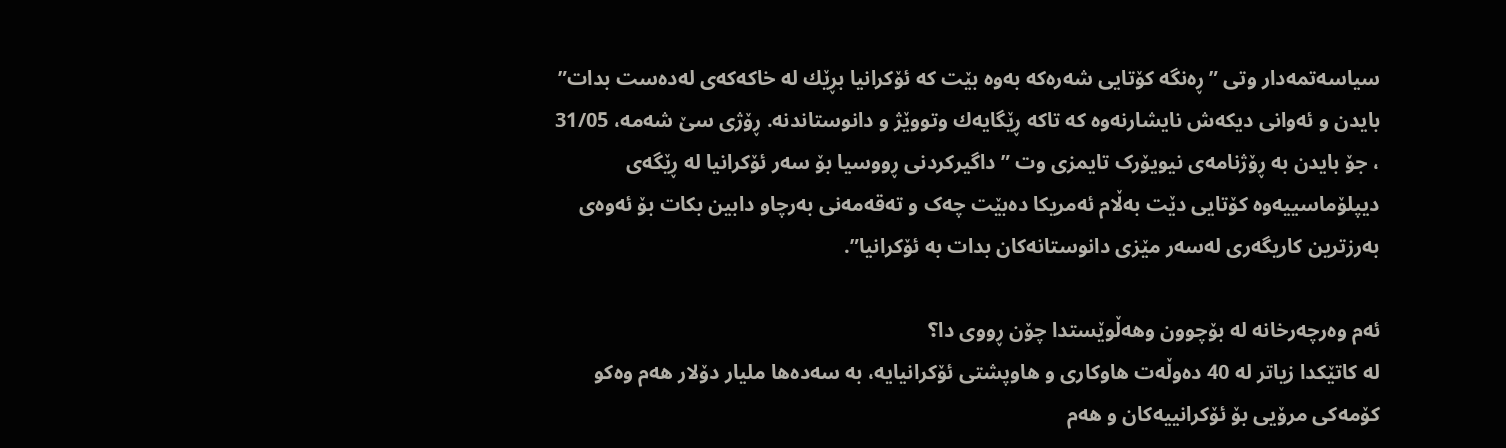سیاسەتمەدار وتی ” ڕەنگە کۆتایی شەرەکە بەوە بێت کە ئۆکرانیا بڕێك لە خاکەکەی لەدەست بدات” بایدن و ئەوانی دیکەش نایشارنەوە کە تاکە ڕێگایەك وتووێژ و دانوستاندنە. ڕۆژی سێ شەمە، 31/05 ، جۆ بایدن بە ڕۆژنامەی نیویۆرک تایمزی وت ” داگیرکردنی ڕووسیا بۆ سەر ئۆکرانیا لە ڕێگەی دیپلۆماسییەوە کۆتایی دێت بەڵام ئەمریکا دەبێت چەک و تەقەمەنی بەرچاو دابین بکات بۆ ئەوەی بەرزترین کاریگەری لەسەر مێزی دانوستانەکان بدات بە ئۆکرانیا”.

ئەم وەرچەرخانە لە بۆچوون وهەڵوێستدا چۆن ڕووی دا؟
لە کاتێکدا زیاتر لە 40 دەوڵەت هاوکاری و هاوپشتی ئۆکرانیایە، بە سەدەها ملیار دۆلار هەم وەکو کۆمەکی مرۆیی بۆ ئۆکرانییەکان و هەم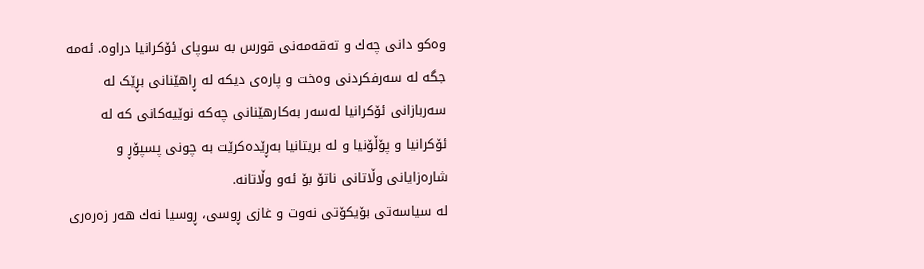وەکو دانی چەك و تەقەمەنی قورس بە سوپای ئۆکرانیا دراوە. ئەمە جگە لە سەرفکردنی وەخت و پارەی دیکە لە ڕاهێنانی بڕێک لە سەربازانی ئۆکرانیا لەسەر بەکارهێنانی چەکە نوێیەکانی کە لە ئۆکرانیا و پۆڵۆنیا و لە بریتانیا بەڕێدەکرێت بە چونی پسپۆڕ و شارەزایانی وڵاتانی ناتۆ بۆ ئەو وڵاتانە.
لە سیاسەتی بۆیکۆتی نەوت و غازی ڕوسی، ڕوسیا نەك هەر زەرەری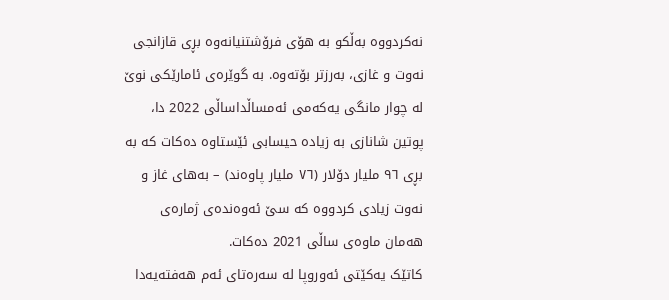نەکردووە بەڵکو بە هۆی فرۆشتنیانەوە بڕی قازانجی نەوت و غازی، بەرزتر بۆتەوە. بە گوێرەی ئامارێکی نوێ لە چوار مانگی یەکەمی ئەمساڵداساڵی 2022 دا، پوتین شانازی بە زیادە حیسابی ئێستاوە دەکات کە بە بڕی ٩٦ ملیار دۆلار (٧٦ ملیار پاوەند) – بەهای غاز و نەوت زیادی کردووە کە سێ ئەوەندەی ژمارەی هەمان ماوەی ساڵی 2021 دەکات.
کاتێک یەکێتی ئەوروپا لە سەرەتای ئەم هەفتەیەدا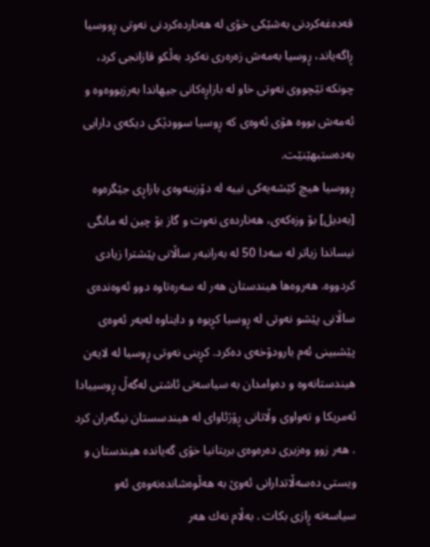قەدەغەکردنی بەشێکی خۆی لە هەناردەکردنی نەوتی ڕووسیا ڕاگەیاند، ڕوسیا بەمەش زەرەری نەکرد بەڵکو قازانجی کرد، چونکە تێچووی نەوتی خاو لە بازاڕەکانی جیهاندا بەرزبووەوە و ئەمەش بووە هۆی ئەوەی کە ڕوسیا سوودێکی دیکەی دارایی بەدەستبهێنێت.
ڕووسیا هیچ کێشەیەکی نییە لە دۆزینەوەی بازاڕی جێگرەوە [بەدیل] بۆ وزەکەی، هەناردەی نەوت و گاز بۆ چین لە مانگی نیساندا زیاتر لە سەدا 50 لە بەرانبەر ساڵانی پێشترا زیادی کردووە. هەروەها هیندستان هەر لە سەرەتاوە دوو ئەوەندەی ساڵانی پێشو نەوتی لە ڕوسیا کڕیوە و دایناوە لەبەر ئەوەی پێشبینی ئەم بارودۆخەی دەکرد. کڕینی نەوتی ڕوسیا لە لایەن هیندستانەوە و دەوامدان بە سیاسەتی ئاشتی لەگەڵ ڕوسییادا ئەمریکا و تەواوی وڵاتانی ڕۆژئاوای لە هیندسستان نیگەران کرد . هەر زوو وەزیری دەرەوەی بریتانیا خۆی گەیاندە هیندستان و ویستی دەسەڵاتدارانی ئەوێ بە هەڵوەشاندەنەوەی ئەو سیاسەتە ڕازی بکات . بەڵام نەك هەر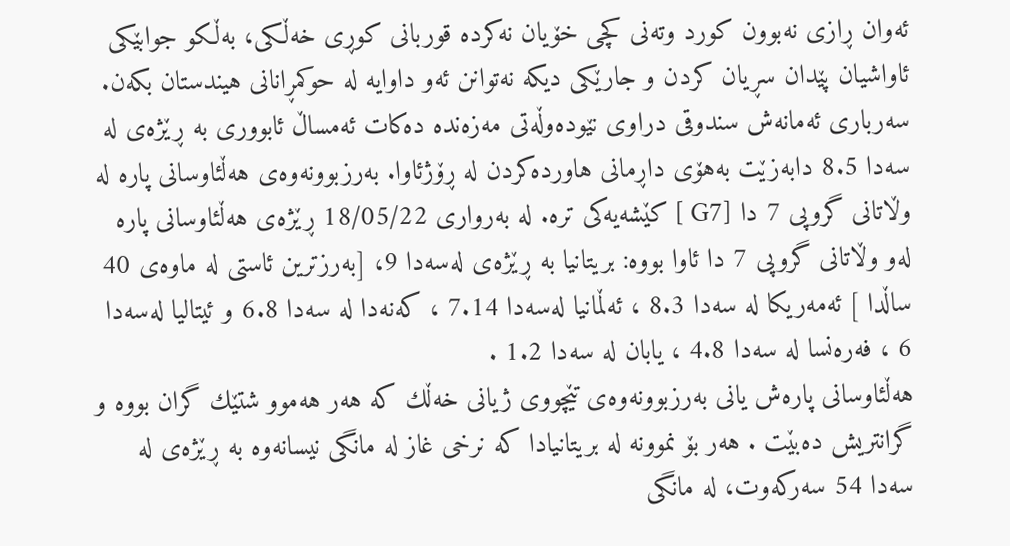ئەوان ڕازی نەبوون کورد وتەنی کچی خۆیان نەکردە قوربانی کوڕی خەڵکی، بەڵکو جوابێکی ئاواشیان پێدان سڕیان کردن و جارێکی دیکە نەتوانن ئەو داوایە لە حوکمڕانانی هیندستان بکەن.
سەرباری ئەمانەش سندوقی دراوی نێودەوڵەتی مەزەندە دەکات ئەمساڵ ئابووری بە ڕێژەی لە سەدا 8.5 دابەزێت بەهۆی داڕمانی هاوردەکردن لە ڕۆژئاوا. بەرزبوونەوەی هەڵئاوسانی پارە لە وڵاتانی گروپی 7 دا [G7 ] کێشەیەکی ترە. لە بەرواری 18/05/22 ڕێژەی هەڵئاوسانی پارە لەو وڵاتانی گروپی 7 دا ئاوا بووە: بریتانیا بە ڕێژەی لەسەدا 9، [بەرزترین ئاستی لە ماوەی 40 ساڵدا ] ئەمەریکا لە سەدا 8.3 ، ئەڵمانیا لەسەدا 7.14 ، کەنەدا لە سەدا 6.8 و ئیتالیا لەسەدا 6 ، فەرەنسا لە سەدا 4.8 ، یابان لە سەدا 1.2 .
هەڵئاوسانی پارەش یانی بەرزبوونەوەی تێچووی ژیانی خەڵك کە هەر هەموو شتێك گران بووە و گرانتریش دەبێت . هەر بۆ نموونە لە بریتانیادا کە نرخی غاز لە مانگی نیسانەوە بە ڕێژەی لە سەدا 54 سەرکەوت، لە مانگی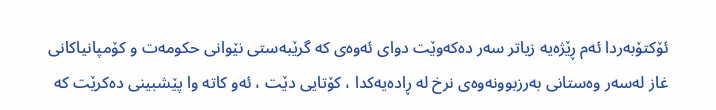ئۆکتۆبەردا ئەم ڕێژەیە زیاتر سەر دەکەوێت دوای ئەوەی کە گرێبەستی نێوانی حکومەت و کۆمپانیاکانی غاز لەسەر وەستانی بەرزبوونەوەی نرخ لە ڕادەیەکدا ، کۆتایی دێت ، ئەو کاتە وا پێشبینی دەکرێت کە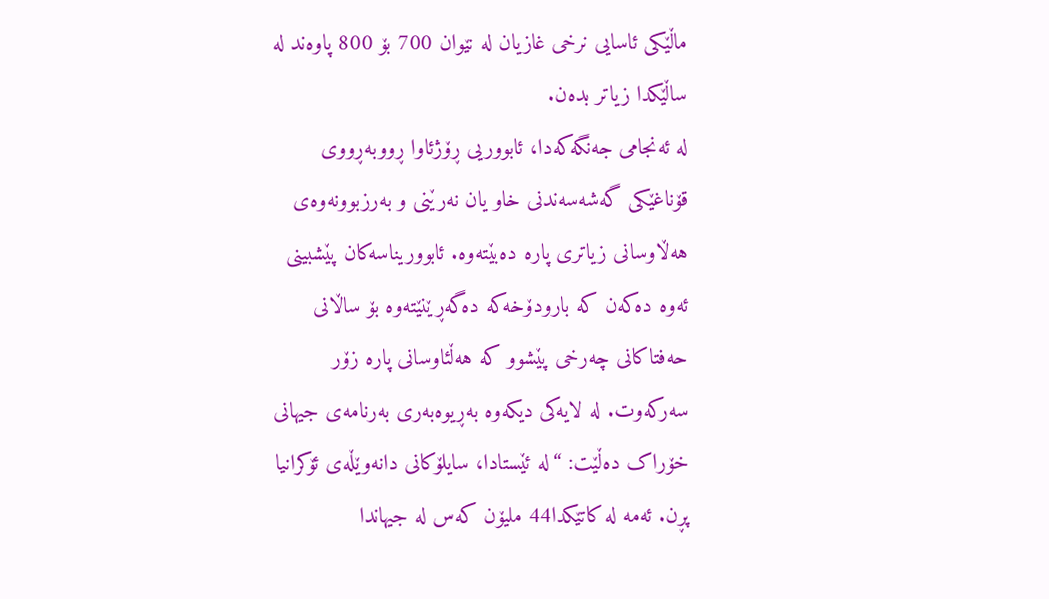ماڵێکی ئاسایی نرخی غازیان لە نێوان 700 بۆ 800 پاوەند لە ساڵێکدا زیاتر بدەن.
لە ئەنجامی جەنگەکەدا، ئابووریی ڕۆژئاوا ڕووبەڕووی قۆناغێکی گەشەسەندنی خاو یان نەرێنی و بەرزبوونەوەی هەڵاوسانی زیاتری پارە دەبێتەوە. ئابووریناسەکان پێشبینی ئەوە دەکەن کە بارودۆخەکە دەگەڕێنێتەوە بۆ ساڵانی حەفتاکانی چەرخی پێشوو کە هەڵئاوسانی پارە زۆر سەرکەوت. لە لایەکی دیکەوە بەڕیوەبەری بەرنامەی جیهانی خۆراک دەڵێت: “لە ئێستادا، سایلۆکانی دانەوێڵەی ئۆکرانیا پڕن. ئەمە لە کاتێکدا44 ملیۆن کەس لە جیهاندا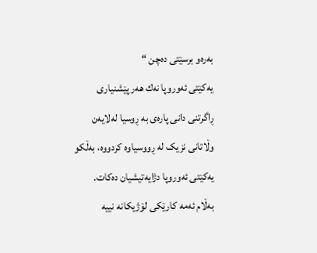بەرەو برسێتی دەچن “
یەکێتی ئەوروپا نەك هەر پێشنیاری ڕاگرتنی دانی پارەی بە ڕوسیا لەلایەن وڵاتانی نزیک لە ڕووسیاوە کردووە، بەڵکو یەکێتی ئەوروپا دژایەتیشیان دەکات. بەڵام ئەمە کارێکی لۆژیکانە نییە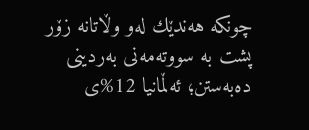چونکە هەندێك لەو وڵاتانە زۆر پشت بە سووتەمەنی بەردینی دەبەستن؛ ئەڵمانیا 12%ی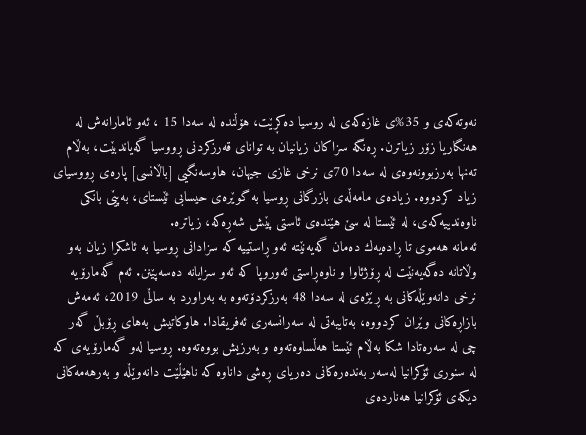نەوتەکەی و 35%ی غازەکەی لە روسیا دەکڕێت، هۆڵندە لە سەدا 15 ، ئەو ئامارانەش لە هەنگاریا زۆر زیاترن. ڕەنگە سزاکان زیانیان بە توانای قەرزکردنی ڕووسیا گەیاندبێت، بەڵام تەنها بەرزبوونەوەی لە سەدا 70ی نرخی غازی جیهان، هاوسەنگیی [باڵانسی] پارەی ڕووسیای زیاد کردووە. زیادەی مامەڵەی بازرگانی ڕوسیا بە گوێرەی حیسابی ئێستای، بەپێی بانکی ناوەندییەکەی، لە ئێستا لە سێ هێندەی ئاستی پێش شەڕەکە، زیاترە.
ئەمانە هەموی تا ڕادەیەك دەمان گەیەنێتە ئەو ڕاستییە کە سزادانی ڕوسیا بە ئاشکرا زیان بەو وڵاتانە دەگەیەنێت لە ڕۆژئاوا و ناوەڕاستی ئەوروپا کە ئەو سزایانە دەسەپێنن. ئەم گەمارۆیە نرخی دانەوێڵەکانی بە ڕێژەی لە سەدا 48 بەرزکردۆتەوە بە بەراورد بە ساڵی 2019، ئەمەش بازاڕەکانی وێران کردووە، بەتایبەتی لە سەرانسەری ئەفریقادا. هاوکاتیش بەهای ڕۆبڵ گەر چی لە سەرەتادا شکا بەڵام ئێستا هەڵساوەتەوە و بەرزیش بووەتەوە. ڕوسیا لەو گەمارۆیەی کە لە سنوری ئۆکرانیا لەسەر بەندەرەکانی دەریای ڕەشی داناوە کە ناهێڵێت دانەوێڵە و بەرهەمەکانی دیکەی ئۆکرانیا هەناردەی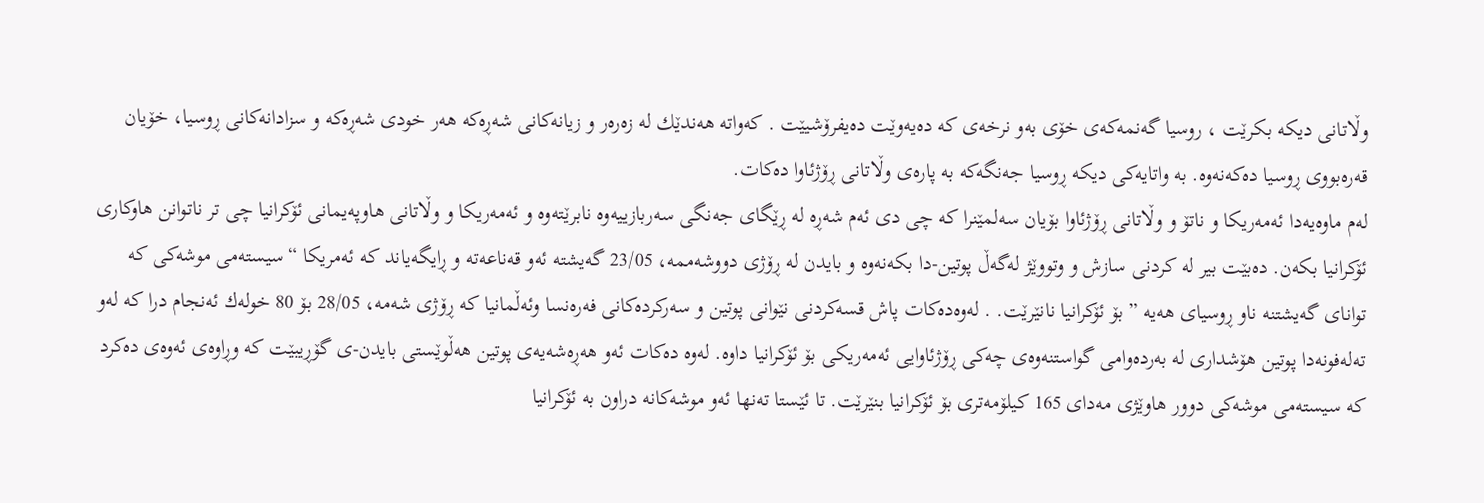وڵاتانی دیکە بکرێت ، روسیا گەنمەکەی خۆی بەو نرخەی کە دەیەوێت دەیفرۆشیێت . کەواتە هەندێك لە زەرەر و زیانەکانی شەڕەکە هەر خودی شەڕەکە و سزادانەکانی ڕوسیا، خۆیان قەرەبووی ڕوسیا دەکەنەوە. بە واتایەکی دیکە ڕوسیا جەنگەکە بە پارەی وڵاتانی ڕۆژئاوا دەکات.
لەم ماوەیەدا ئەمەریکا و ناتۆ و وڵاتانی ڕۆژئاوا بۆیان سەلمێنرا کە چی دی ئەم شەڕە لە ڕێگای جەنگی سەربازییەوە نابرێتەوە و ئەمەریکا و وڵاتانی هاوپەیمانی ئۆکرانیا چی تر ناتوانن هاوکاری ئۆکرانیا بکەن. دەبێت بیر لە کردنی سازش و وتووێژ لەگەڵ پوتین-دا بکەنەوە و بایدن لە ڕۆژی دووشەممە، 23/05 گەیشتە ئەو قەناعەتە و ڕایگەیاند کە ئەمریکا “سیستەمی موشەکی کە توانای گەیشتنە ناو ڕوسیای هەیە ” بۆ ئۆکرانیا نانێرێت. . لەوەدەکات پاش قسەکردنی نێوانی پوتین و سەرکردەکانی فەرەنسا وئەڵمانیا کە ڕۆژی شەمە، 28/05 بۆ 80 خولەك ئەنجام درا کە لەو تەلەفونەدا پوتین هۆشداری لە بەردەوامی گواستنەوەی چەکی ڕۆژئاوایی ئەمەریکی بۆ ئۆکرانیا داوە. لەوە دەکات ئەو هەڕەشەیەی پوتین هەڵوێستی بایدن-ی گۆڕیبێت کە وڕاوەی ئەوەی دەکرد کە سیستەمی موشەکی دوور هاوێژی مەدای 165 کیلۆمەتری بۆ ئۆکرانیا بنێرێت. تا ئێستا تەنها ئەو موشەکانە دراون بە ئۆکرانیا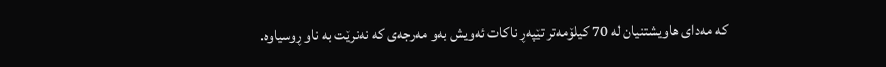کە مەدای هاویشتنیان لە 70 کیلۆمەتر تێپەڕ ناکات ئەویش بەو مەرجەی کە نەنرێت بە ناو ڕوسیاوە.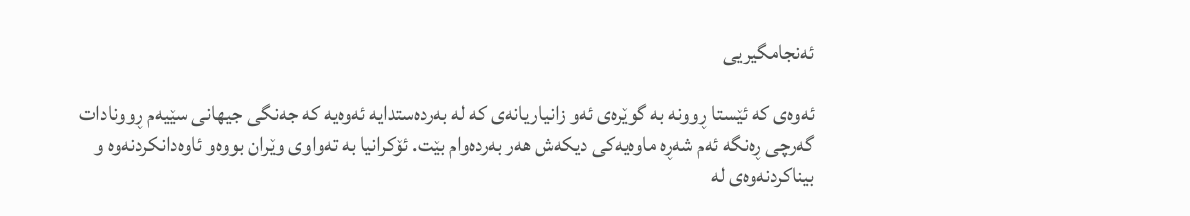ئەنجامگیریی

ئەوەی کە ئێستا ڕوونە بە گوێرەی ئەو زانیاریانەی کە لە بەردەستدایە ئەوەیە کە جەنگی جیهانی سێیەم ڕوونادات گەرچی ڕەنگە ئەم شەڕە ماوەیەکی دیکەش هەر بەردەوام بێت. ئۆکرانیا بە تەواوی وێران بووەو ئاوەدانکردنەوە و بیناکردنەوەی لە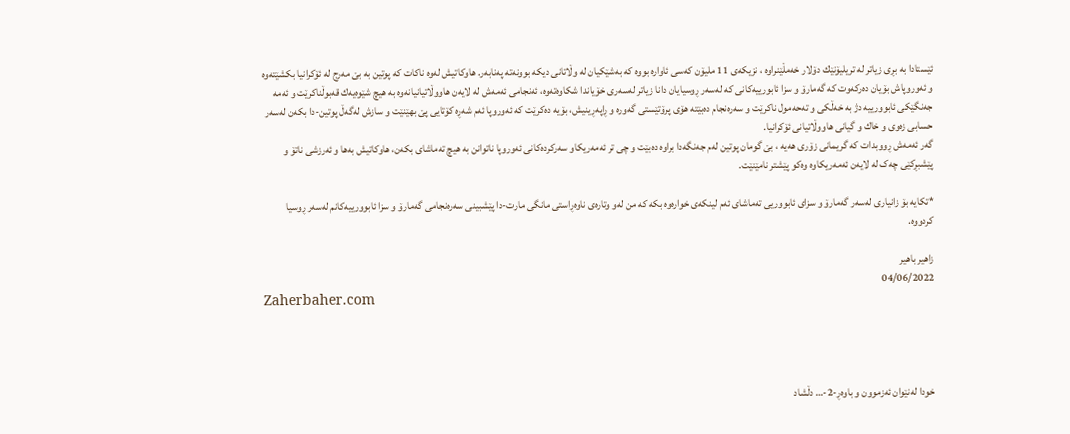ئێستادا بە بڕی زیاتر لە تریلیۆنێك دۆلار خەمڵێنراوە ، نزیکەی 11 ملیۆن کەسی ئاوارە بووە کە بەشێکیان لە وڵاتانی دیکە بوونەتە پەنابەر. هاوکاتیش لەوە ناکات کە پوتین بە بێ مەرج لە ئۆکرانیا بکشێتەوە و ئەوروپاش بۆیان دەرکەوت کە گەمارۆ و سزا ئابورییەکانی کە لەسەر ڕوسیایان دانا زیاتر لەسەری خۆیاندا شکاوەتەوە، ئەنجامی ئەمەش لە لایەن هاووڵاتیانیانەوە بە هیچ شێوەیەك قەبوڵناکرێت و ئەمە جەنگێکی ئابوورییە دژ بە خەڵکی و تەحەمول ناکرێت و سەرەنجام دەبێتە هۆی پرۆتێستی گەورە و ڕاپەڕینیش، بۆیە دەکرێت کە ئەوروپا ئەم شەڕە کۆتایی پێ بهێنێت و سازش لەگەڵ پوتین-دا بکەن لەسەر حسابی زەوی و خاك و گیانی هاووڵاتیانی ئۆکرانیا.
گەر ئەمەش ڕووبدات کە گریمانی زۆری هەیە ، بێ گومان پوتین لەم جەنگەدا براوە دەبێت و چی تر ئەمەریکاو سەرکردەکانی ئەوروپا ناتوانن بە هیچ تەماشای بکەن، هاوکاتیش بەها و ئەرزشی ناتۆ و پێشبڕكێی چەک لە لایەن ئەمەریکاوە وەکو پێشتر نامێنێت.

*تکایە بۆ زانیاری لەسەر گەمارۆ و سزای ئابووریی تەماشای ئەم لینکەی خوارەوە بکە کە من لەو وتارەی ناوەڕاستی مانگی مارت-دا پێشبینی سەرەنجامی گەمارۆ و سزا ئابوورییەکانم لەسەر ڕوسیا کردووە.

زاهیر باهیر
04/06/2022
Zaherbaher.com




خودا لەنێوان ئەزموون و باوەڕ-2-… دڵشاد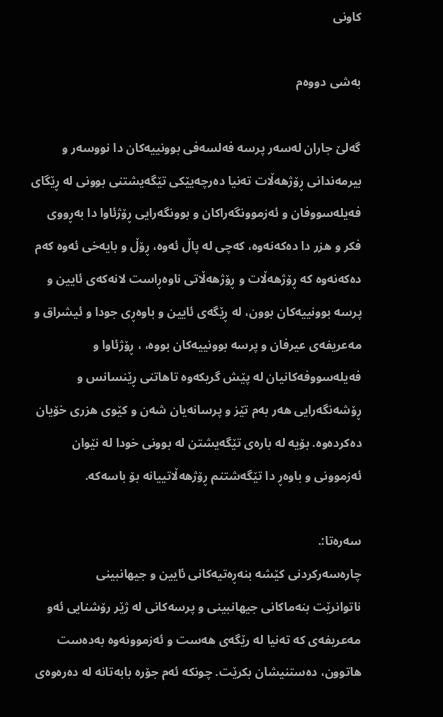کاونی

بەشی دووەم

گەلێ جاران لەسەر پرسە فەلسەفی بوونییەکان دا نووسەر و بیرمەندانی ڕۆژهەڵات تەنیا دەرچەیێکی تێگەیشتنی بوونی لە ڕێگای فەیلەسووفان و ئەزموونگەراکان و بوونگەرایی ڕۆژئاوا دا بەڕووی فکر و هزر دا دەکەنەوە، کەچی لە پاڵ ئەوە، ڕۆڵ و بایەخی ئەوە کەم دەکەنەوە کە ڕۆژهەڵات و ڕۆژهەڵاتی ناوەڕاست لانەکەی ئایین و پرسە بوونییەکان بوون، لە ڕێگەی ئایین و باوەڕی جودا و ئیشراق و مەعریفەی عیرفان و پرسە بوونییەکان بووە، ، ڕۆژئاوا و فەیلەسووفەکانیان لە پێش گریکەوە تاهاتنی ڕێنسانس و ڕۆشەنگەرایی هەر بەم تێز و پرسانەیان شەن و کێوی هزری خۆیان دەکردەوە. بۆیە له بارەی تێگەیشتن لە بوونی خودا لە نێوان ئەزموونی و باوەڕ دا تێگەشتنم ڕۆژهەڵاتییانە بۆ باسەکە.

سەرەتا:.
چارەسەرکردنی کێشە بنەڕەتیەکانی ئایین و جیهانبینی
ناتوانرێت بنەماکانی جیهانبینی و پرسەکانی لە ژێر رۆشنایی ئەو مەعریفەی کە تەنیا لە رێگەی هەست و ئەزموونەوە بەدەست هاتوون، دەستنیشان بکرێت. چونکە ئەم جۆرە بابەتانە لە دەرەوەی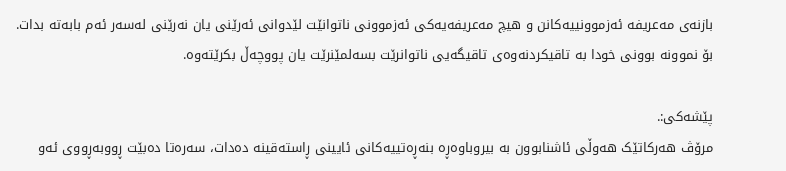بازنەی مەعریفە ئەزموونییەکانن و هیچ مەعریفەیەکی ئەزموونی ناتوانێت لێدوانی ئەرێنی یان نەرێنی لەسەر ئەم بابەتە بدات. بۆ نموونە بوونی خودا بە تاقیکردنەوەی تاقیگەیی ناتوانرێت بسەلمێنرێت یان پووچەڵ بکرێتەوە.

پێشەکی:.
مرۆڤ هەرکاتێک هەوڵی ئاشنابوون بە بیروباوەڕە بنەڕەتییەکانی ئایینی ڕاستەقینە دەدات، سەرەتا دەبێت ڕووبەڕووی ئەو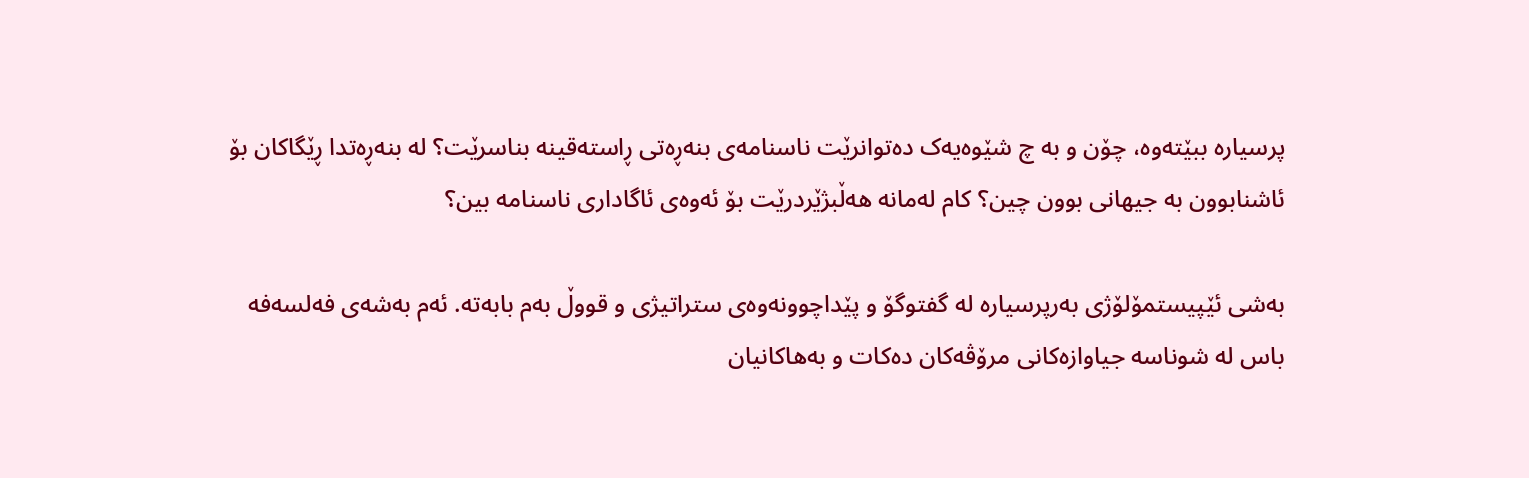پرسیارە ببێتەوە، چۆن و بە چ شێوەیەک دەتوانرێت ناسنامەی بنەڕەتی ڕاستەقینە بناسرێت؟ لە بنەڕەتدا ڕێگاکان بۆ ئاشنابوون بە جیهانی بوون چین؟ کام لەمانە هەڵبژێردرێت بۆ ئەوەی ئاگاداری ناسنامە بین؟

بەشی ئێپیستمۆلۆژی بەرپرسیارە لە گفتوگۆ و پێداچوونەوەی ستراتیژی و قووڵ بەم بابەتە. ئەم بەشەی فەلسەفە باس لە شوناسە جیاوازەکانی مرۆڤەکان دەکات و بەهاکانیان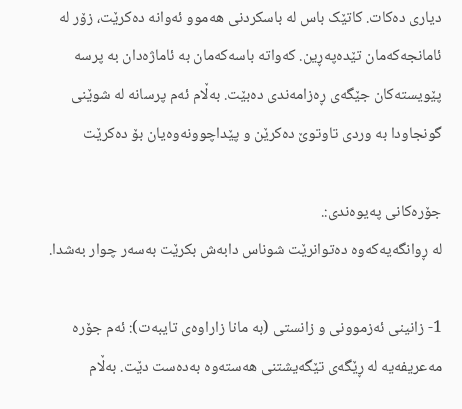دیاری دەکات. کاتێک باس لە باسکردنی هەموو ئەوانە دەکرێت، زۆر لە ئامانجەکەمان تێدەپەڕین. کەواتە باسەکەمان بە ئاماژەدان بە پرسە پێویستەکان جێگەی ڕەزامەندی دەبێت. بەڵام ئەم پرسانە لە شوێنی گونجاودا بە وردی تاوتوێ دەکرێن و پێداچوونەوەیان بۆ دەکرێت

جۆرەکانی پەیوەندی:.
لە ڕوانگەیەکەوە دەتوانرێت شوناس دابەش بکرێت بەسەر چوار بەشدا.

1- زانینی ئەزموونی و زانستی (بە مانا زاراوەی تایبەت): ئەم جۆرە مەعریفەیە لە ڕێگەی تێگەیشتنی هەستەوە بەدەست دێت. بەڵام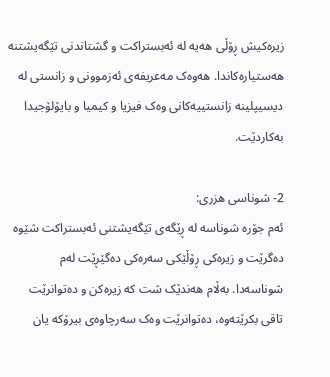زیرەکیش ڕۆڵی هەیە لە ئەبستراکت و گشتاندنی تێگەیشتنە هەستیارەکاندا. هەوەک مەعریفەی ئەزموونی و زانستی لە دیسیپلینە زانستییەکانی وەک فیزیا و کیمیا و بایۆلۆجیدا بەکاردێت.

2- شوناسی هزری:
ئەم جۆرە شوناسە لە ڕێگەی تێگەیشتنی ئەبستراکت شێوە دەگرێت و زیرەکی ڕۆڵێکی سەرەکی دەگێڕێت لەم شوناسەدا. بەڵام هەندێک شت کە زیرەکن و دەتوانرێت تاقی بکرێتەوە، دەتوانرێت وەک سەرچاوەی بیرۆکە یان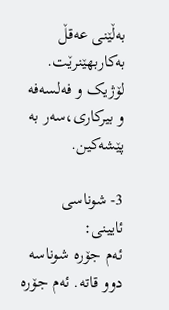بەڵێنی عەقڵ بەکاربهێنرێت. لۆژیک و فەلسەفە و بیرکاری،سەر بە پێشەکین.

3- شوناسی ئایینی:
ئەم جۆرە شوناسە دوو قاتە. ئەم جۆرە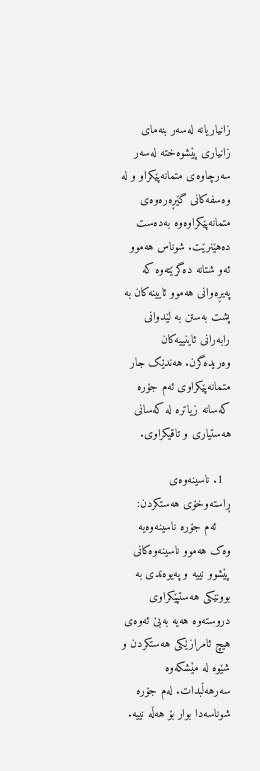زانیاریانە لەسەر بنەمای زانیاری پێشوەختە لەسەر سەرچاوەی متمانەپێکراو و لە وەسفەکانی گێڕەرەوەی متمانەپێکراوەوە بەدەست دەهێنرێت. شوناس هەموو ئەو شتانە دەگرێتەوە کە پەیڕەوانی هەموو ئایینەکان بە پشت بەستن بە لێدوانی رابەرانی ئاینییەکان وەریدەگرن. هەندێک جار متمانەپێکراوی ئەم جۆرە کەسانە زیاترە لە کەسانی هەستیاری و تاقیکراوی.

  1. ناسینەوەی ڕاستەوخۆی هەستکردن:
    ئەم جۆرە ناسینەوەیە وەک هەموو ناسینەوەکانی پێشوو نییە و پەیوەندی بە بوونێکی هەستپێکراوی دروستەوە هەیە بەبێ ئەوەی هیچ ئامرازێکی هەستکردن و شێوە لە مێشکەوە سەرهەڵبدات. لەم جۆرە شوناسەدا بوار بۆ هەڵە نییە.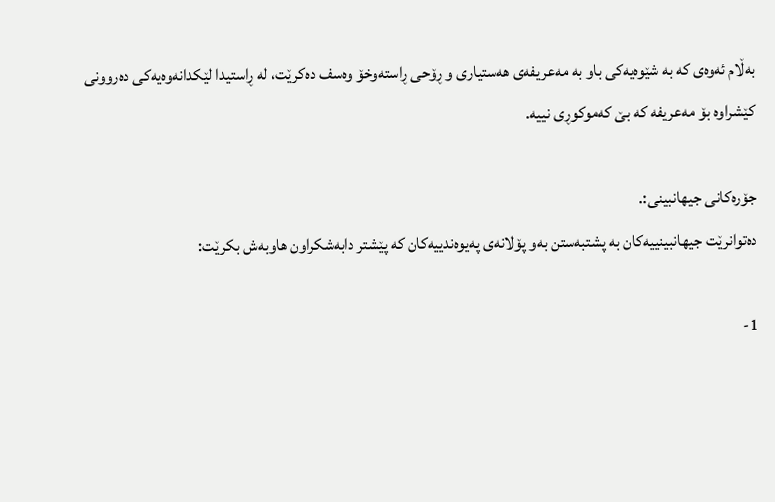بەڵام ئەوەی کە بە شێوەیەکی باو بە مەعریفەی هەستیاری و ڕۆحی ڕاستەوخۆ وەسف دەکرێت، لە ڕاستیدا لێکدانەوەیەکی دەروونی کێشراوە بۆ مەعریفە کە بێ کەموکوڕی نییە.

جۆرەکانی جیهانبینی:.
دەتوانرێت جیهانبینییەکان بە پشتبەستن بەو پۆلانەی پەیوەندییەکان کە پێشتر دابەشکراون هاوبەش بکرێت:

1-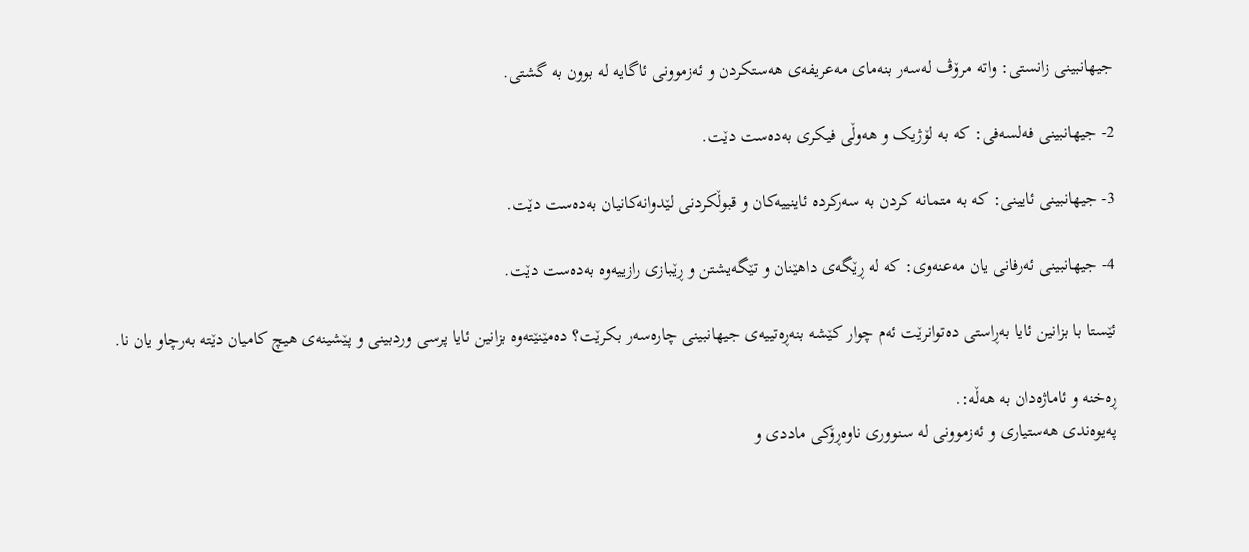جیهانبینی زانستی: واتە مرۆڤ لەسەر بنەمای مەعریفەی هەستکردن و ئەزموونی ئاگایە لە بوون بە گشتی.

2- جیهانبینی فەلسەفی: کە بە لۆژیک و هەوڵی فیکری بەدەست دێت.

3- جیهانبینی ئایینی: کە بە متمانە کردن بە سەرکردە ئاینییەکان و قبوڵکردنی لێدوانەکانیان بەدەست دێت.

4- جیهانبینی ئەرفانی یان مەعنەوی: کە لە ڕێگەی داهێنان و تێگەیشتن و ڕێبازی رازییەوە بەدەست دێت.

ئێستا با بزانین ئایا بەڕاستی دەتوانرێت ئەم چوار کێشە بنەڕەتییەی جیهانبینی چارەسەر بکرێت؟ دەمێنێتەوە بزانین ئایا پرسی وردبینی و پێشینەی هیچ کامیان دێتە بەرچاو یان نا.

ڕەخنە و ئاماژەدان بە هەڵە:.
پەیوەندی هەستیاری و ئەزموونی لە سنووری ناوەڕۆکی ماددی و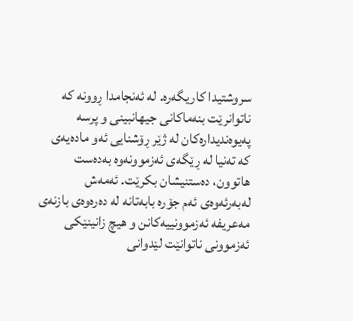سروشتیدا کاریگەرە. لە ئەنجامدا ڕوونە کە ناتوانرێت بنەماکانی جیهانبینی و پرسە پەیوەندیدارەکان لە ژێر ڕۆشنایی ئەو مادەیەی کە تەنیا لە ڕێگەی ئەزموونەوە بەدەست هاتوون، دەستنیشان بکرێت. ئەمەش لەبەرئەوەی ئەم جۆرە بابەتانە لە دەرەوەی بازنەی مەعریفە ئەزموونییەکانن و هیچ زانینێکی ئەزموونی ناتوانێت لێدوانی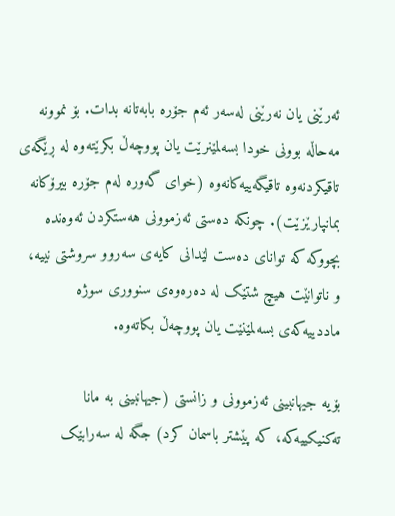ئەرێنی یان نەرێنی لەسەر ئەم جۆرە بابەتانە بدات. بۆ نموونە مەحاڵە بوونی خودا بسەلمێنرێت یان پووچەڵ بکرێتەوە لە ڕێگەی تاقیکردنەوە تاقیگەییەکانەوە (خوای گەورە لەم جۆرە بیرۆکانە بمانپارێزێت). چونکە دەستی ئەزموونی هەستکردن ئەوەندە بچووکە کە توانای دەست لێدانی کایەی سەروو سروشتی نییە، و ناتوانێت هیچ شتێک لە دەرەوەی سنووری سوژە ماددییەکەی بسەلمێنێت یان پووچەڵ بکاتەوە.

بۆیە جیهانبینی ئەزموونی و زانستی (جیهانبینی بە مانا تەکنیکییەکە، کە پێشتر باسمان کرد) جگە لە سەرابێک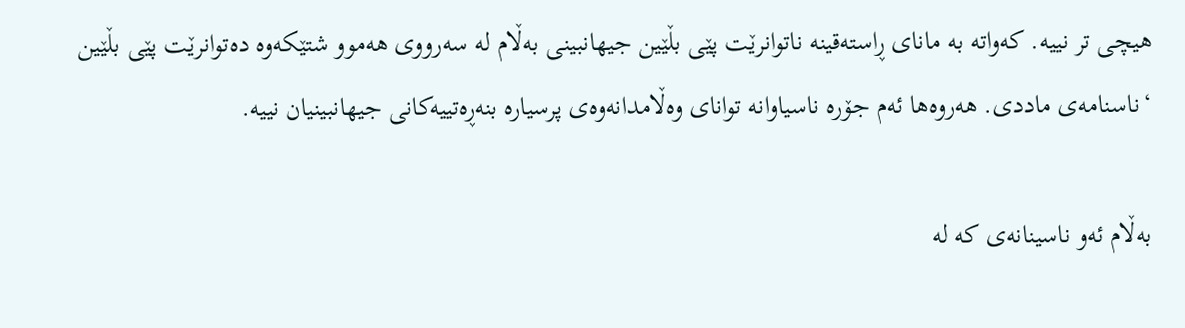هیچی تر نییە. کەواتە بە مانای ڕاستەقینە ناتوانرێت پێی بڵێین جیهانبینی بەڵام لە سەرووی هەموو شتێکەوە دەتوانرێت پێی بڵێین ‘ناسنامەی ماددی. هەروەها ئەم جۆرە ناسیاوانە توانای وەڵامدانەوەی پرسیارە بنەڕەتییەکانی جیهانبینیان نییە.

بەڵام ئەو ناسینانەی کە لە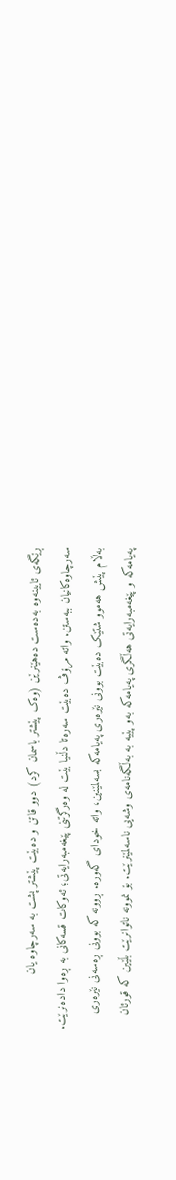ڕێگەی ئایینەوە بەدەست دەهێنرێن (وەک پێشتر باسمان کرد) دوو قاتن و دەبێت پێشتر پشت بە سەرچاوە یان سەرچاوەکانیان ببەستن. واتە مرۆڤ دەبێت سەرەتا دڵنیا بێت لە وەرگرتنی پێغەمبەرایەتی؛ ئەوکات قسەکانی بە ڕەوا دادەنرێت. بەڵام پێش هەموو شتێک دەبێت بوونی نێرەری پەیامەکە بسەلمێنین، واتە خودای گەورە. ڕوونە کە بوونی ڕەسەنی نێرەری پەیامەکە و پێغەمبەرایەتی هەڵگری پەیامەکە بەو پێیە بە بەڵگەنامەی وشەیی ناسەلمێنرێت. بۆ نموونە ناتوانرێت بڵێین کە قورئان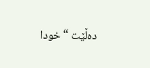دەڵێت “خودا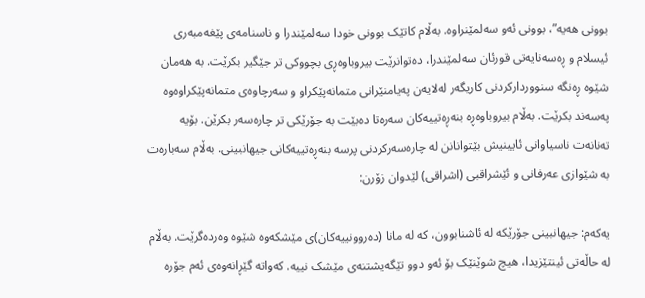بوونی هەیە”، بوونی ئەو سەلمێنراوە. بەڵام کاتێک بوونی خودا سەلمێندرا و ناسنامەی پێغەمبەری ئیسلام و ڕەسەنایەتی قورئان سەلمێندرا، دەتوانرێت بیروباوەڕی بچووکی تر جێگیر بکرێت. بە هەمان شێوە ڕەنگە سنووردارکردنی کاریگەر لەلایەن پەیامنێرانی متمانەپێکراو و سەرچاوەی متمانەپێکراوەوە پەسەند بکرێت. بەڵام بیروباوەڕە بنەڕەتییەکان سەرەتا دەبێت بە جۆرێکی تر چارەسەر بکرێن. بۆیە تەنانەت ناسیاوانی ئایینیش بێتوانانن لە چارەسەرکردنی پرسە بنەڕەتییەکانی جیهانبینی. بەڵام سەبارەت بە شێوازی عەرفانی و ئێشراقبی (اشراقى) لێدوان زۆرن:

یەکەم: جیهانبینی جۆرێکە لە ئاشنابوون، کە لە مانا (دەروونییەکان)ی مێشکەوە شێوە وەردەگرێت. بەڵام لە حاڵەتی ئینتێزیدا، هیچ شوێنێک بۆ ئەو دوو تێگەیشتنەی مێشک نییە. کەواتە گێڕانەوەی ئەم جۆرە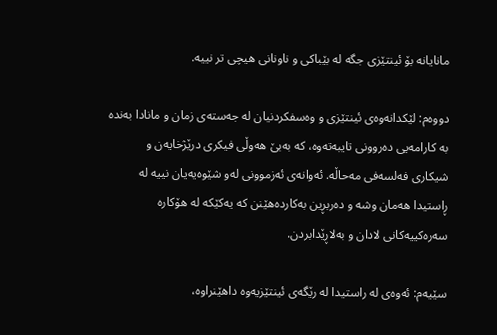مانایانە بۆ ئینتێزی جگە لە بێباکی و ناونانی هیچی تر نییە.

دووەم: لێکدانەوەی ئینتێزی و وەسفکردنیان لە جەستەی زمان و مانادا بەندە بە کارامەیی دەروونی تایبەتەوە، کە بەبێ هەوڵی فیکری درێژخایەن و شیکاری فەلسەفی مەحاڵە. ئەوانەی ئەزموونی لەو شێوەیەیان نییە لە ڕاستیدا هەمان وشە و دەربڕین بەکاردەهێنن کە یەکێکە لە هۆکارە سەرەکییەکانی لادان و بەلاڕێدابردن.

سێیەم: ئەوەی لە راستیدا لە رێگەی ئینتێزیەوە داهێنراوە،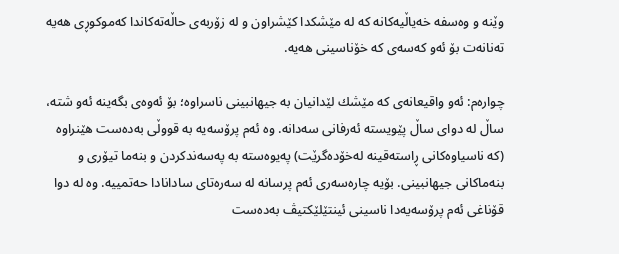وێنە و وەسفە خەیاڵیەکانە کە لە مێشکدا کێشراون و لە زۆربەی حاڵەتەکاندا کەموکوڕی هەیە تەنانەت بۆ ئەو کەسەی کە خۆناسینی هەیە.

چواره‌م: ئه‌و واقیعانه‌ی كه‌ مێشك لێدانیان به‌ جیهانبینی ناسراوه‌؛ بۆ ئەوەی بگەینە ئەو شتە، ساڵ لە دوای ساڵ پێویستە ئەرفانی سەدانە. وە ئەم پرۆسەیە بە قووڵی بەدەست هێنراوە (کە ناسیاوەکانی ڕاستەقینە لەخۆدەگرێت) پەیوەستە بە پەسەندکردن و بنەما تیۆری و بنەماکانی جیهانبینی. بۆیە چارەسەری ئەم پرسانە لە سەرەتای سادانادا حەتمییە. وە لە دوا قۆناغی ئەم پرۆسەیەدا ناسینی ئینتێلێکتیڤ بەدەست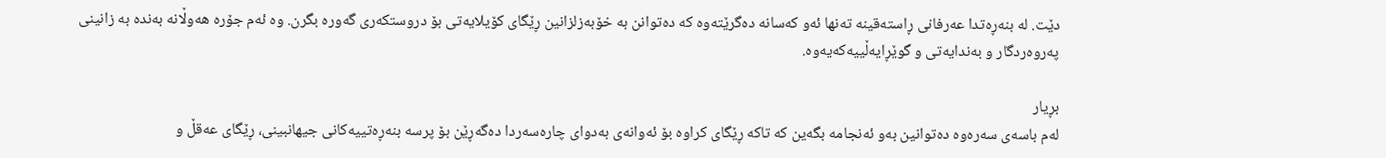دێت. لە بنەڕەتدا عەرفانی ڕاستەقینە تەنها ئەو کەسانە دەگرێتەوە کە دەتوانن بە خۆبەزلزانین ڕێگای کۆیلایەتی بۆ دروستکەری گەورە بگرن. وە ئەم جۆرە هەوڵانە بەندە بە زانینی پەروەردگار و بەندایەتی و گوێڕایەڵییەکەیەوە.

بڕیار
لەم باسەی سەرەوە دەتوانین بەو ئەنجامە بگەین کە تاکە ڕێگای کراوە بۆ ئەوانەی بەدوای چارەسەردا دەگەڕێن بۆ پرسە بنەڕەتییەکانی جیهانبینی، ڕێگای عەقڵ و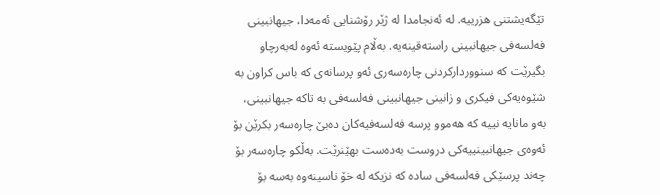تێگەیشتنی هزرییە. لە ئەنجامدا لە ژێر رۆشنایی ئەمەدا، جیهانبینی فەلسەفی جیهانبینی راستەقینەیە. بەڵام پێویستە ئەوە لەبەرچاو بگیرێت کە سنووردارکردنی چارەسەری ئەو پرسانەی کە باس کراون بە شێوەیەکی فیکری و زانینی جیهانبینی فەلسەفی بە تاکە جیهانبینی، بەو مانایە نییە کە هەموو پرسە فەلسەفیەکان دەبێ چارەسەر بکرێن بۆ ئەوەی جیهانبینییەکی دروست بەدەست بهێنرێت. بەڵکو چارەسەر بۆ چەند پرسێکی فەلسەفی سادە کە نزیکە لە خۆ ناسینەوە بەسە بۆ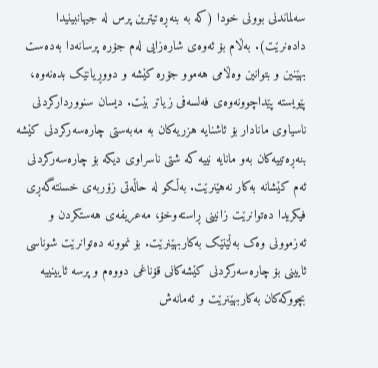سەلماندنی بوونی خودا (کە بە بنەڕەتیترین پرس لە جیهانبینیدا دادەنرێت). بەڵام بۆ ئەوەی شارەزایی لەم جۆرە پرسانەدا بەدەست بهێنین و بتوانین وەڵامی هەموو جۆرە کێشە و دووڕیانێک بدەنەوە، پێویستە پێداچوونەوەی فەلسەفی زیاتر بێت. دیسان سنووردارکردنی ناسیاوی مانادار بۆ ئاشنایە هزریەکان بە مەبەستی چارەسەرکردنی کێشە بنەڕەتییەکان بەو مانایە نییە کە شتی ناسراوی دیکە بۆ چارەسەرکردنی ئەم کێشانە بەکار نەهێنرێت. بەڵکو لە حاڵەتی زۆربەی خسنتەگەڕی فیکریدا دەتوانرێت زانینی ڕاستەوخۆ، مەعریفەی هەستکردن و ئەزموونی وەک بەڵێنێک بەکاربهێنرێت. بۆ نموونە دەتوانرێت شوناسی ئایینی بۆ چارەسەرکردنی کێشەکانی قۆناغی دووەم و پرسە ئایینییە بچووکەکان بەکاربهێنرێت و ئەمانەش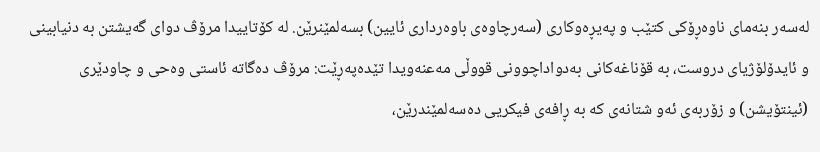لەسەر بنەمای ناوەڕۆکی کتێب و پەیڕەوکاری (سەرچاوەی باوەرداری ئایین) بسەلمێنرێن. لە کۆتاییدا مرۆڤ دوای گەیشتن بە دنیابینی و ئایدۆلۆژیای دروست، بە قۆناغەکانی بەدواداچوونی قووڵی مەعنەویدا تێدەپەڕێت: مرۆڤ دەگاتە ئاستی وەحی و چاودێری (ئینتۆیشن) و زۆربەی ئەو شتانەی کە بە ڕافەی فیکریی دەسەلمێندرێن،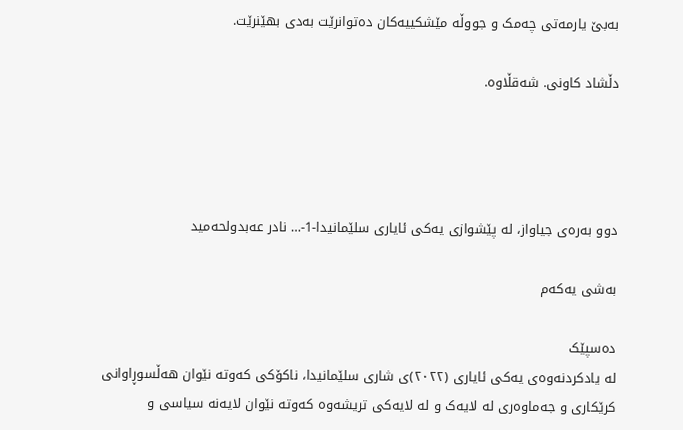بەبێ یارمەتی چەمک و جووڵە مێشکییەکان دەتوانرێت بەدی بهێنرێت.

دڵشاد کاونی. شەقڵاوە.




دوو بەرەی جیاواز، لە پێشوازی یەکی ئایاری سلێمانیدا-1-… نادر عەبدولحەمید

بەشی یەکەم

دەسپێک
لە یادکردنەوەی یەکی ئایاری (٢٠٢٢)ی شاری سلێمانیدا، ناکۆکی کەوتە نێوان هەڵسوڕاوانی کرێکاری و جەماوەری لە لایەک و لە لایەکی تریشەوە کەوتە نێوان لایەنە سیاسی و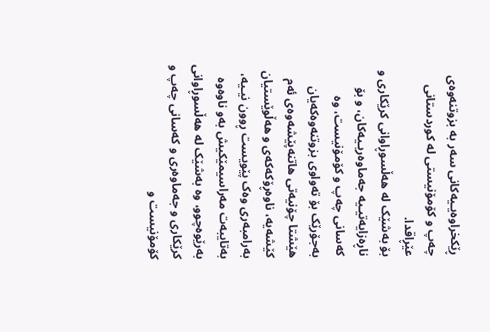ڕێکخراوەیـیەکانی سەر بە بزوتنەوەی چەپ و کۆمۆنیستی لە کوردستانی عێڕاقدا.
بۆ بەشێک لە هەڵسوڕاوانی کرێکاری و ناڕەزایەتیـیە جەماوەریـیەکان، و بۆ کەسانی چەپ و کۆمۆنیست، وە بەجۆرێک بۆ تەواوی بزوتنەوەکەیان هێشتا چۆنیەتی هاتنەپێشەوەی ئەم کێشەیە، ناوەڕۆکەکەی و هەڵوێستیان بەرامبەری وەک پێویست ڕوون نیـیە، بەتایبەت مەراسیمێکیش بەو ناوەوە بەرێوەچوو، وە بەشێک لە هەڵسوڕاوانی کرێکاری و جەماوەری و کەسانی چەپ و کۆمۆنیست و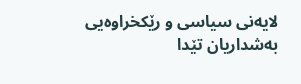لایەنی سیاسی و رێکخراوەیی بەشداریان تێدا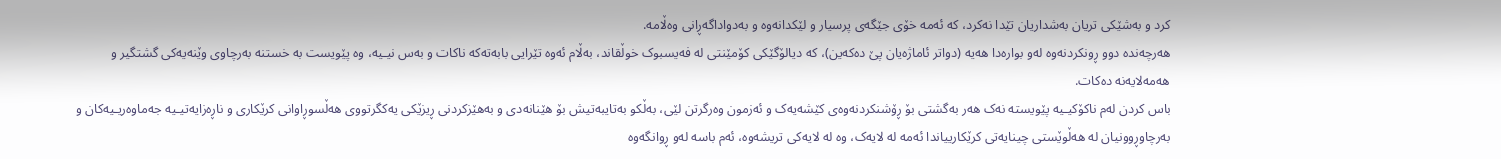کرد و بەشێکی تریان بەشداریان تێدا نەکرد، کە ئەمە خۆی جێگەی پرسیار و لێکدانەوە و بەدواداگەڕانی وەڵامە.
هەرچەندە دوو ڕونکردنەوە لەو بوارەدا هەیە (دواتر ئاماژەیان پێ دەکەین)، کە دیالۆگێکی کۆمێنتی لە فەیسبوک خوڵقاند، بەڵام ئەوە تێرایی بابەتەکە ناکات و بەس نیـیە، وە پێویست بە خستنە بەرچاوی وێنەیەکی گشتگیر و هەمەلایەنە دەکات.
باس کردن لەم ناکۆکیـیە پێویستە نەک هەر بەگشتی بۆ ڕۆشنکردنەوەی کێشەیەک و ئەزمون وەرگرتن لێی، بەڵکو بەتایبەتیش بۆ هێنانەدی و بەهێزکردنی ڕیزێکی یەکگرتووی هەڵسوڕاوانی کرێکاری و ناڕەزایەتیـیە جەماوەریـیەکان و بەرچاوڕوونیان لە هەڵوێستی چینایەتی کرێکارییاندا ئەمە لە لایەک، وە لە لایەکی تریشەوە، ئەم باسە لەو ڕوانگەوە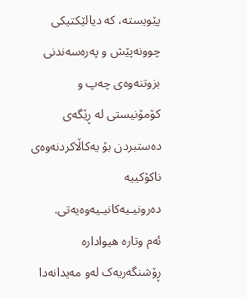پێویستە، کە دیالێکتیکی چوونەپێش و پەرەسەندنی بزوتنەوەی چەپ و کۆمۆنیستی لە ڕێگەی دەستبردن بۆ یەکاڵاکردنەوەی ناکۆکییە دەرونیـیەکانیـیەوەیەتی.
ئەم وتارە هیوادارە ڕۆشنگەریەک لەو مەیدانەدا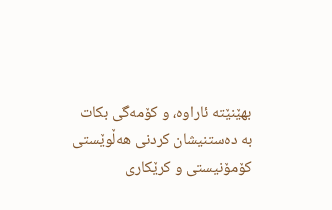بهێنێتە ئاراوە، و کۆمەگی بکات بە دەستنیشان کردنی هەڵوێستی کۆمۆنیستی و کرێکاری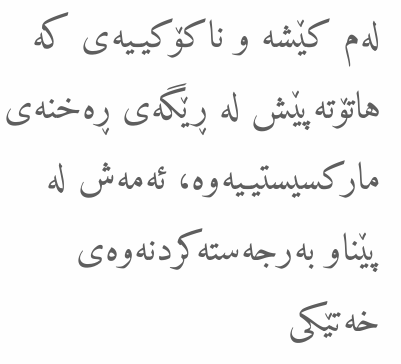لەم کێشە و ناکۆکیـیەی کە هاتۆتەپێش لە ڕێگەی ڕەخنەی مارکسیستیـیەوە، ئەمەش لە پێناو بەرجەستەکردنەوەی خەتێکی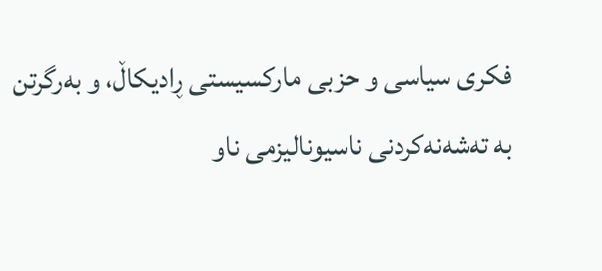فکری سیاسی و حزبی مارکسیستی ڕادیکاڵ، و بەرگرتن بە تەشەنەکردنی ناسیونالیزمی ناو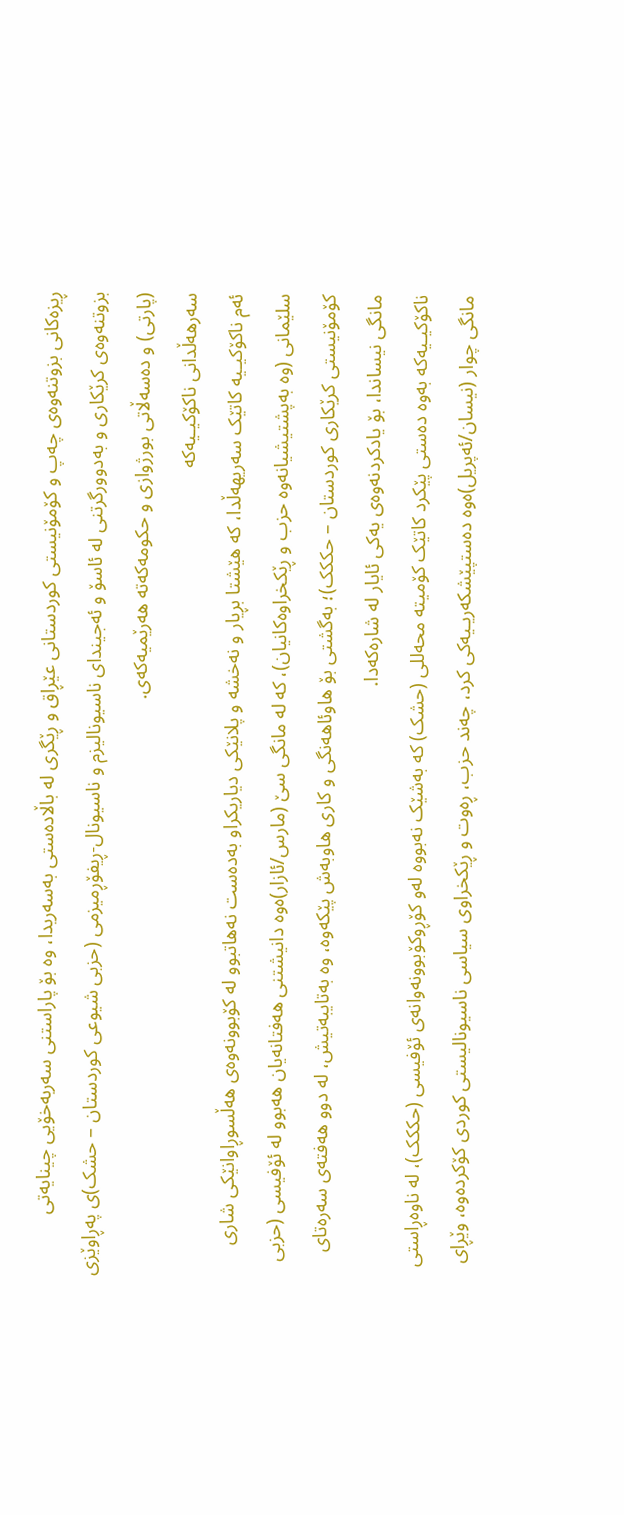ڕیزەکانی بزوتنەوەی چەپ و کۆمۆنیستی کوردستانی عێڕاق و ڕێگری لە باڵادەستی بەسەریدا، وە بۆ پاراستنی سەربەخۆیی چینایەتی بزوتنەوەی کرێکاری و بەدوورگرتنی لە ئاسۆ و ئەجیندای ناسیونالیزم و ناسیونال-ڕیفۆڕمیزمی (حزبی شیوعی کوردستان – حشک)ی پەڕاوێزی (پارتی) و دەسەڵاتی بورژوازی و حکومەکەتە هەرێمیەکەی.
سەرهەڵدانی ناکۆکیـیەکە
ئەم ناکۆکیـیە کاتێک سەریهەڵدا، کە هێشتا بڕیار و نەخشە و پلانێکی دیاریکراو بەدەست نەهاتبوو لە کۆبوونەوەی هەڵسوڕاوانێکی شاری سلێمانی (وە بەپشتیشیانەوە حزب و ڕێکخراوەکانیان)، کە لە مانگی سێ (مارس/ئازار)ەوە دانیشتنی هەفتانەیان هەبوو لە ئۆفیسی (حزبی کۆمۆنیستی کرێکاری کوردستان – حککک)؛ بەگشتی بۆ هاوئاهەنگی و کاری هاوبەش پێکەوە، وە بەتایبەتیش، لە دوو هەفتەی سەرەتای مانگی نیساندا، بۆ یادکردنەوەی یەکی ئایار لە شارەکەدا.
ناکۆکیـیەکە بەوە دەستی پێکرد کاتێک کۆمیتە محەللی (حشک) کە بەشێک نەبووە لەو کۆڕوکۆبوونەوانەی ئۆفیسی (حککک)، لە ناوەڕاستی مانگی چوار (نیسان/ئەپریل)ەوە دەستپێشکەریـیەکی کرد، چەند حزب، ڕەوت و ڕێکخراوی سیاسی ناسیونالیستی کوردی کۆکردەوە، وێڕای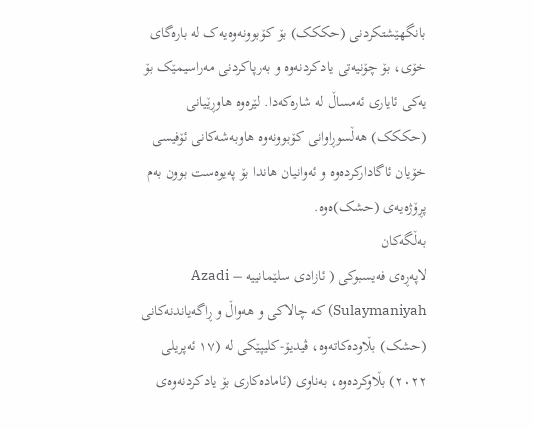بانگهێشتکردنی (حککک) بۆ کۆبوونەوەیەک لە بارەگای خۆی، بۆ چۆنیەتی یادکردنەوە و بەرپاکردنی مەراسیمێک بۆ یەکی ئایاری ئەمساڵ لە شارەکەدا. لێرەوە هاوڕێیانی (حککک) هەڵسوڕاوانی کۆبوونەوە هاوبەشەکانی ئۆفیسی خۆیان ئاگادارکردەوە و ئەوانیان هاندا بۆ پەیوەست بوون بەم پڕۆژەیەی (حشک)ەوە.
بەڵگەکان
لاپەڕەی فەیسبوکی ( ئازادی سلێمانییە – Azadi Sulaymaniyah) کە چالاکی و هەواڵ و ڕاگەیاندنەکانی (حشک) بڵاودەکاتەوە، ڤیدیۆ-کلیپێکی لە (١٧ ئەپریلی ٢٠٢٢) بڵاوکردەوە، بەناوی (ئامادەکاری بۆ یادکردنەوەی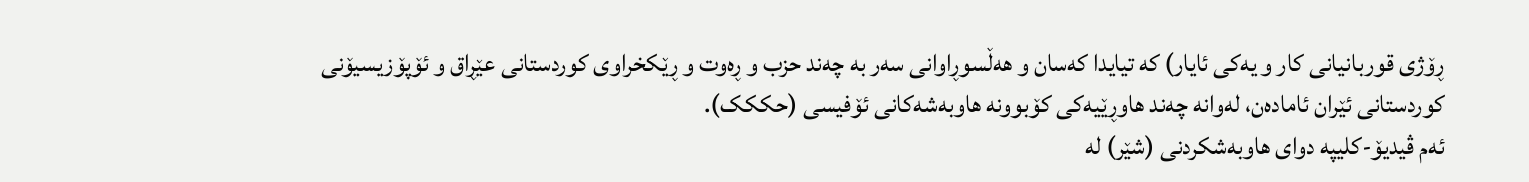ڕۆژی قوربانیانی کار و یەکی ئایار) کە تیایدا کەسان و هەڵسوڕاوانی سەر بە چەند حزب و ڕەوت و ڕێکخراوی کوردستانی عێڕاق و ئۆپۆزیسیۆنی کوردستانی ئێران ئامادەن، لەوانە چەند هاوڕێیەکی کۆبوونە هاوبەشەکانی ئۆفیسی (حککک).
ئەم ڤیدیۆ-کلیپە دوای هاوبەشکردنی (شێر) لە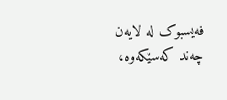فەیسبوک لە لایەن چەند کەسێکەوە،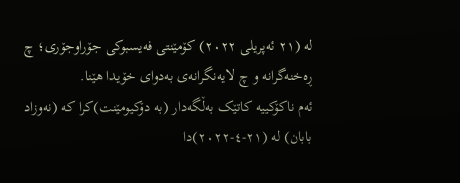لە (٢١ ئەپریلی ٢٠٢٢) کۆمێنتی فەیسبوکی جۆراوجۆری؛ چ ڕەخنەگرانە و چ لایەنگرانەی بەدوای خۆیدا هێنا.
ئەم ناکۆکییە کاتێک بەڵگەدار (بە دۆکیومێنت)کرا کە (نەوزاد بابان) لە (٢١-٤-٢٠٢٢)دا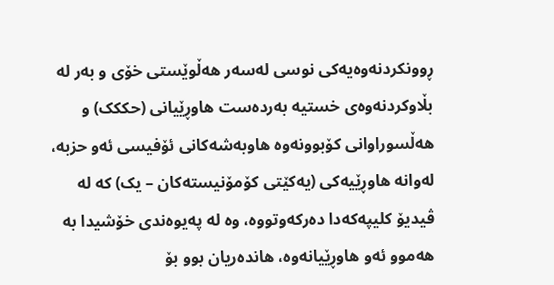ڕوونکردنەوەیەکی نوسی لەسەر هەڵوێستی خۆی و بەر لە بڵاوکردنەوەی خستیە بەردەست هاوڕێیانی (حککک) و هەڵسوراوانی کۆبوونەوە هاوبەشەکانی ئۆفیسی ئەو حزبە، لەوانە هاوڕێیەکی (یەکێتی کۆمۆنیستەکان – یک) کە لە ڤیدیۆ کلیپەکەدا دەرکەوتووە، وە لە پەیوەندی خۆشیدا بە هەموو ئەو هاوڕێیانەوە، هاندەریان بوو بۆ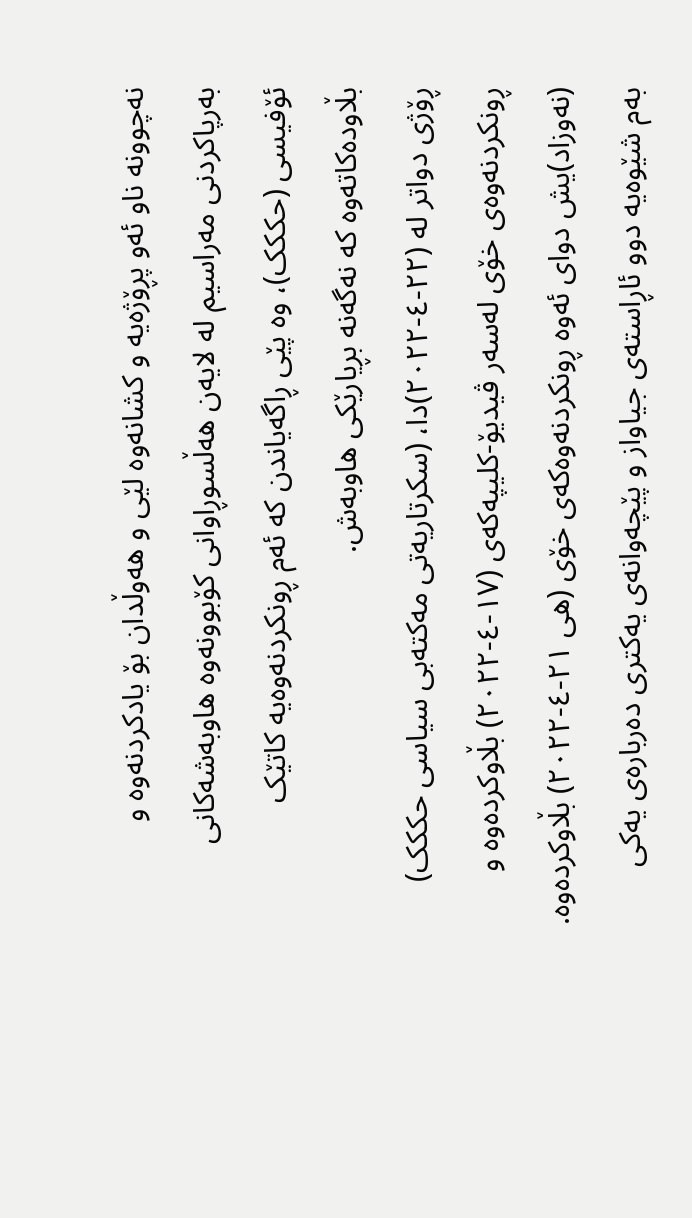نەچوونە ناو ئەو پڕۆژەیە و کشانەوە لێی و هەوڵدان بۆ یادکردنەوە و بەرپاکردنی مەراسیم لە لایەن هەڵسوڕاوانی کۆبوونەوە هاوبەشەکانی ئۆفیسی (حککک)، وە پێی ڕاگەیاندن کە ئەم ڕونکردنەوەیە کاتێک بڵاودەکاتەوە کە نەگەنە بڕیارێکی هاوبەش.
ڕۆژی دواتر لە (٢٢-٤-٢٠٢٢)دا، (سکرتاریەتی مەکتەبی سیاسی حککک) ڕونکردنەوەی خۆی لەسەر ڤیدیۆ-کلیپەکەی (١٧-٤-٢٠٢٢) بڵاوکردەوە و (نەوزاد)یش دوای ئەوە ڕونکردنەوەکەی خۆی (هی ٢١-٤-٢٠٢٢) بڵاوکردەوە.
بەم شێوەیە دوو ئاڕاستەی جیاواز و پێچەوانەی یەکتری دەربارەی یەکی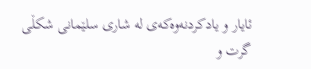ئایار و یادکردنەوەکەی لە شاری سلێمانی شکڵی گرت و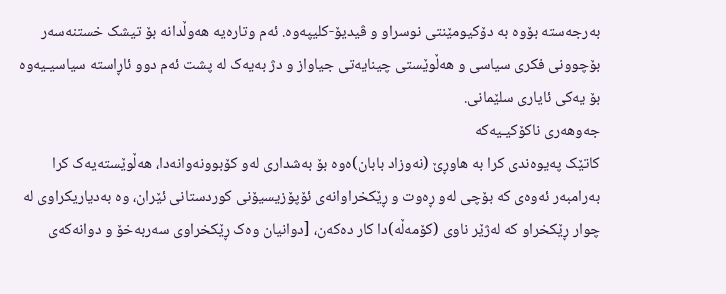بەرجەستە بۆوە بە دۆکیومێنتی نوسراو و ڤیدیۆ-کلیپەوە. ئەم وتارەیە هەوڵدانە بۆ تیشک خستنەسەر بۆچوونی فکری سیاسی و هەڵوێستی چینایەتی جیاواز و دژ بەیەک لە پشت ئەم دوو ئاڕاستە سیاسیـیەوە بۆ یەکی ئایاری سلێمانی.
جەوهەری ناکۆکیـیەکە
کاتێک پەیوەندی کرا بە هاوڕێ (نەوزاد بابان)ەوە بۆ بەشداری لەو کۆبوونەوانەدا، هەڵوێستەیەک کرا بەرامبەر ئەوەی کە بۆچی لەو ڕەوت و ڕێکخراوانەی ئۆپۆزیسیۆنی کوردستانی ئێران، وە بەدیاریکراوی لە چوار ڕێکخراو کە لەژێر ناوی (کۆمەڵە)دا کار دەکەن، [دوانیان وەک ڕێکخراوی سەربەخۆ و دوانەکەی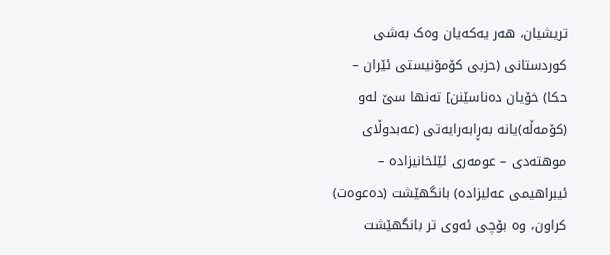تریشیان، هەر یەکەیان وەک بەشی کوردستانی (حزبی کۆمۆنیستی ئێران – حکا) خۆیان دەناسێنن] تەنها سێ لەو (کۆمەڵە)یانە بەڕابەرایەتی (عەبدوڵای موهتەدی – عومەری ئێلخانیزادە – ئیبراهیمی عەلیزادە) بانگهێشت (دەعوەت) کراون، وە بۆچی ئەوی تر بانگهێشت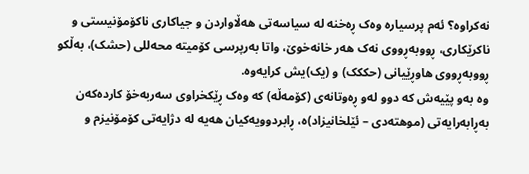نەکراوە؟ ئەم پرسیارە وەک ڕەخنە لە سیاسەتی هەڵاواردن و جیاکاری ناکۆمۆنیستی و ناکرێکاری، ڕووبەڕووی نەک هەر خانەخوێ، واتا بەرپرسی کۆمیتە محەللی (حشک)، بەڵکو ڕووبەڕووی هاوڕێیانی (حککک) و (یک)یش کرایەوە.
وە بەو پێیەش کە دوو لەو ڕەوتانەی (کۆمەڵە) کە وەک ڕێکخراوی سەربەخۆ کاردەکەن بەڕابەرایەتی (موهتەدی – ئێلخانیزاد)ە، ڕابردوویەکیان هەیە لە دژایەتی کۆمۆنیزم و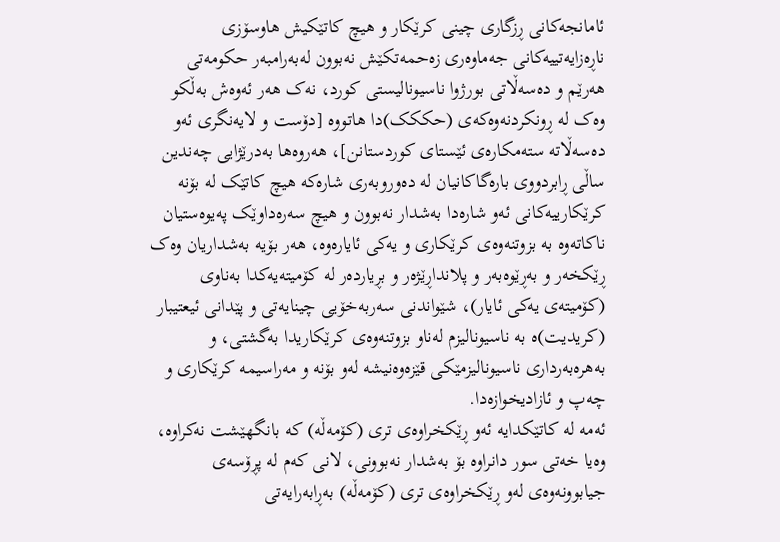ئامانجەکانی ڕزگاری چینی کرێکار و هیچ کاتێکیش هاوسۆزی ناڕەزایەتییەکانی جەماوەری زەحمەتکێش نەبوون لەبەرامبەر حکومەتی هەرێم و دەسەڵاتی بورژوا ناسیونالیستی کورد، نەک هەر ئەوەش بەڵکو وەک لە ڕونکردنەوەکەی (حککک)دا هاتووە [دۆست و لایەنگری ئەو دەسەڵاتە ستەمکارەی ئێستای کوردستانن]، هەروەها بەدرێژایی چەندین ساڵی ڕابردووی بارەگاکانیان لە دەوروبەری شارەکە هیچ کاتێک لە بۆنە کرێکارییەکانی ئەو شارەدا بەشدار نەبوون و هیچ سەرەداوێک پەیوەستیان ناکاتەوە بە بزوتنەوەی کرێکاری و یەکی ئایارەوە، هەر بۆیە بەشداریان وەک ڕێکخەر و بەڕێوەبەر و پلانداڕێژەر و بڕیاردەر لە کۆمیتەیەکدا بەناوی (کۆمیتەی یەکی ئایار)، شێواندنی سەربەخۆیی چینایەتی و پێدانی ئیعتیبار (کریدیت)ە بە ناسیونالیزم لەناو بزوتنەوەی کرێکاریدا بەگشتی، و بەهرەبەرداری ناسیونالیزمێکی قێزەوەنیشە لەو بۆنە و مەراسیمە کرێکاری و چەپ و ئازادیخوازەدا.
ئەمە لە کاتێکدایە ئەو ڕێکخراوەی تری (کۆمەڵە) کە بانگهێشت نەکراوە، وەیا خەتی سور دانراوە بۆ بەشدار نەبوونی، لانی کەم لە پڕۆسەی جیابوونەوەی لەو ڕێکخراوەی تری (کۆمەڵە) بەڕابەرایەتی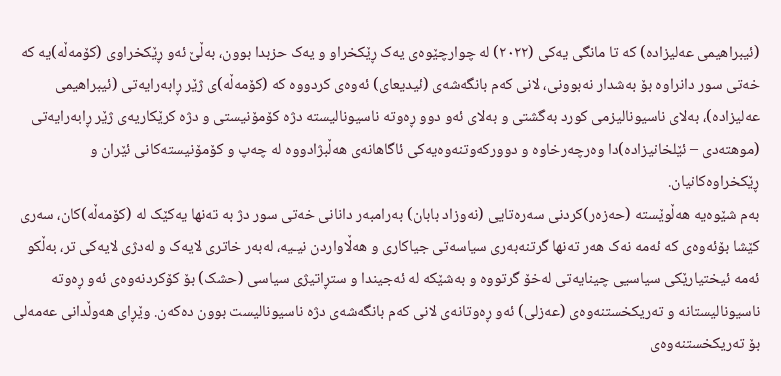(ئیبراهیمی عەلیزادە) کە تا مانگی یەکی (٢٠٢٢) لە چوارچێوەی یەک ڕێکخراو و یەک حزبدا بوون، بەڵێ ئەو ڕێکخراوی (کۆمەڵە)یە کە خەتی سور دانراوە بۆ بەشدار نەبوونی، لانی کەم بانگەشەی (ئیدیعای) ئەوەی کردووە کە (کۆمەڵە)ی ژێر ڕابەرایەتی (ئیبراهیمی عەلیزادە)، بەلای ناسیونالیزمی کورد بەگشتی و بەلای ئەو دوو ڕەوتە ناسیونالیستە دژە کۆمۆنیستی و دژە کرێکاریەی ژێر ڕابەرایەتی (موهتەدی – ئێلخانیزادە)دا وەرچەرخاوە و دوورکەوتنەوەیەکی ئاگاهانەی هەڵبژادووە لە چەپ و کۆمۆنیستەکانی ئێران و ڕێکخراوەکانیان.
بەم شێوەیە هەڵوێستە (حەزەر)کردنی سەرەتایی (نەوزاد بابان) بەرامبەر دانانی خەتی سور دژ بە تەنها یەکێک لە (کۆمەڵە)کان، سەری کێشا بۆئەوەی کە ئەمە نەک هەر تەنها گرتنەبەری سیاسەتی جیاکاری و هەڵاواردن نیـیە، لەبەر خاتری لایەک و لەدژی لایەکی تر، بەڵکو ئەمە ئیختیارێکی سیاسیی چینایەتی لەخۆ گرتووە و بەشێکە لە ئەجیندا و ستڕاتیژی سیاسی (حشک) بۆ کۆکردنەوەی ئەو ڕەوتە ناسیونالیستانە و تەریکخستنەوەی (عەزلی) ئەو ڕەوتانەی لانی کەم بانگەشەی دژە ناسیونالیست بوون دەکەن. وێڕای هەوڵدانی عەمەلی بۆ تەریکخستنەوەی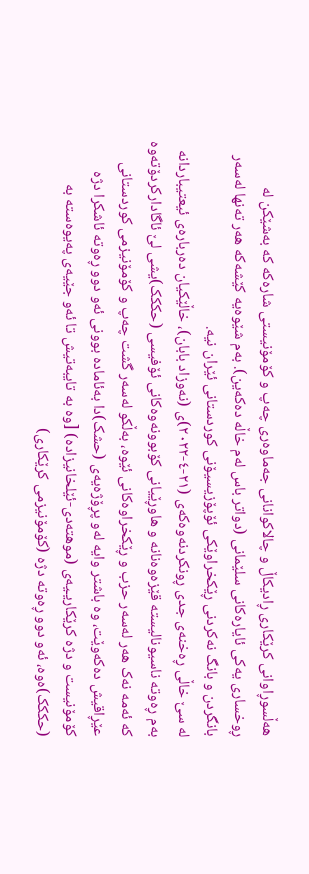هەڵسوڕاوانی کرێکاری ڕادیکاڵ و چالاکوانانی جەماوەری چەپ و کۆمۆنیستی شارەکە کە بەشێکن لە ڕوخساری یەکی ئایارەکانی سلێمانی (دواتر باس لەم خاڵە دەکەین). بەم شێوەیە کێشەکە هەر تەنها لەسەر بانگردن و بانگ نەکردنی ڕێکخراوێکی ئۆپۆزیسیۆنی کوردستانی ئێران نیە.
لە سێ خاڵی ڕەخنەی جدی ڕونکردنەوەکەی (٢١-٤-٢٠٢٢)ی (نەوزاد بابان)، خاڵێکیان دەربارەی ئیعتیباردانە بەم ڕەوتە ناسیونالیستە قێزەوەنانە و هاوڕێیانی کۆبوونەوەکانی ئۆفیسی (حککک)یشی لێ ئاگادارکردۆتەوە کە ئەمە نەک هەر لەسەر حزب و ڕێکخراوەکانی ئێوە، بەڵکو لەسەر گشت چەپ و کۆمۆنیزمی کوردستانی عێڕاقیش دەکەوێت، وە باشتر وایە لەو پڕۆژەیەی (حشک)دا بەئامادە بوونی ئەو دوو ڕەوتە ئاشکرا دژە کۆمۆنیست و دژە کرێکاریـیەی (موهتەدی-ئێلخانیزادە) [وە بە تایبەتیش تا ئەو جێیەی پەیوەستە بە (حککک)ەوە، ئەو دوو ڕەوتە دژە (کۆمۆنیزمی کرێکاری)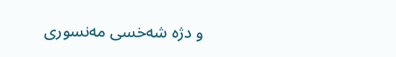و دژە شەخسی مەنسوری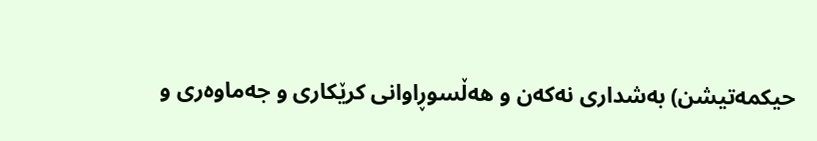حیکمەتیشن) بەشداری نەکەن و هەڵسوڕاوانی کرێکاری و جەماوەری و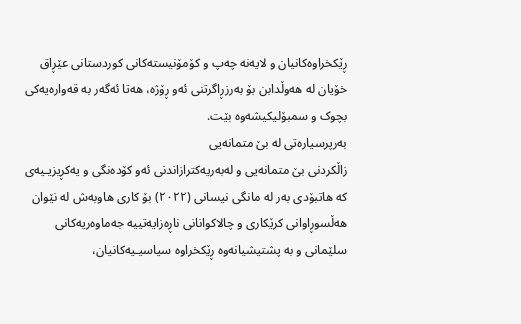ڕێکخراوەکانیان و لایەنە چەپ و کۆمۆنیستەکانی کوردستانی عێڕاق خۆیان لە هەوڵدابن بۆ بەرزڕاگرتنی ئەو ڕۆژە، هەتا ئەگەر بە قەوارەیەکی بچوک و سمبۆلیکیشەوە بێت.
بەرپرسیارەتی لە بێ متمانەیی
زاڵکردنی بێ متمانەیی و لەبەریەکترازاندنی ئەو کۆدەنگی و یەکڕیزیـیەی کە هاتبۆدی بەر لە مانگی نیسانی (٢٠٢٢) بۆ کاری هاوبەش لە نێوان هەڵسوڕاوانی کرێکاری و چالاکوانانی ناڕەزایەتییە جەماوەریەکانی سلێمانی و بە پشتیشیانەوە ڕێکخراوە سیاسیـیەکانیان،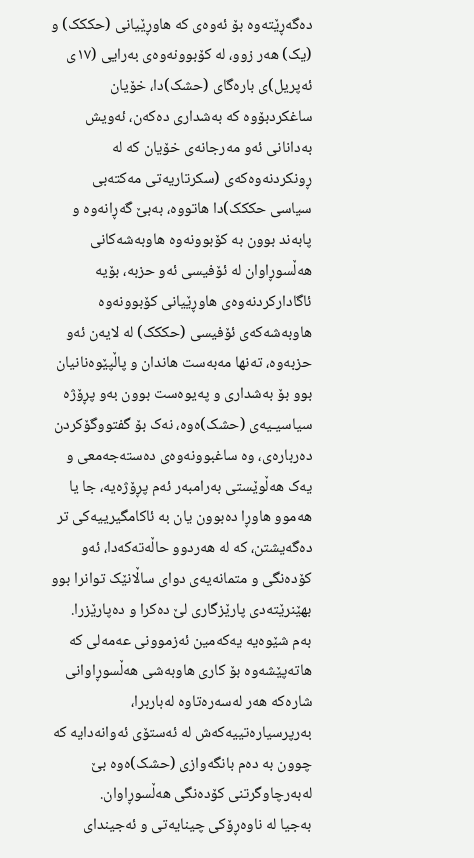دەگەڕێتەوە بۆ ئەوەی کە هاوڕێیانی (حککک) و (یک) هەر زوو، لە کۆبوونەوەی بەرایی (١٧ی ئەپریل)ی بارەگای (حشک)دا، خۆیان ساغکردبۆوە کە بەشداری دەکەن، ئەویش بەدانانی ئەو مەرجانەی خۆیان کە لە ڕونکردنەوەکەی (سکرتاریەتی مەکتەبی سیاسی حککک)دا هاتووە، بەبێ گەڕانەوە و پابەند بوون بە کۆبوونەوە هاوبەشەکانی هەڵسوڕاوان لە ئۆفیسی ئەو حزبە، بۆیە ئاگادارکردنەوەی هاوڕێیانی کۆبوونەوە هاوبەشەکەی ئۆفیسی (حککک) لە لایەن ئەو حزبەوە، تەنها مەبەست هاندان و پاڵپێوەنانیان بوو بۆ بەشداری و پەیوەست بوون بەو پڕۆژە سیاسیـیەی (حشک)ەوە، نەک بۆ گفتووگۆکردن دەربارەی، وە ساغبوونەوەی دەستەجەمعی و یەک هەڵوێستی بەرامبەر ئەم پڕۆژەیە، جا یا هەموو هاوڕا دەبوون یان بە ئاکامگیرییەکی تر دەگەیشتن، کە لە هەردوو حاڵەتەکەدا، ئەو کۆدەنگی و متمانەیەی دوای ساڵانێک توانرا بوو بهێنرێتەدی پارێزگاری لێ دەکرا و دەپارێزرا.
بەم شێوەیە یەکەمین ئەزموونی عەمەلی کە هاتەپێشەوە بۆ کاری هاوبەشی هەڵسوڕاوانی شارەکە هەر لەسەرەتاوە لەباربرا، بەرپرسیارەتییەکەش لە ئەستۆی ئەوانەدایە کە چوون بە دەم بانگەوازی (حشک)ەوە بێ لەبەرچاوگرتنی کۆدەنگی هەڵسوڕاوان.
بەجیا لە ناوەڕۆکی چینایەتی و ئەجیندای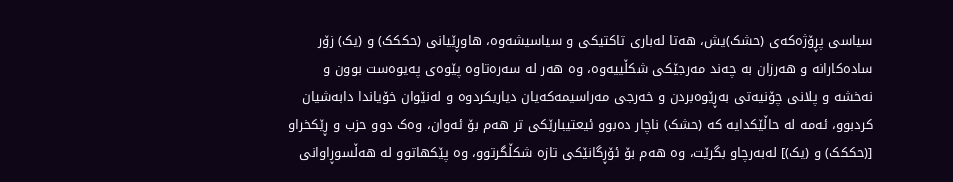سیاسی پڕۆژەکەی (حشک)یش، هەتا لەباری تاکتیکی و سیاسیشەوە، هاوڕێیانی (حککک) و (یک) زۆر سادەکارانە و هەرزان بە چەند مەرجێکی شکڵییەوە، وە هەر لە سەرەتاوە پێوەی پەیوەست بوون و نەخشە و پلانی چۆنیەتی بەڕێوەبردن و خەرجی مەراسیمەکەیان دیاریکردوە و لەنێوان خۆیاندا دابەشیان کردبوو، ئەمە لە حاڵێکدایە کە (حشک) ناچار دەبوو ئیعتیبارێکی تر هەم بۆ ئەوان، وەک دوو حزب و ڕێکخراو [(حککک) و (یک)] لەبەرچاو بگرێت، وە هەم بۆ ئۆڕگانێکی تازە شکڵگرتوو، وە پێکهاتوو لە هەڵسوڕاوانی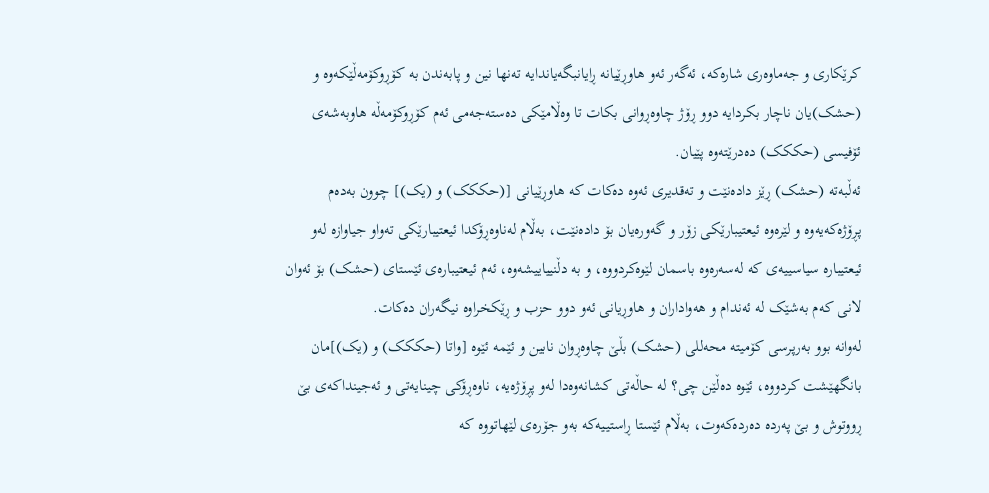کرێکاری و جەماوەری شارەکە، ئەگەر ئەو هاوڕێیانە ڕایانبگەیاندایە تەنها نین و پابەندن بە کۆڕوکۆمەڵێکەوە و (حشک)یان ناچار بکردایە دوو ڕۆژ چاوەڕوانی بکات تا وەڵامێکی دەستەجەمی ئەم کۆڕوکۆمەڵە هاوبەشەی ئۆفیسی (حککک) دەدرێتەوە پێیان.
ئەڵبەتە (حشک) ڕێز دادەنێت و تەقدیری ئەوە دەکات کە هاوڕێیانی [(حککک) و (یک)] چوون بەدەم پڕۆژەکەیەوە و لێرەوە ئیعتیبارێکی زۆر و گەورەیان بۆ دادەنێت، بەڵام لەناوەڕۆکدا ئیعتیبارێکی تەواو جیاوازە لەو ئیعتیبارە سیاسییەی کە لەسەرەوە باسمان لێوەکردووە، و بە دڵنییاییشەوە، ئەم ئیعتیبارەی ئێستای (حشک) بۆ ئەوان لانی کەم بەشێک لە ئەندام و هەواداران و هاوڕیانی ئەو دوو حزب و ڕێکخراوە نیگەران دەکات.
لەوانە بوو بەرپرسی کۆمیتە محەللی (حشک) بڵێ چاوەڕوان نابین و ئێمە ئێوە [واتا (حککک) و (یک)]مان بانگهێشت کردووە، ئێوە دەڵێن چی؟ لە حاڵەتی کشانەوەدا لەو پڕۆژەیە، ناوەڕۆکی چینایەتی و ئەجینداکەی بێ ڕووتوش و بێ پەردە دەردەکەوت، بەڵام ئێستا ڕاستیـیەکە بەو جۆرەی لێهاتووە کە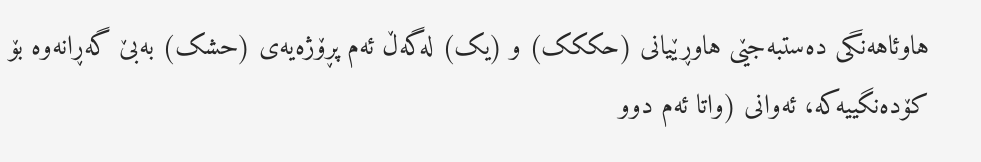هاوئاهەنگی دەستبەجێی هاوڕێیانی (حککک) و (یک) لەگەڵ ئەم پڕۆژەیەی (حشک) بەبێ گەڕانەوە بۆ کۆدەنگییەکە، ئەوانی (واتا ئەم دوو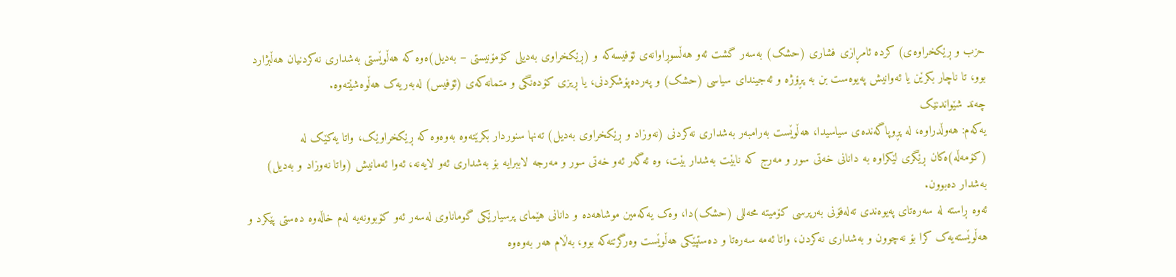حزب و ڕێکخراوەی) کردە ئامڕازی فشاری (حشک) بەسەر گشت ئەو هەڵسوڕاوانەی ئۆفیسەکە و (ڕێکخراوی بەدیلی کۆمۆنیستی – بەدیل)ەوە کە هەڵوێستی بەشداری نەکردنیان هەڵبژارد بوو، تا ناچار بکرێن یا ئەوانیش پەیوەست بن بە پڕۆژە و ئەجیندای سیاسی (حشک) و پەردەپۆشکردنی، یا ڕیزی کۆدەنگی و متمانەکەی (ئۆفیس) لەبەریەک هەڵوەشێتەوە.
چەند شێواندنێک
یەکەم: هەوڵدراوە، لە پڕوپاگەندەی سیاسیدا، هەڵوێست بەرامبەر بەشداری نەکردنی (نەوزاد و ڕێکخراوی بەدیل) تەنها سنوردار بکرێتەوە بەوەوە کە ڕێکخراوێک، واتا یەکێک لە (کۆمەڵە)ەکان ڕێگری لێکراوە بە دانانی خەتی سور و مەرج کە نابێت بەشدار بێت، وە ئەگەر ئەو خەتی سور و مەرجە لاببرایە بۆ بەشداری ئەو لایەنە، ئەوا ئەمانیش (واتا نەوزاد و بەدیل) بەشدار دەبوون.
ئەوە ڕاستە لە سەرەتای پەیوەندی تەلەفۆنی بەرپرسی کۆمیتە محەللی (حشک)دا، وەک یەکەمین موشاهەدە و دانانی هێمای پرسیارێکی گوماناوی لەسەر ئەو کۆبوونەیە لەم خاڵەوە دەستی پێکرد و هەڵوێستەیەک کرا بۆ نەچوون و بەشداری نەکردن، واتا ئەمە سەرەتا و دەستپێکی هەڵوێست وەرگرتنەکە بوو، بەڵام هەر بەوەوە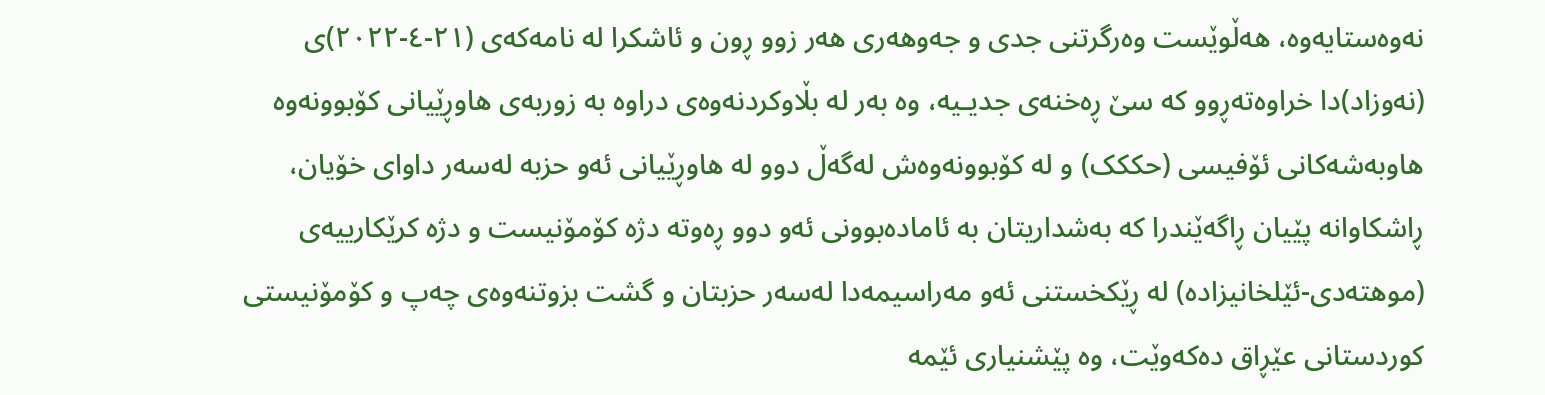نەوەستایەوە، هەڵوێست وەرگرتنی جدی و جەوهەری هەر زوو ڕون و ئاشکرا لە نامەکەی (٢١-٤-٢٠٢٢)ی (نەوزاد)دا خراوەتەڕوو کە سێ ڕەخنەی جدیـیە، وە بەر لە بڵاوکردنەوەی دراوە بە زوربەی هاوڕێیانی کۆبوونەوە هاوبەشەکانی ئۆفیسی (حککک) و لە کۆبوونەوەش لەگەڵ دوو لە هاوڕێیانی ئەو حزبە لەسەر داوای خۆیان، ڕاشکاوانە پێیان ڕاگەێندرا کە بەشداریتان بە ئامادەبوونی ئەو دوو ڕەوتە دژە کۆمۆنیست و دژە کرێکارییەی (موهتەدی-ئێلخانیزادە) لە ڕێکخستنی ئەو مەراسیمەدا لەسەر حزبتان و گشت بزوتنەوەی چەپ و کۆمۆنیستی کوردستانی عێڕاق دەکەوێت، وە پێشنیاری ئێمە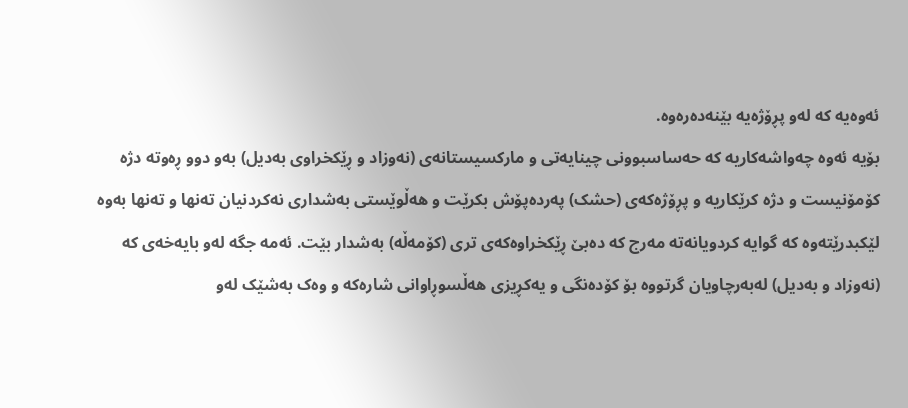ئەوەیە کە لەو پڕۆژەیە بێنەدەرەوە.
بۆیە ئەوە چەواشەکاریە کە حەساسبوونی چینایەتی و مارکسیستانەی (نەوزاد و ڕێکخراوی بەدیل) بەو دوو ڕەوتە دژە کۆمۆنیست و دژە کرێکاریە و پڕۆژەکەی (حشک) پەردەپۆش بکرێت و هەڵوێستی بەشداری نەکردنیان تەنها و تەنها بەوە لێکبدرێتەوە کە گوایە کردویانەتە مەرج کە دەبێ ڕێکخراوەکەی تری (کۆمەڵە) بەشدار بێت. ئەمە جگە لەو بایەخەی کە (نەوزاد و بەدیل) لەبەرچاویان گرتووە بۆ کۆدەنگی و یەکڕیزی هەڵسوڕاوانی شارەکە و وەک بەشێک لەو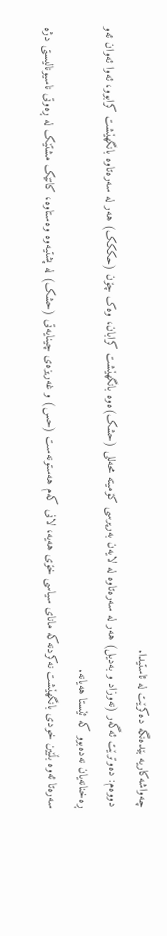چەواشەکاریە بێدەنگە دەکرێت لە ئاستیدا.
دووەم: دەوترێت ئەگەر (نەوزاد و بەدیل) هەر لە سەرەتاوە لە لایەن بەرپرسی کۆمیتە محەللی (حشک)ەوە بانگهێشت کرابان، وەک چۆن (حککک) هەر لە سەرەتاوە بانگهێشت کرابوو، ئەوا ئەوان ئەو ڕەخنانەیان نەدەبوو کە ئێستا هەیانە.
سەرەتا ئەوە بڵێین خودی بانگهێشت نەکردنەکە مانای سیاسی خۆی هەیە، لانی کەم هەستونەست (حس) و غەریزەی چینایەتی (حشک) لە پشتیەوە وەستاوە، کاتێک مشتێک لە ڕەوتی ناسیونالیستی دژە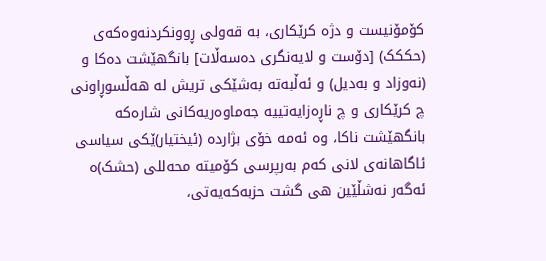کۆمۆنیست و دژە کرێکاری، بە قەولی ڕوونکردنەوەکەی (حککک) [دۆست و لایەنگری دەسەڵات] بانگهێشت دەکا و (نەوزاد و بەدیل) و ئەڵبەتە بەشێکی تریش لە هەڵسوڕاونی چ کرێکاری و چ ناڕەزایەتییە جەماوەریەکانی شارەکە بانگهێشت ناکا، وە ئەمە خۆی بژاردە (ئیختیار)ێکی سیاسی ئاگاهانەی لانی کەم بەرپرسی کۆمیتە محەللی (حشک)ە ئەگەر نەشڵێین هی گشت حزبەکەیەتی،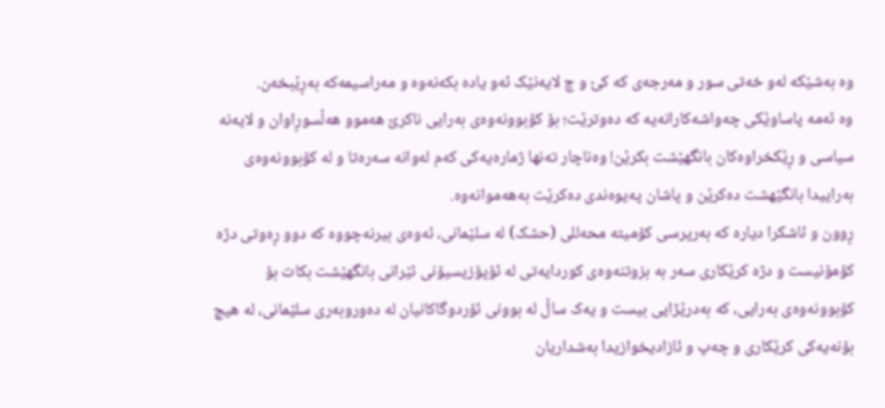وە بەشێکە لەو خەتی سور و مەرجەی کە کێ و چ لایەنێک ئەو یادە بکەنەوە و مەراسیمەکە بەڕێبخەن.
وە ئەمە پاساوێکی چەواشەکارانەیە کە دەوترێت؛ بۆ کۆبوونەوەی بەرایی ناکرێ هەموو هەڵسوڕاوان و لایەنە سیاسی و ڕێکخراوەکان بانگهێشت بکرێن! وەناچار تەنها ژمارەیەکی کەم لەوانە سەرەتا و لە کۆبوونەوەی بەراییدا بانگێهشت دەکرێن و پاشان پەیوەندی دەکرێت بەهەموانەوە.
ڕوون و ئاشکرا دیارە کە بەرپرسی کۆمیتە محەللی (حشک) لە سلێمانی، ئەوەی بیرنەچووە کە دوو ڕەوتی دژە کۆمۆنیست و دژە کرێکاری سەر بە بزوتنەوەی کوردایەتی لە ئۆپۆزیسیۆنی ئێرانی بانگهێشت بکات بۆ کۆبوونەوەی بەرایی، کە بەدرێژایی بیست و یەک ساڵ لە بوونی ئۆردوگاکانیان لە دەوروبەری سلێمانی، لە هیچ بۆنەیەکی کرێکاری و چەپ و ئازادیخوازیدا بەشداریان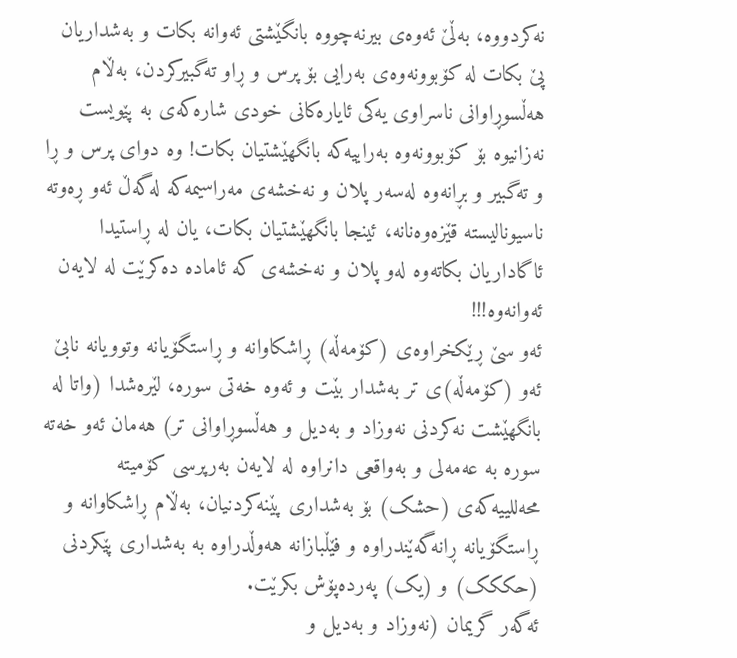نەکردووە، بەڵێ ئەوەی بیرنەچووە بانگێشتی ئەوانە بکات و بەشداریان پێ بکات لە کۆبوونەوەی بەرایی بۆ پرس و ڕاو تەگبیرکردن، بەڵام هەڵسوڕاوانی ناسراوی یەکی ئایارەکانی خودی شارەکەی بە پێویست نەزانیوە بۆ کۆبوونەوە بەراییەکە بانگهێشتیان بکات! وە دوای پرس و ڕا و تەگبیر و بڕانەوە لەسەر پلان و نەخشەی مەراسیمەکە لەگەڵ ئەو ڕەوتە ناسیونالیستە قێزەوەنانە، ئینجا بانگهێشتیان بکات، یان لە ڕاستیدا ئاگاداریان بکاتەوە لەو پلان و نەخشەی کە ئامادە دەکرێت لە لایەن ئەوانەوە!!!
ئەو سێ ڕێکخراوەی (کۆمەڵە) ڕاشکاوانە و ڕاستگۆیانە وتوویانە نابێ ئەو (کۆمەڵە)ی تر بەشدار بێت و ئەوە خەتی سورە، لێرەشدا (واتا لە بانگهێشت نەکردنی نەوزاد و بەدیل و هەڵسوڕاوانی تر) هەمان ئەو خەتە سورە بە عەمەلی و بەواقعی دانراوە لە لایەن بەرپرسی کۆمیتە محەللییەکەی (حشک) بۆ بەشداری پێنەکردنیان، بەڵام ڕاشکاوانە و ڕاستگۆیانە ڕانەگەێندراوە و فێڵبازانە هەوڵدراوە بە بەشداری پێکردنی (حککک) و (یک) پەردەپۆش بکرێت.
ئەگەر گریمان (نەوزاد و بەدیل و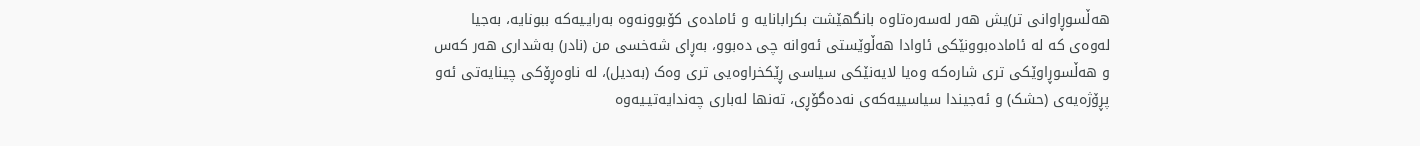هەڵسوڕاوانی تر)یش هەر لەسەرەتاوە بانگهێشت بکرابانایە و ئامادەی کۆبوونەوە بەرایـیەکە ببونایە، بەجیا لەوەی کە لە ئامادەبوونێکی ئاوادا هەڵوێستی ئەوانە چی دەبوو، بەڕای شەخسی من (نادر) بەشداری هەر کەس و هەڵسوڕاوێکی تری شارەکە وەیا لایەنێکی سیاسی ڕێکخراوەیی تری وەک (بەدیل)، لە ناوەڕۆکی چینایەتی ئەو پڕۆژەیەی (حشک) و ئەجیندا سیاسییەکەی نەدەگۆڕی، تەنها لەباری چەندایەتیـیەوە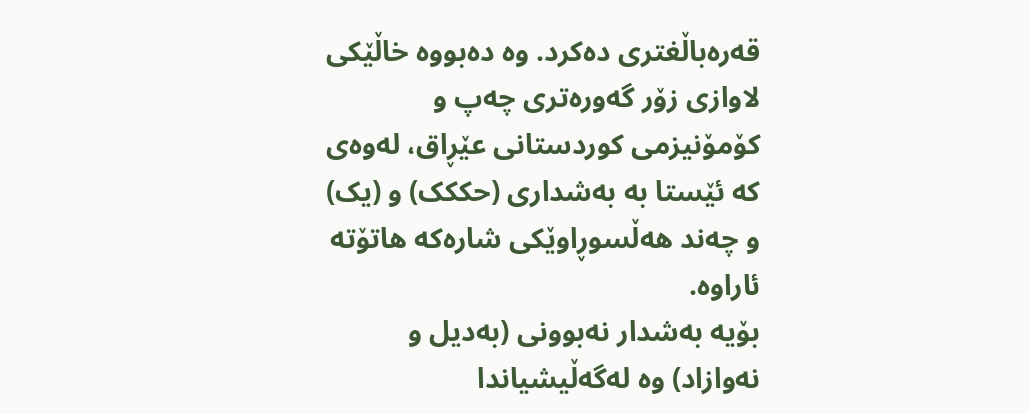قەرەباڵغتری دەکرد. وە دەبووە خاڵێکی لاوازی زۆر گەورەتری چەپ و کۆمۆنیزمی کوردستانی عێڕاق، لەوەی کە ئێستا بە بەشداری (حککک) و (یک) و چەند هەڵسوڕاوێکی شارەکە هاتۆتە ئاراوە.
بۆیە بەشدار نەبوونی (بەدیل و نەوازاد) وە لەگەڵیشیاندا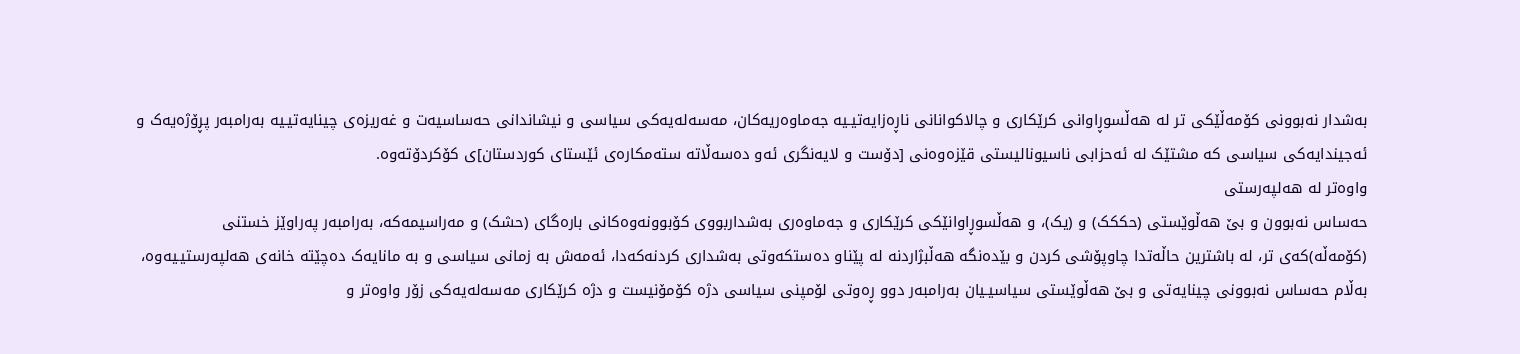بەشدار نەبوونی کۆمەڵێکی تر لە هەڵسوڕاوانی کرێکاری و چالاکوانانی ناڕەزایەتیـیە جەماوەریەکان، مەسەلەیەکی سیاسی و نیشاندانی حەساسیەت و غەریزەی چینایەتیـیە بەرامبەر پڕۆژەیەک و ئەجیندایەکی سیاسی کە مشتێک لە ئەحزابی ناسیونالیستی قێزەوەنی [دۆست و لایەنگری ئەو دەسەڵاتە ستەمکارەی ئێستای کوردستان]ی کۆکردۆتەوە.
واوەتر لە هەلپەرستی
حەساس نەبوون و بێ هەڵوێستی (حککک) و (یک)، و هەڵسوڕاوانێکی کرێکاری و جەماوەری بەشداربووی کۆبوونەوەکانی بارەگای (حشک) و مەراسیمەکە، بەرامبەر پەراوێز خستنی (کۆمەڵە)کەی تر، لە باشترین حاڵەتدا چاوپۆشی کردن و بێدەنگە هەڵبژاردنە لە پێناو دەستکەوتی بەشداری کردنەکەدا، ئەمەش بە زمانی سیاسی و بە مانایەک دەچێتە خانەی هەلپەرستیـیەوە، بەڵام حەساس نەبوونی چینایەتی و بێ هەڵوێستی سیاسیـیان بەرامبەر دوو ڕەوتی لۆمپنی سیاسی دژە کۆمۆنیست و دژە کرێکاری مەسەلەیەکی زۆر واوەتر و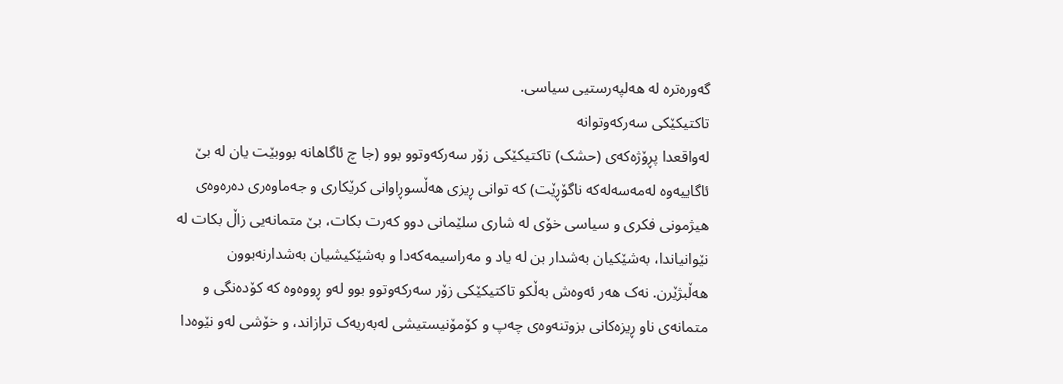گەورەترە لە هەلپەرستیی سیاسی.
تاکتیکێکی سەرکەوتوانە
لەواقعدا پڕۆژەکەی (حشک) تاکتیکێکی زۆر سەرکەوتوو بوو (جا چ ئاگاهانە بووبێت یان لە بێ ئاگاییەوە لەمەسەلەکە ناگۆڕێت) کە توانی ڕیزی هەڵسوڕاوانی کرێکاری و جەماوەری دەرەوەی هیژمونی فکری و سیاسی خۆی لە شاری سلێمانی دوو کەرت بکات، بێ متمانەیی زاڵ بکات لە نێوانیاندا، بەشێکیان بەشدار بن لە یاد و مەراسیمەکەدا و بەشێکیشیان بەشدارنەبوون هەڵبژێرن. نەک هەر ئەوەش بەڵکو تاکتیکێکی زۆر سەرکەوتوو بوو لەو ڕووەوە کە کۆدەنگی و متمانەی ناو ڕیزەکانی بزوتنەوەی چەپ و کۆمۆنیستیشی لەبەریەک ترازاند، و خۆشی لەو نێوەدا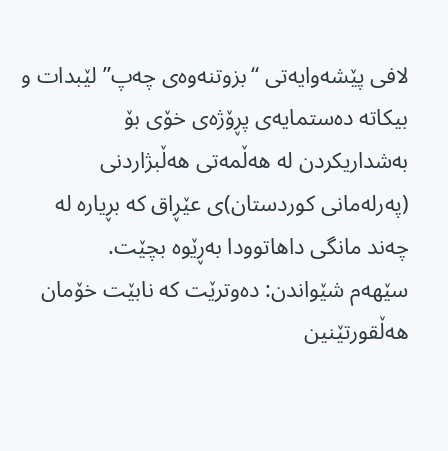لافی پێشەوایەتی “بزوتنەوەی چەپ” لێبدات و بیکاتە دەستمایەی پڕۆژەی خۆی بۆ بەشداریکردن لە هەڵمەتی هەڵبژاردنی (پەرلەمانی کوردستان)ی عێڕاق کە بڕیارە لە چەند مانگی داهاتوودا بەڕێوە بچێت.
سێهەم شێواندن: دەوترێت کە نابێت خۆمان هەڵقورتێنین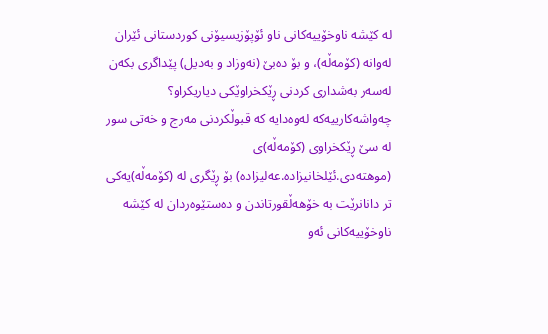لە کێشە ناوخۆییەکانی ناو ئۆپۆزیسیۆنی کوردستانی ئێران لەوانە (کۆمەڵە)، و بۆ دەبێ (نەوزاد و بەدیل) پێداگری بکەن لەسەر بەشداری کردنی ڕێکخراوێکی دیاریکراو؟
چەواشەکارییەکە لەوەدایە کە قبوڵکردنی مەرج و خەتی سور لە سێ ڕێکخراوی (کۆمەڵە)ی (موهتەدی.ئێلخانیزادە.عەلیزادە) بۆ ڕێگری لە (کۆمەڵە)یەکی تر دانانرێت بە خۆهەڵقورتاندن و دەستێوەردان لە کێشە ناوخۆییەکانی ئەو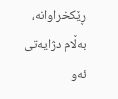ڕێکخراوانە، بەڵام دژایەتی ئەو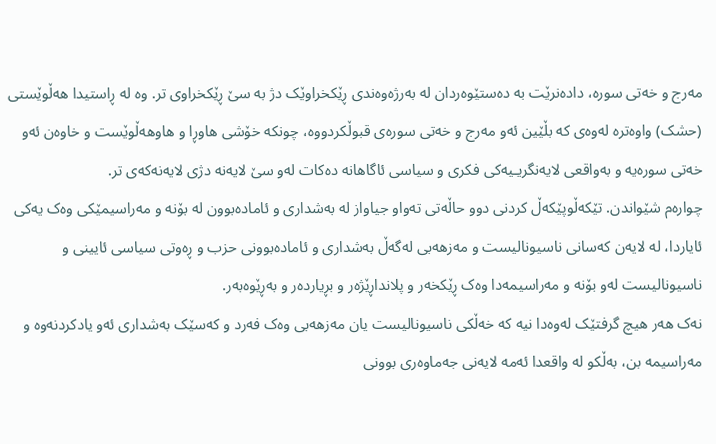مەرج و خەتی سورە، دادەنرێت بە دەستێوەردان لە بەرژەوەندی ڕێکخراوێک دژ بە سێ ڕێکخراوی تر. وە لە ڕاستیدا هەڵوێستی (حشک) واوەترە لەوەی کە بڵێین ئەو مەرج و خەتی سورەی قبوڵکردووە، چونکە خۆشی هاوڕا و هاوهەڵوێست و خاوەن ئەو خەتی سورەیە و بەواقعی لایەنگریـیەکی فکری و سیاسی ئاگاهانە دەکات لەو سێ لایەنە دژی لایەنەکەی تر.
چوارەم شێواندن. تێکەڵوپێکەڵ کردنی دوو حاڵەتی تەواو جیاواز لە بەشداری و ئامادەبوون لە بۆنە و مەراسیمێکی وەک یەکی ئایاردا، لە لایەن کەسانی ناسیونالیست و مەزهەبی لەگەڵ بەشداری و ئامادەبوونی حزب و ڕەوتی سیاسی ئایینی و ناسیونالیست لەو بۆنە و مەراسیمەدا وەک ڕێکخەر و پلانداڕێژەر و بڕیاردەر و بەڕێوەبەر.
نەک هەر هیچ گرفتێک لەوەدا نیە کە خەڵکی ناسیونالیست یان مەزهەبی وەک فەرد و کەسێک بەشداری ئەو یادکردنەوە و مەراسیمە بن، بەڵکو لە واقعدا ئەمە لایەنی جەماوەری بوونی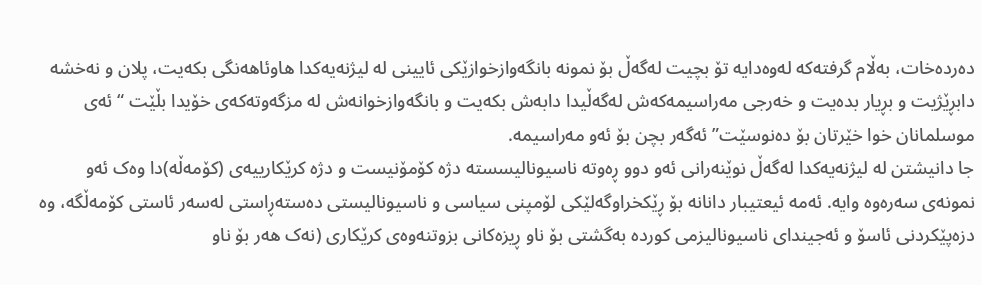دەردەخات، بەڵام گرفتەکە لەوەدایە تۆ بچیت لەگەڵ بۆ نمونە بانگەوازخوازێکی ئایینی لە لیژنەیەکدا هاوئاهەنگی بکەیت، پلان و نەخشە دابڕێژیت و بڕیار بدەیت و خەرجی مەراسیمەکەش لەگەڵیدا دابەش بکەیت و بانگەوازخوانەش لە مزگەوتەکەی خۆیدا بڵێت “ئەی موسلمانان خوا خێرتان بۆ دەنوسێت” ئەگەر بچن بۆ ئەو مەراسیمە.
جا دانیشتن لە لیژنەیەکدا لەگەڵ نوێنەرانی ئەو دوو ڕەوتە ناسیونالیسستە دژە کۆمۆنیست و دژە کرێکارییەی (کۆمەڵە)دا وەک ئەو نمونەی سەرەوە وایە. ئەمە ئیعتیبار دانانە بۆ ڕێکخراوگەلێکی لۆمپنی سیاسی و ناسیونالیستی دەستەڕاستی لەسەر ئاستی کۆمەڵگە، وە دزەپێکردنی ئاسۆ و ئەجیندای ناسیونالیزمی کوردە بەگشتی بۆ ناو ڕیزەکانی بزوتنەوەی کرێکاری (نەک هەر بۆ ناو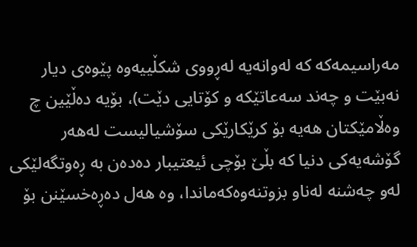مەراسیمەکە کە لەوانەیە لەڕووی شکڵییەوە پێوەی دیار نەبێت و چەند سەعاتێکە و کۆتایی دێت)، بۆیە دەڵێین چ وەڵامێکتان هەیە بۆ کرێکارێکی سۆشیالیست لەهەر گۆشەیەکی دنیا کە بڵێ بۆچی ئیعتیبار دەدەن بە ڕەوتگەلێکی لەو چەشنە لەناو بزوتنەوەکەماندا، وە هەل دەڕەخسێنن بۆ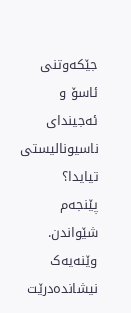جێکەوتنی ئاسۆ و ئەجیندای ناسیونالیستی تیایدا؟
پێنجەم شێواندن. وێنەیەک نیشاندەدرێت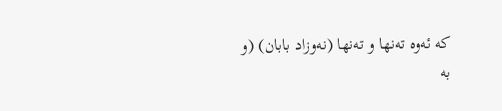کە ئەوە تەنها و تەنها (نەوزاد بابان) (و بە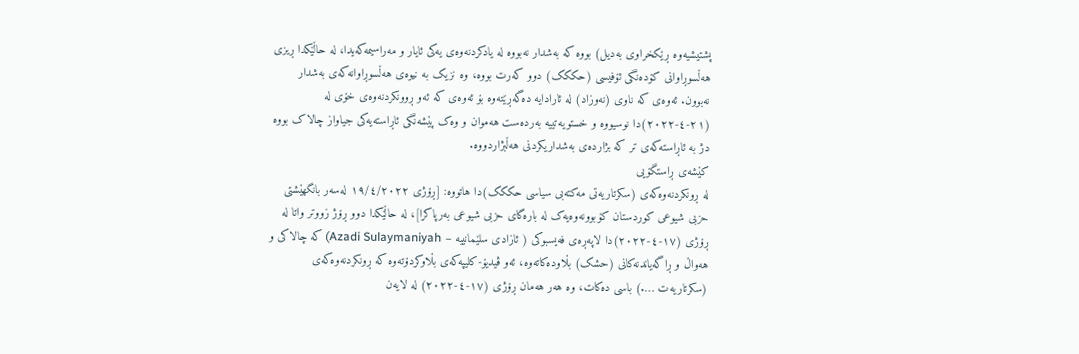پشتیشیەوە ڕێکخراوی بەدیل) بووە کە بەشدار نەبووە لە یادکردنەوەی یەکی ئایار و مەراسیمەکەیدا، لە حاڵێکدا ڕیزی هەڵسوڕاوانی کۆدەنگی ئۆفیسی (حککک) دوو کەرت بووە، وە نزیک بە نیوەی هەڵسوڕاوانەکەی بەشدار نەبوون. ئەوەی کە ناوی (نەوزاد) لە ئارادایە دەگەڕێتەوە بۆ ئەوەی کە ئەو ڕوونکردنەوەی خۆی لە (٢١-٤-٢٠٢٢)دا نوسیووە و خستویەتییە بەردەست هەموان و وەک پێشەنگی ئاڕاستەیەکی جیاواز چالاک بووە دژ بە ئاڕاستەکەی تر کە بژاردەی بەشداریکردنی هەڵبژاردووە.
کێشەی ڕاستگۆیی
لە ڕونکردنەوەکەی (سکرتاریەتی مەکتەبی سیاسی حککک)دا هاتووە: [ڕۆژی ١٩/٤/٢٠٢٢ لەسەر بانگهێشتی حزبی شیوعی کوردستان کۆبوونەوەیەک لە بارەگای حزبی شیوعی بەرپاکرا]، لە حاڵێکدا دوو ڕۆژ زووتر واتا لە ڕۆژی (١٧-٤-٢٠٢٢)دا لاپەڕەی فەیسبوکی ( ئازادی سلێمانییە – Azadi Sulaymaniyah) کە چالاکی و هەواڵ و ڕاگەیاندنەکانی (حشک) بڵاودەکاتەوە، ئەو ڤیدیۆ-کلیپەکەی بڵاوکردۆتەوە کە ڕونکردنەوەکەی (سکرتاریەت ….) باسی دەکات، وە هەر هەمان ڕۆژی (١٧-٤-٢٠٢٢) لە لایەن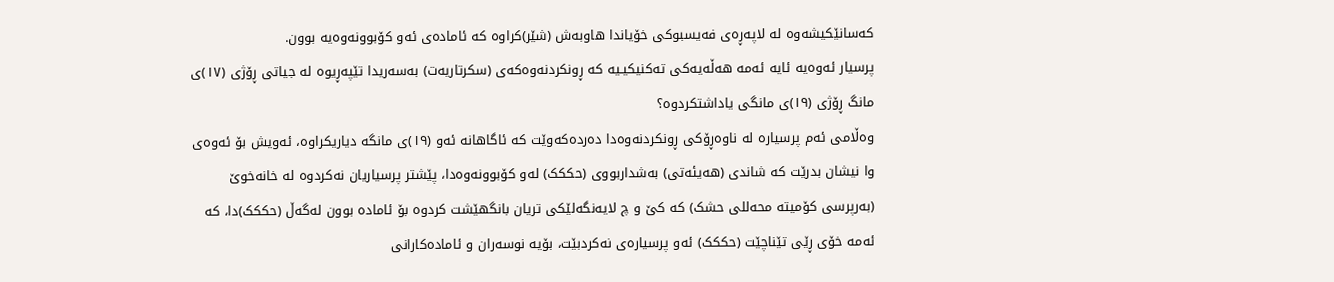کەسانێکیشەوە لە لاپەڕەی فەیسبوکی خۆیاندا هاوبەش (شێر)کراوە کە ئامادەی ئەو کۆبوونەوەیە بوون.
پرسیار ئەوەیە ئایە ئەمە هەڵەیەکی تەکنیکیـیە کە ڕونکردنەوەکەی (سکرتاریەت) بەسەریدا تێپەڕیوە لە جیاتی ڕۆژی (١٧)ی مانگ ڕۆژی (١٩)ی مانگی یاداشتکردوە؟
وەڵامی ئەم پرسیارە لە ناوەڕۆکی ڕونکردنەوەدا دەردەکەوێت کە ئاگاهانە ئەو (١٩)ی مانگە دیاریکراوە، ئەویش بۆ ئەوەی وا نیشان بدرێت کە شاندی (هەیئەتی) بەشداربووی (حککک) لەو کۆبوونەوەدا، پێشتر پرسیاریان نەکردوە لە خانەخوێ (بەرپرسی کۆمیتە محەللی حشک) کە کێ و چ لایەنگەلێکی تریان بانگهێشت کردوە بۆ ئامادە بوون لەگەڵ (حککک)دا، کە ئەمە خۆی ڕێی تێناچێت (حککک) ئەو پرسیارەی نەکردبێت، بۆیە نوسەران و ئامادەکارانی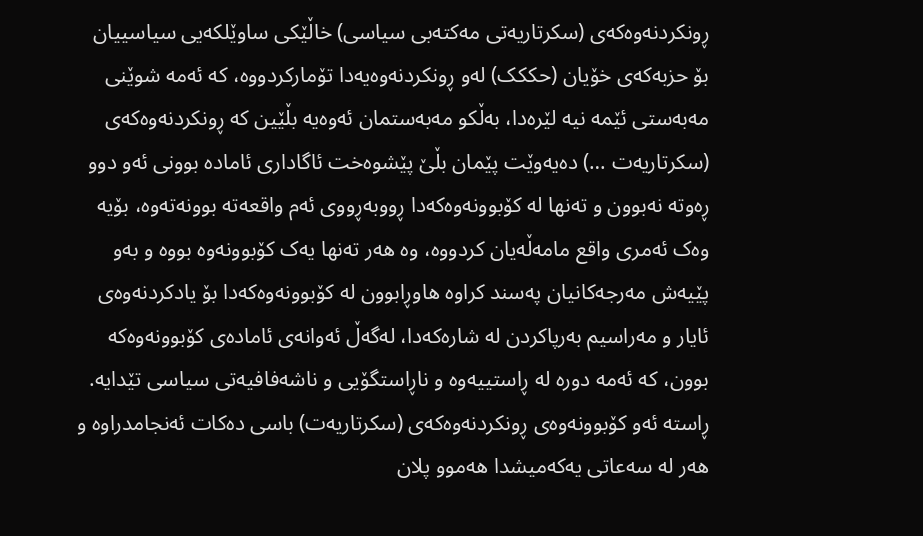ڕونکردنەوەکەی (سکرتاریەتی مەکتەبی سیاسی) خاڵێکی ساوێلکەیی سیاسییان بۆ حزبەکەی خۆیان (حککک) لەو ڕونکردنەوەیەدا تۆمارکردووە، کە ئەمە شوێنی مەبەستی ئێمە نیە لێرەدا، بەڵکو مەبەستمان ئەوەیە بڵێین کە ڕونکردنەوەکەی (سکرتاریەت …) دەیەوێت پێمان بڵێ پێشوەخت ئاگاداری ئامادە بوونی ئەو دوو ڕەوتە نەبوون و تەنها لە کۆبوونەوەکەدا ڕووبەڕووی ئەم واقعەتە بوونەتەوە، بۆیە وەک ئەمری واقع مامەڵەیان کردووە، وە هەر تەنها یەک کۆبوونەوە بووە و بەو پێیەش مەرجەکانیان پەسند کراوە هاوڕابوون لە کۆبوونەوەکەدا بۆ یادکردنەوەی ئایار و مەراسیم بەرپاکردن لە شارەکەدا، لەگەڵ ئەوانەی ئامادەی کۆبوونەوەکە بوون، کە ئەمە دورە لە ڕاستییەوە و ناڕاستگۆیی و ناشەفافیەتی سیاسی تێدایە.
ڕاستە ئەو کۆبوونەوەی ڕونکردنەوەکەی (سکرتاریەت) باسی دەکات ئەنجامدراوە و هەر لە سەعاتی یەکەمیشدا هەموو پلان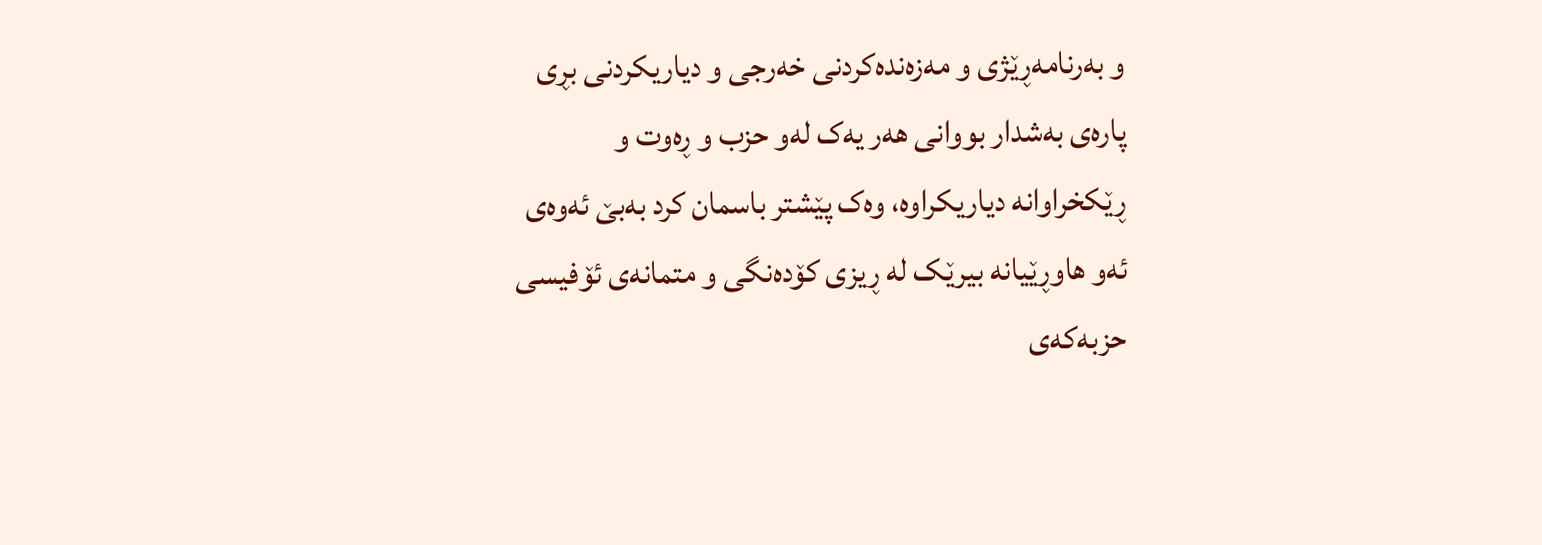و بەرنامەڕێژی و مەزەندەکردنی خەرجی و دیاریکردنی بڕی پارەی بەشدار بووانی هەر یەک لەو حزب و ڕەوت و ڕێکخراوانە دیاریکراوە، وەک پێشتر باسمان کرد بەبێ ئەوەی ئەو هاوڕێیانە بیرێک لە ڕیزی کۆدەنگی و متمانەی ئۆفیسی حزبەکەی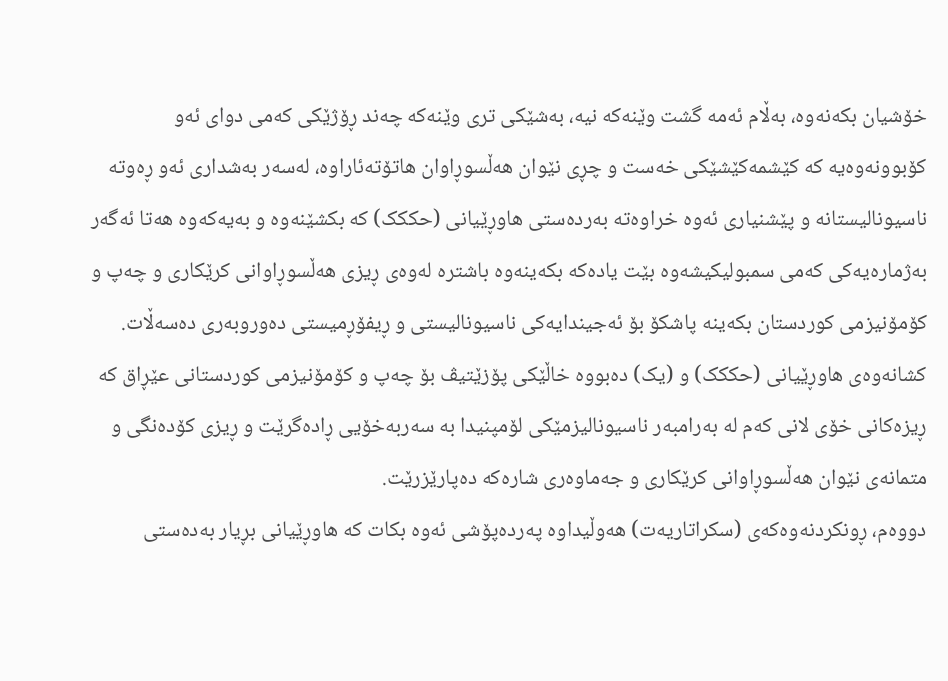خۆشیان بکەنەوە، بەڵام ئەمە گشت وێنەکە نیە، بەشێکی تری وێنەکە چەند ڕۆژێکی کەمی دوای ئەو کۆبوونەوەیە کە کێشمەکێشێکی خەست و چڕی نێوان هەڵسوڕاوان هاتۆتەئاراوە، لەسەر بەشداری ئەو ڕەوتە ناسیونالیستانە و پێشنیاری ئەوە خراوەتە بەردەستی هاوڕێیانی (حککک) کە بکشێنەوە و بەیەکەوە هەتا ئەگەر بەژمارەیەکی کەمی سمبولیکیشەوە بێت یادەکە بکەینەوە باشترە لەوەی ڕیزی هەڵسوڕاوانی کرێکاری و چەپ و کۆمۆنیزمی کوردستان بکەینە پاشکۆ بۆ ئەجیندایەکی ناسیونالیستی و ڕیفۆڕمیستی دەوروبەری دەسەڵات.
کشانەوەی هاوڕێیانی (حککک) و (یک) دەبووە خاڵێکی پۆزێتیڤ بۆ چەپ و کۆمۆنیزمی کوردستانی عێڕاق کە ڕیزەکانی خۆی لانی کەم لە بەرامبەر ناسیونالیزمێکی لۆمپنیدا بە سەربەخۆیی ڕادەگرێت و ڕیزی کۆدەنگی و متمانەی نێوان هەڵسوڕاوانی کرێکاری و جەماوەری شارەکە دەپارێزرێت.
دووەم، ڕونکردنەوەکەی (سکراتاریەت) هەوڵیداوە پەردەپۆشی ئەوە بکات کە هاوڕێیانی بڕیار بەدەستی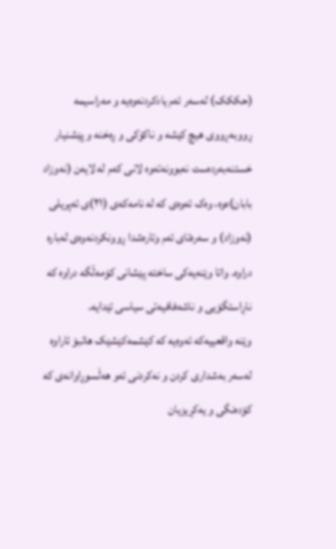(حککک) لەسەر ئەم یادکردنەوەیە و مەراسیمە ڕووبەڕووی هیچ کێشە و ناکۆکی و ڕەخنە و پێشنیار خستنەبەردەست نەبوونەتەوە لانی کەم لە لایەن (نەوزاد بابان)ەوە، وەک ئەوەی کە لە نامەکەی (٢١)ی ئەپریلی (نەوزاد) و سەرەتای ئەم وتارەشدا ڕوونکردنەوەی لەبارە دراوە. واتا وێنەیەکی ساختە پێشانی کۆمەڵگە دراوە کە ناڕاستگۆیی و ناشەفافیەتی سیاسی تێدایە.
وێنە واقعییەکە ئەوەیە کە کێشمەکێشێک هاتبۆ ئاراوە لەسەر بەشداری کردن و نەکردنی ئەو هەڵسوڕاوانەی کە کۆدەنگی و یەکڕیزیان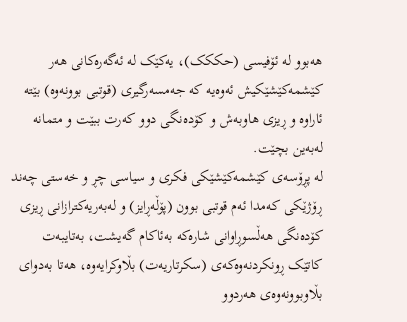هەبوو لە ئۆفیسی (حککک)، یەکێک لە ئەگەرەکانی هەر کێشمەکێشێکیش ئەوەیە کە جەمسەرگیری (قوتبی بوونەوە) بێتە ئاراوە و ڕیزی هاوبەش و کۆدەنگی دوو کەرت ببێت و متمانە لەبەین بچێت.
لە پڕۆسەی کێشمەکێشێکی فکری و سیاسی چڕ و خەستی چەند ڕۆژێکی کەمدا ئەم قوتبی بوون (پۆڵەڕایز) و لەبەریەکترازانی ڕیزی کۆدەنگی هەڵسوڕاوانی شارەکە بەئاکام گەیشت، بەتایبەت کاتێک ڕونکردنەوەکەی (سکرتاریەت) بڵاوکرایەوە، هەتا بەدوای بڵاوبوونەوەی هەردوو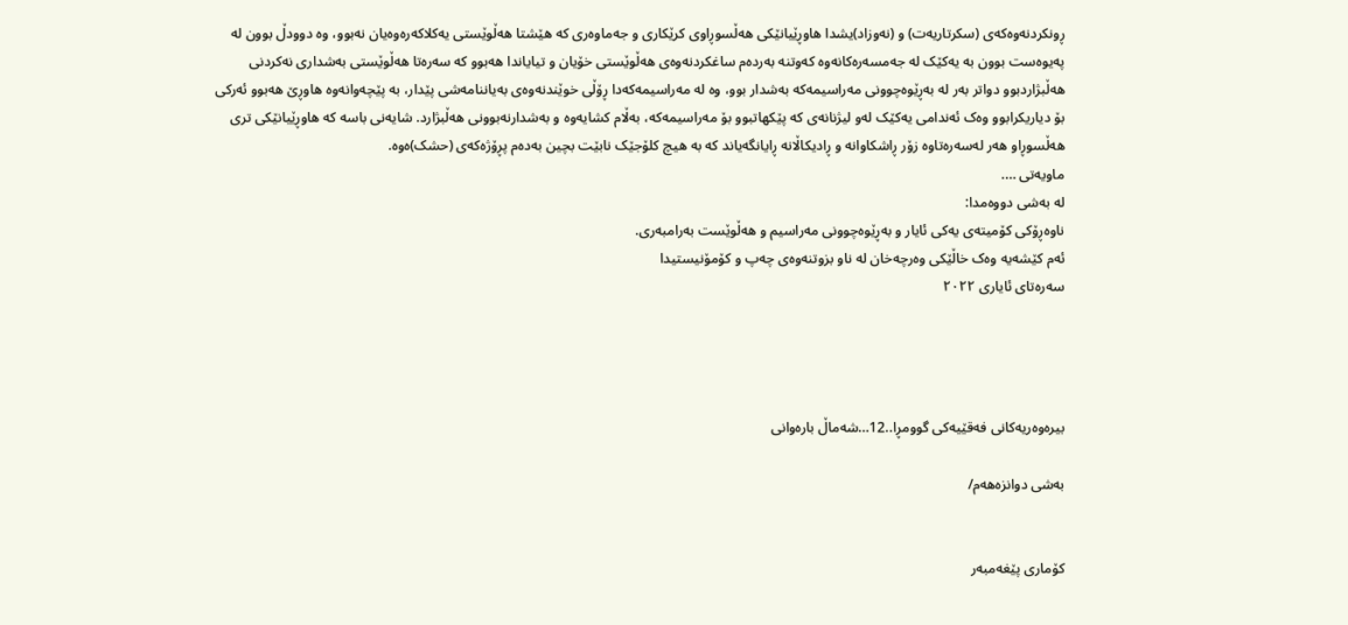ڕونکردنەوەکەی (سکرتاریەت) و (نەوزاد)یشدا هاوڕێیانێکی هەڵسوڕاوی کرێکاری و جەماوەری کە هێشتا هەڵوێستی یەکلاکەرەوەیان نەبوو، وە دوودڵ بوون لە پەیوەست بوون بە یەکێک لە جەمسەرەکانەوە کەوتنە بەردەم ساغکردنەوەی هەڵوێستی خۆیان و تیایاندا هەبوو کە سەرەتا هەڵوێستی بەشداری نەکردنی هەڵبژاردبوو دواتر بەر لە بەڕێوەچوونی مەراسیمەکە بەشدار بوو، وە لە مەراسیمەکەدا ڕۆڵی خوێندنەوەی بەیاننامەشی پێدار، بە پێچەوانەوە هاوڕێ هەبوو ئەرکی بۆ دیاریکرابوو وەک ئەندامی یەکێک لەو لیژنانەی کە پێکهاتبوو بۆ مەراسیمەکە، بەڵام کشایەوە و بەشدارنەبوونی هەڵبژارد. شایەنی باسە کە هاوڕێیانێکی تری هەڵسوڕاو هەر لەسەرەتاوە زۆر ڕاشکاوانە و ڕادیکاڵانە ڕایانگەیاند کە بە هیچ کلۆجێک نابێت بچین بەدەم پڕۆژەکەی (حشک)ەوە.
ماویەتی ….
لە بەشی دووەمدا:
ناوەڕۆکی کۆمیتەی یەکی ئایار و بەڕێوەچوونی مەراسیم و هەڵوێست بەرامبەری.
ئەم کێشەیە وەک خاڵێکی وەرچەخان لە ناو بزوتنەوەی چەپ و کۆمۆنیستیدا
سەرەتای ئایاری ٢٠٢٢




بیرەوەریەکانی فەقێیەکی گوومڕا..12…شەماڵ بارەوانی

بەشی دوانزەهەم/


کۆماری پێغەمبەر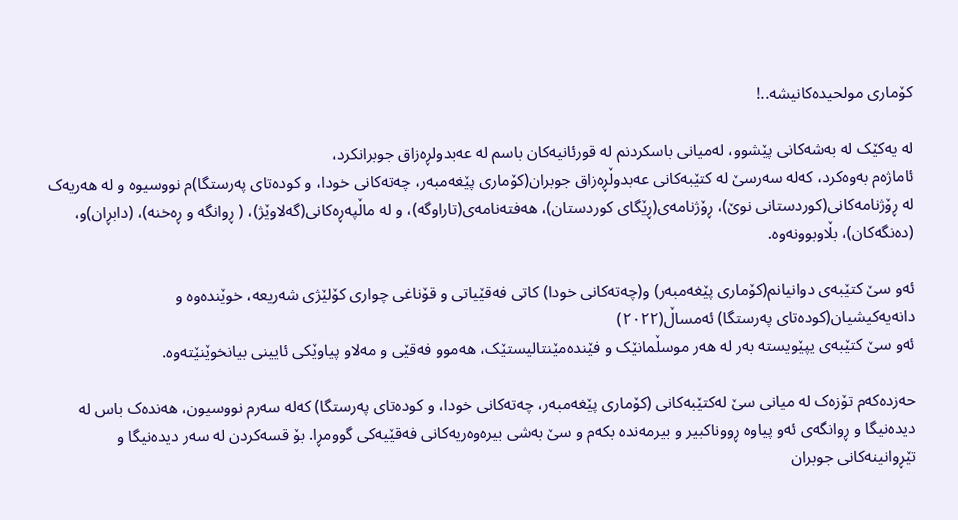کۆماری مولحیدەکانیشە..!

لە یەکێک لە بەشەکانی پێشوو، لەمیانی باسکردنم لە قورئانیەکان باسم له عەبدولڕەزاق جوبرانکرد،
ئاماژەم بەوەکرد، کەلە سەرسێ لە کتێبەکانی عەبدوڵڕەزاق جوبران(کۆماری پێغەمبەر، چەتەکانی خودا، و کودەتای پەرستگا)م نووسیوە و لە هەریەک له ڕۆژنامەکانی(کوردستانی نوێ)، ڕۆژنامەی(ڕێگای کوردستان)، هەفتەنامەی(تاراوگە)، و لە ماڵپەڕەکانی(گەلاوێژ)، ( ڕوانگە و ڕەخنە)، (دابڕان)و، (دەنگەکان)، بڵاوبوونەوە.

ئەو سێ کتێبەی دوانیانم(کۆماری پێغەمبەر) و(چەتەکانی خودا) کاتی فەقێیاتی و قۆناغی چواری کۆلێژی شەریعە، خوێندەوە و دانەیەکیشیان(کودەتای پەرستگا) ئەمساڵ(٢٠٢٢)
ئەو سێ کتێبەی یپێویستە بەر لە هەر موسڵمانێک و فێندەمێنتالیستێک، هەموو فەقێی و مەلاو پیاوێکی ئایینی بیانخوێنێتەوە.

حەزدەکەم تۆزەک لە میانی سێ لەکتێبەکانی (کۆماری پێغەمبەر، چەتەکانی خودا، و کودەتای پەرستگا) کەلە سەرم نووسیون، هەندەک باس لە دیدەنیگا و ڕوانگەی ئەو پیاوە ڕووناکبیر و بیرمەندە بکەم و سێ بەشی بیرەوەریەکانی فەقێیەکی گوومڕا. بۆ قسەکردن لە سەر دیدەنیگا و تێڕوانینەکانی جوبران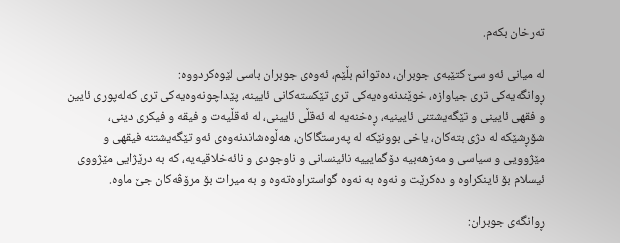تەرخان بکەم.

لە میانی ئەو سێ کتێبەی جوبران، دەتوانم بڵێم، ئەوەی جوبران باسی لێوەکردووە:
ڕوانگەیەکی تری جیاوازە، خوێندنەوەیەكی تری تێكستەكانی ئایینە، پێداچونەوەیەكی تری كەلەپوری ئایین و فقهی ئایینی و تێگەیشتنی ئایینیە، ڕەخنەیە لە ئەقڵی ئایینی، لە ئەقڵیەت و فیقه و فیكری دینی، شۆڕشێكە لە دژی بتەكان، یاخی بوونێكە لە پەرستگاكان، هەڵوەشاندنەوەی ئەو تێگەیشتنە فیقهی و مێژوویی و سیاسی و مەزهەبیە دۆگمایییە نائینسانی و ناوجودی و نائەخلاقیەیە، كە بە درێژایی مێژووی ئیسلام بۆ ئاینكراوە و دەکرێت و نەوە بە نەوە گواستراوەتەوە و بە میرات بۆ مرۆڤەكان جێ ماوە.

ڕوانگەی جوبران: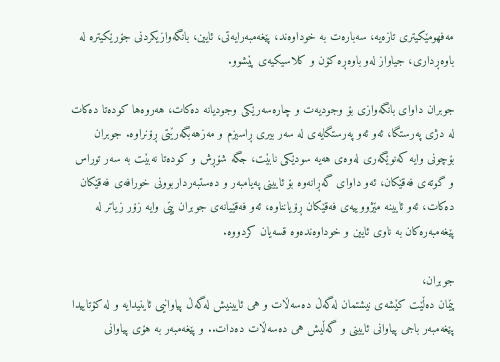مەفهومێكیتری تازەیە، سەبارەت بە خوداوەند، پێغەمبەرایەتی، ئایین، بانگەوازیكردنی جۆرێكیترە لە باوەڕداری، جیاواز لەو باوەڕە كۆن و كلاسیكیەی پێشوو.

جوبران داوای بانگەوازی بۆ وجودیەت و چارەسەرێكی وجودیانە دەكات، هەروەها كودەتا دەكات لە دژی پەرستگا، ئەو ئەو پەرستگایەی لە سەر بیری ڕاسیزم و مەزهەبگەرێتی ڕۆنراوە. جوبران بۆچونی وایە كەنوێگەری لەوەی هەیە سودێكی نابێت، جگە شۆڕش و كودەتا نەبێت بە سەر توراس و گوتەی فەقێكان، ئەو داوای گەڕانەوە بۆ ئایینی پەیامبەر و دەستبەرداربوونی خورافەی فەقێكان دەكات، ئەو ئایینە مێژووییەی فەقێكان ڕۆیانناوە، ئەو فەقێیانەی جوبران پێی وایە زۆر زیاتر لە پێغەمبەرەكان بە ناوی ئایین و خوداوەندەوە قسەیان كردووە.

جوبران،
پێمان دەڵێت كێشەی نیشتمان لەگەڵ دەسەڵات و هی ئایینیش لەگەڵ پیاوانیی ئاینیدایە و لە كۆتاییدا پێغەمبەر باجی پیاوانی ئایینی و گەڵیش هی دەسەڵات دەدات.. و پێغەمبەر بە هۆی پیاوانی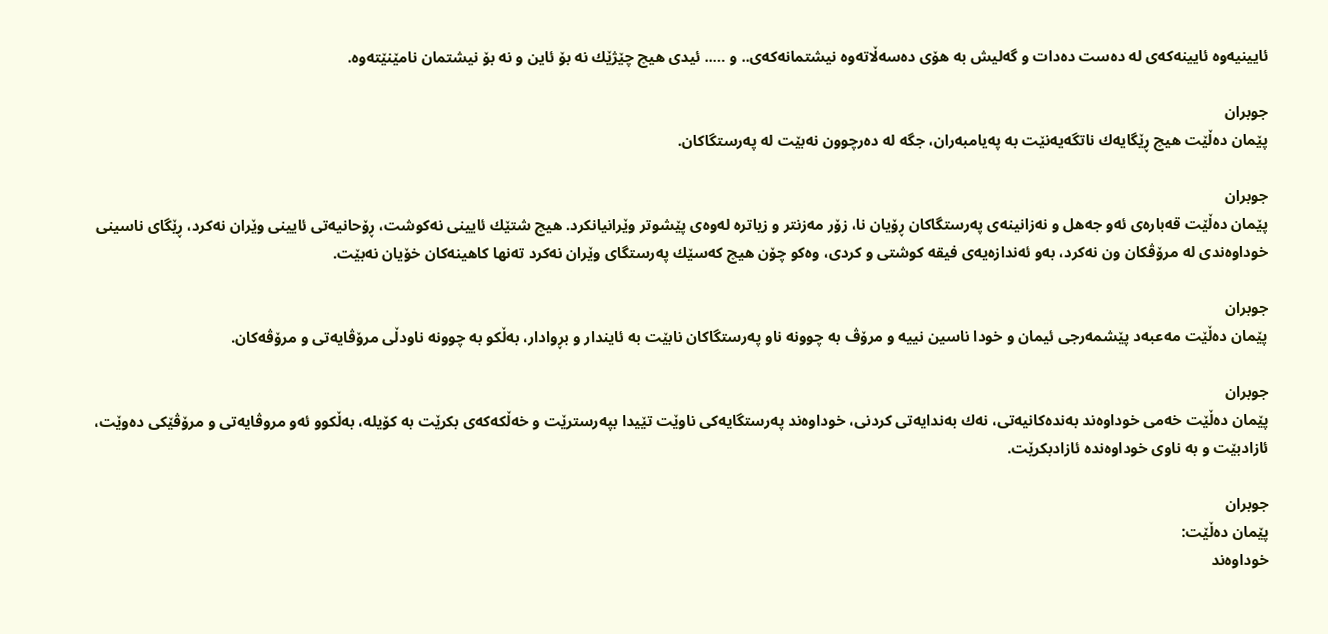ئایینیەوە ئایینەكەی لە دەست دەدات و گەلیش بە هۆی دەسەڵاتەوە نیشتمانەكەی.. و ….. ئیدی هیچ چێژێك نە بۆ ئاین و نە بۆ نیشتمان نامێنێتەوە.

جوبران
پێمان دەڵێت هیچ ڕێگایەك ناتگەیەنێت بە پەیامبەران، جگە لە دەرچوون نەبێت لە پەرستگاكان.

جوبران
پێمان دەڵێت قەبارەی ئەو جەهل و نەزانینەی پەرستگاكان ڕۆیان نا، زۆر مەزنتر و زیاترە لەوەی پێشوتر وێرانیانكرد. هیچ شتێك ئایینی نەكوشت، ڕۆحانیەتی ئایینی وێران نەكرد، ڕێگای ناسینی خوداوەندی لە مرۆڤكان ون نەكرد، بەو ئەندازەیەی فیقه كوشتی و كردی، وەكو چۆن هیچ كەسێك پەرستگای وێران نەكرد تەنها كاهینەكان خۆیان نەبێت.

جوبران
پێمان دەڵێت مەعبەد پێشمەرجی ئیمان و خودا ناسین نییە و مرۆڤ بە چوونە ناو پەرستگاكان نابێت بە ئایندار و بڕوادار، بەڵكو بە چوونە ناودڵی مرۆڤایەتی و مرۆڤەكان.

جوبران
پێمان دەڵێت خەمی خوداوەند بەندەكانیەتی، نەك بەندایەتی كردنی، خوداوەند پەرستگایەكی ناوێت تێیدا بپەرسترێت و خەڵكەكەی بكرێت بە كۆیلە، بەڵكوو ئەو مروڤایەتی و مرۆڤێكی دەوێت، ئازادبێت و بە ناوی خوداوەندە ئازادبكرێت.

جوبران
پێمان دەڵێت:
خوداوەند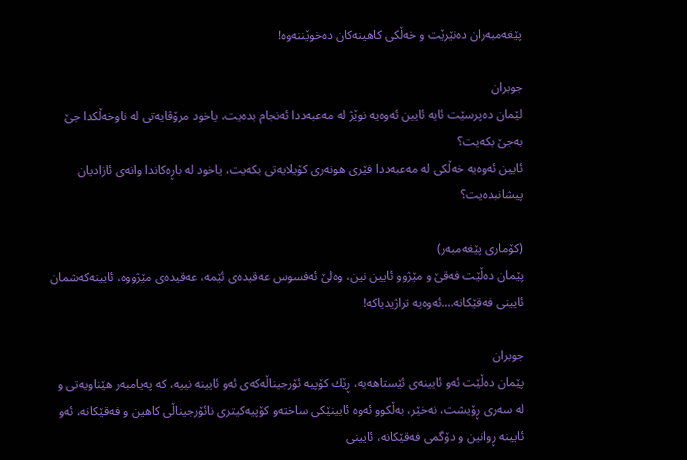پێغەمبەران دەنێرێت و خەڵكی كاهینەكان دەخوێننەوە!

جوبران
لێمان دەپرسێت ئایە ئایین ئەوەیە نوێژ لە مەعبەددا ئەنجام بدەیت، یاخود مرۆڤایەتی لە ناوخەڵكدا جێ بەجێ بكەیت؟
ئایین ئەوەیە خەڵكی لە مەعبەددا فێری هونەری كۆیلایەتی بكەیت، یاخود لە باڕەكاندا وانەی ئازادیان پیشانبدەیت؟

(كۆماری پێغەمبەر)
پێمان دەڵێت فەقێ و مێژوو ئایین نین، وەلێ ئەفسوس عەقیدەی ئێمە، عەقیدەی مێژووە، ئایینەكەشمان ئایینی فەقێكانە….ئەوەیە تراژیدیاكە!

جوبران
پێمان دەڵێت ئەو ئایینەی ئێستاهەیە، ڕێك كۆپیە ئۆرجیناڵەكەی ئەو ئایینە نییە، كە پەیامبەر هێناویەتی و لە سەری ڕۆیشت، نەخێر، بەڵكوو ئەوە ئایینێكی ساختەو كۆپیەكیتری نائۆرجیناڵی كاهین و فەقێكانە، ئەو ئایینە ڕوانین و دۆگمی فەقێكانە، ئایینی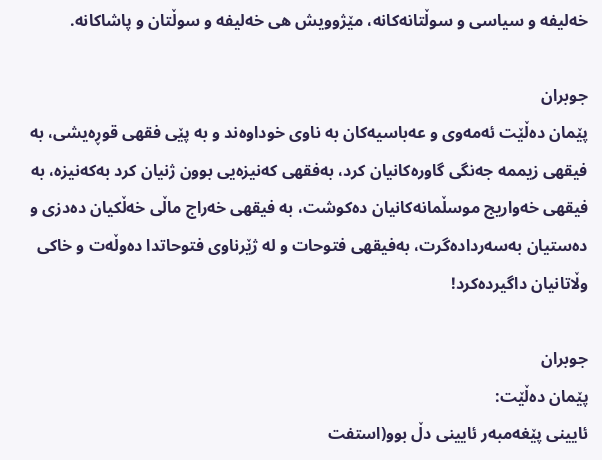خەلیفە و سیاسی و سوڵتانەكانە، مێژوویش هی خەلیفە و سوڵتان و پاشاكانە.

جوبران
پێمان دەڵێت ئەمەوی و عەباسیەكان بە ناوی خوداوەند و بە پێی فقهی قوڕەیشی، بە فیقهی زیممە جەنگی گاورەكانیان كرد، بەفقهی كەنیزەیی بوون ژنیان كرد بەكەنیزە، بە فیقهی خەواریج موسڵمانەكانیان دەكوشت، بە فیقهی خەراج ماڵی خەڵكیان دەدزی و دەستیان بەسەردادەگرت، بەفیقهی فتوحات و لە ژێرناوی فتوحاتدا دەوڵەت و خاكی وڵاتانیان داگیردەكرد!

جوبران
پێمان دەڵێت:
ئایینی پێغەمبەر ئایینی دڵ بوو(استفت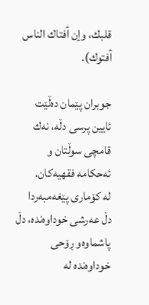قلبك، وٳن ٲفتاك الناس ٲفتوك).

جوبران پێمان دەڵێت
ئایین پرسی دڵە، نەك قامچی سوڵتان و ئەحكامە فقهیەكان.
لە كۆماری پێغەمبەردا
دڵ عەرشی خوداوەندە، دڵ پاشماوەو ڕۆحی خوداوەندە لە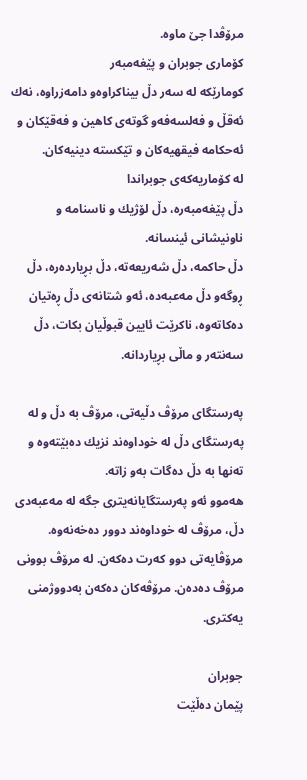مرۆڤدا جێ ماوە.
كۆماری جوبران و پێغەمبەر
كومارێكە لە سەر دڵ بیناكراوەو دامەزراوە، نەك ئەقڵ و فەلسەفەو گوتەی كاهین و فەقێكان و ئەحكامە فیقهیەكان و تێكستە دینیەكان.
لە كۆماریەکەی جوبراندا
دڵ پێغەمبەرە، دڵ لۆژیك و ناسنامە و ناونیشانی ئینسانە.
دڵ حاكمە، دڵ شەریعەتە، دڵ بڕیاردەرە، دڵ ڕوگەو دڵ مەعبەدە، ئەو شتانەی دڵ ڕەتیان دەكاتەوە، ناكرێت ئایین قبوڵیان بكات، دڵ سەنتەر و ماڵی بڕیاردانە.

پەرستگای مرۆڤ دڵیەتی، مرۆڤ بە دڵ و لە پەرستگای دڵ لە خوداوەند نزیك دەبێتەوە و تەنها بە دڵ دەگات بەو زاتە.
هەموو ئەو پەرستگایانەیتری جگە لە مەعبەدی دڵ، مرۆڤ لە خوداوەند دوور دەخەنەوە. مرۆڤایەتی دوو كەرت دەكەن. لە مرۆڤ بوونی مرۆڤ دەدەن. مرۆڤەكان دەكەن بەدووژمنی یەكتری.

جوبران
پێمان دەڵێت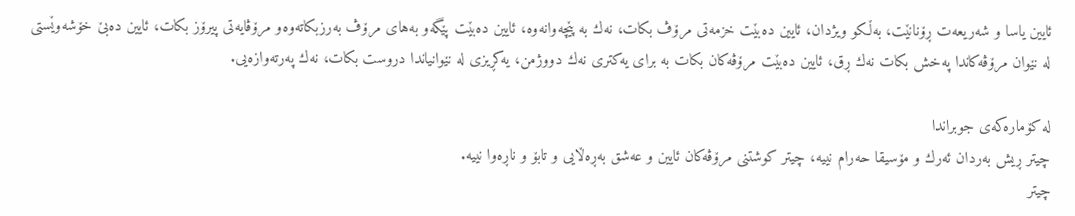ئایین یاسا و شەریعەت ڕۆنانێت، بەڵكو ویژدان، ئایین دەبێت خزمەتی مرۆڤ بكات، نەك بە پێچەوانەوە، ئایین دەبێت پێگەو بەهای مرۆڤ بەرزبكاتەوەو مرۆڤایەتی پیرۆز بكات، ئایین دەبێ خۆشەوێستی لە نێوان مرۆڤەكاندا پەخش بكات نەك ڕق، ئایین دەبێت مرۆڤەكان بكات بە برای یەكتری نەك دووژمن، یەكڕیزی لە نێوانیاندا دروست بكات، نەك پەرتەوازەیی.

لە کۆمارەکەی جوبراندا
چیتر ڕیش بەردان ئەرك و مۆسیقا حەرام نییە، چیتر كوشتنی مرۆڤەكان ئایین و عەشق بەڕەڵایی و تابۆ و ناڕەوا نییە.
چیتر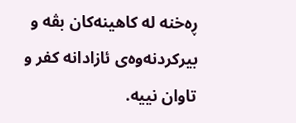ڕەخنە لە كاهینەكان بڤە و بیركردنەوەی ئازادانە کفر و تاوان نییە.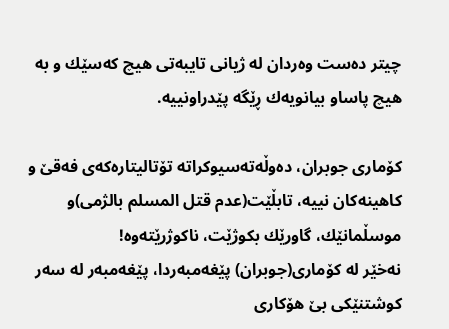چیتر دەست وەردان لە ژیانی تایبەتی هیچ كەسێك و بە هیچ پاساو بیانویەك ڕێگە پێدراونییە.

كۆماری جوبران، دەوڵەتەسیوكراتە تۆتالیتارەكەی فەقێ و كاهینەكان نییە، تابڵێت(عدم قتل المسلم بالژمی)و موسڵمانێك، گاورێك بكوژێت، ناكوژرێتەوە!
نەخێر لە كۆماری(جوبران) پێغەمبەردا، پێغەمبەر لە سەر كوشتنێكی بێ هۆكاری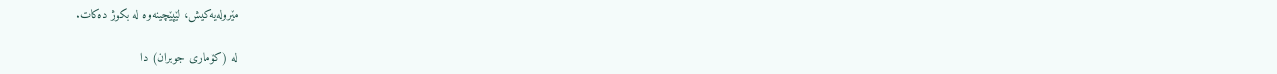مێرولەیەكیش، لێپێچینەوە لە بكوژ دەكات.

لە (کۆماری جوبران) دا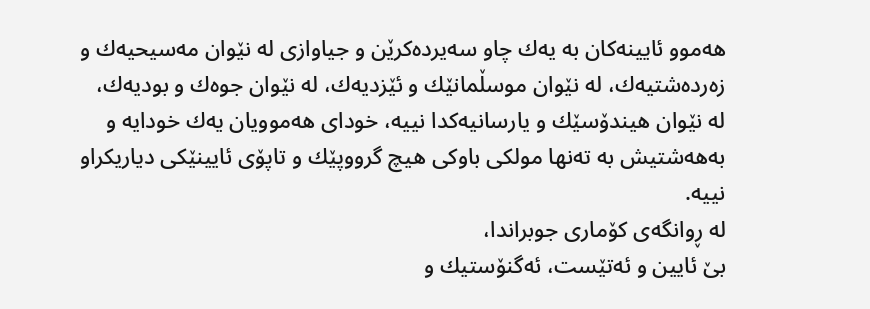هەموو ئایینەكان بە یەك چاو سەیردەكرێن و جیاوازی لە نێوان مەسیحیەك و زەردەشتیەك، لە نێوان موسڵمانێك و ئێزدیەك، لە نێوان جوەك و بودیەك، لە نێوان هیندۆسێك و یارسانیەكدا نییە، خودای هەموویان یەك خودایە و بەهەشتیش بە تەنها مولكی باوكی هیچ گرووپێك و تاپۆی ئایینێكی دیاریكراو نییە.
لە ڕوانگەی كۆماری جوبراندا،
بێ ئایین و ئەتێست، ئەگنۆستیك و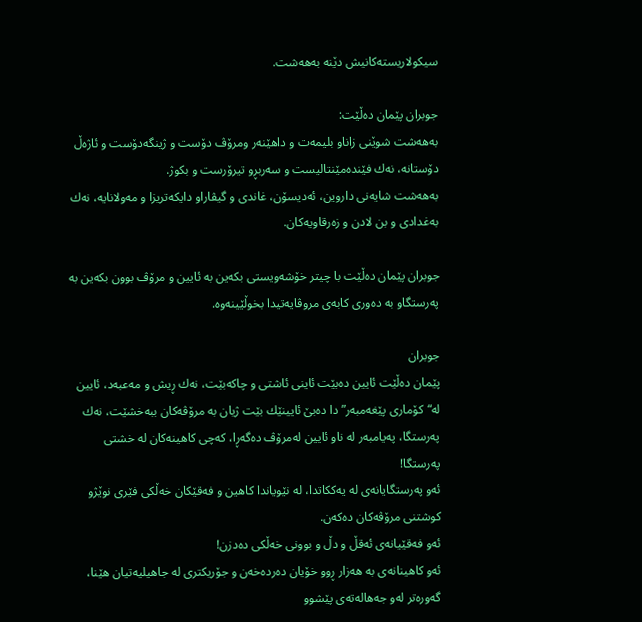سیكولاریستەكانیش دێنە بەهەشت.

جوبران پێمان دەڵێت:
بەهەشت شوێنی زاناو بلیمەت و داهێنەر ومرۆڤ دۆست و ژینگەدۆست و ئاژەڵ دۆستانە، نەك فێندەمێنتالیست و سەربڕو تیرۆرست و بكوژ.
بەهەشت شایەنی داروین، ئەدیسۆن، غاندی و گیڤاراو دایكەتریزا و مەولانایە، نەك بەغدادی و بن لادن و زەرقاویەكان.

جوبران پێمان دەڵێت با چیتر خۆشەویستی بكەین بە ئایین و مرۆڤ بوون بكەین بە پەرستگاو بە دەوری كابەی مروڤایەتیدا بخوڵێینەوە.

جوبران
پێمان دەڵێت ئایین دەبێت ئاینی ئاشتی و چاكەبێت، نەك ڕیش و مەعبەد، ئایین لە“كۆماری پێغەمبەر”دا دەبێ ئایینێك بێت ژیان بە مرۆڤەكان ببەخشێت، نەك پەرستگا، پەیامبەر لە ناو ئایین لەمرۆڤ دەگەڕا، كەچی كاهینەكان لە خشتی پەرستگا!
ئەو پەرستگایانەی لە یەككاتدا، لە نێویاندا كاهین و فەقێكان خەڵكی فێری نوێژو كوشتنی مرۆڤەكان دەكەن.
ئەو فەقێیانەی ئەقڵ و دڵ و بوونی خەڵكی دەدزن!
ئەو كاهینانەی بە هەزار ڕوو خۆیان دەردەخەن و جۆریكتری لە جاهیلیەتیان هێنا، گەورەتر لەو جەهالەتەی پێشوو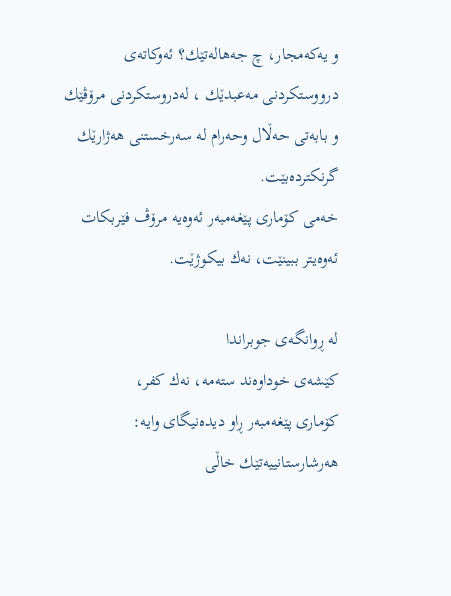و یەكەمجار، چ جەهالەتێك؟ ئەوكاتەی درووستكردنی مەعبدێك ، لەدروستكردنی مرۆڤێك و بابەتی حەڵال وحەرام لە سەرخستنی هەژارێك گرنكتردەبێت.
خەمی كۆماری پێغەمبەر ئەوەیە مرۆڤ فێربكات ئەوەیتر ببینێت، نەك بیكوژێت.

لە ڕوانگەی جوبراندا
كێشەی خوداوەند ستەمە، نەك كفر،
كۆماری پێغەمبەر ڕاو دیدەنیگای وایە: هەرشارستانییەتێك خاڵی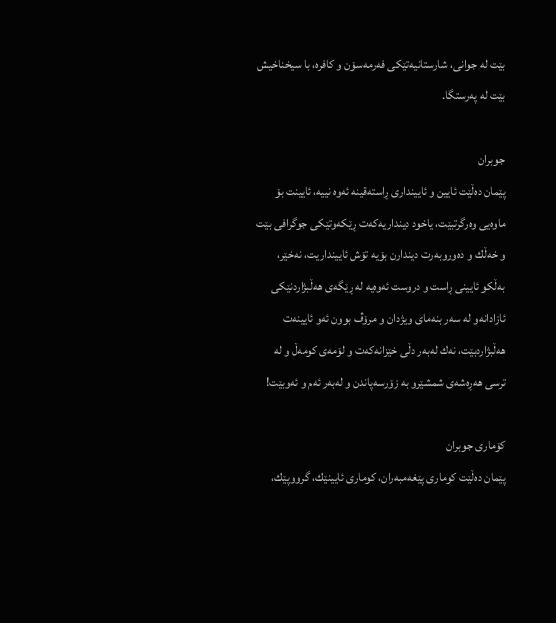بێت لە جوانی، شارستانیەتێكی فەرمەسۆن و كافرە، با سیخناخیش بێت لە پەرستگا.

جوبران
پێمان دەڵێت ئایین و ئایینداری ڕاستەقینە ئەوە نییە، ئایینت بۆ ماوەیی وەرگرتبێت، یاخود دینداریەكەت ڕێكەوتێكی جوگرافی بێت و خەڵك و دەوروبەرت دیندارن بۆیە تۆش ئایینداریت، نەخێر، بەڵكو ئایینی ڕاست و دروست ئەوەیە لە ڕێگەی هەڵبژاردنێكی ئازادانەو لە سەر بنەمای ویژدان و مرۆڤ بوون ئەو ئایینەت هەڵبژاردبێت، نەك لەبەر دڵی خێزانەكەت و لۆمەی كومەڵ و لە ترسی هەڕەشەی شمشێرو بە زۆرسەپاندن و لەبەر ئەم و ئەوبێت!

کۆماری جوبران
پێمان دەڵێت كوماری پێغەمبەران، كوماری ئایینێك، گرووپێك،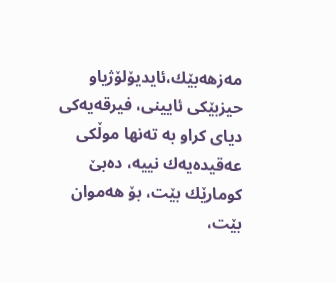مەزهەبێك،ئایدیۆلۆژیاو حیزبێكی ئایینی، فیرقەیەكی دیای كراو بە تەنها موڵكی عەقیدەیەك نییە، دەبێ كومارێك بێت، بۆ هەموان بێت،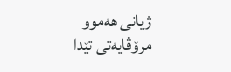ژیانی هەموو مرۆڤایەتی تێدا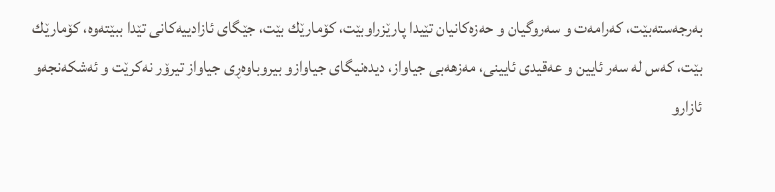بەرجەستەبێت، كەرامەت و سەروگیان و حەزەكانیان تێیدا پارێزراوبێت، كۆمارێك بێت، جێگای ئازادییەكانی تێدا ببێتەوە، كۆمارێك بێت، كەس لە سەر ئایین و عەقیدی ئایینی، مەزهەبی جیاواز، دیدەنیگای جیاوازو بیروباوەڕی جیاواز تیرۆر نەكرێت و ئەشكەنجەو ئازارو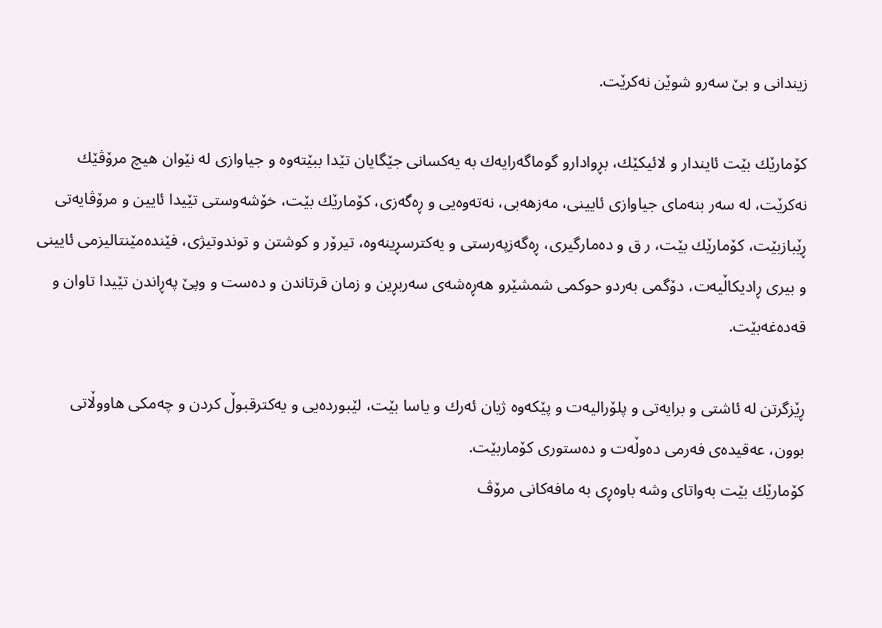زیندانی و بێ سەرو شوێن نەكرێت.

كۆمارێك بێت ئایندار و لائیكێك، بڕوادارو گوماگەرایەك بە یەكسانی جێگایان تێدا ببێتەوە و جیاوازی لە نێوان هیچ مرۆڤێك نەكرێت، لە سەر بنەمای جیاوازی ئایینی، مەزهەبی، نەتەوەیی و ڕەگەزی، كۆمارێك بێت، خۆشەوستی تێیدا ئایین و مرۆڤایەتی ڕێبازبێت، كۆمارێك بێت، ر ق و دەمارگیری، ڕەگەزپەرستی و یەكترسڕینەوە، تیرۆر و كوشتن و توندوتیژی، فێندەمێنتالیزمی ئایینی و بیری ڕادیكاڵیەت، دۆگمی بەردو حوكمی شمشێرو هەڕەشەی سەربڕین و زمان قرتاندن و دەست و وپێ پەڕاندن تێیدا تاوان و قەدەغەبێت.

ڕێزگرتن لە ئاشتی و برایەتی و پلۆرالیەت و پێكەوە ژیان ئەرك و یاسا بێت، لێبوردەیی و یەكترقبوڵ كردن و چەمكی هاووڵاتی بوون، عەقیدەی فەرمی دەوڵەت و دەستوری كۆماربێت.
كۆمارێك بێت بەواتای وشە باوەڕی بە مافەكانی مرۆڤ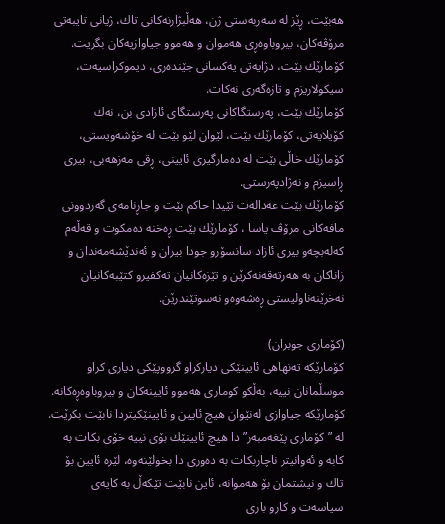هەبێت، ڕێز لە سەربەستی ژن، هەڵبژارنەكانی تاك، ژیانی تایبەتی مرۆڤەكان، بیروباوەڕی هەموان و هەموو جیاوازیەكان بگریت.
كۆمارێك بێت، دژایەتی یەكسانی جێندەری، دیموكراسیەت، سیكولاریزم و تازەگەری نەكات.
كۆمارێك بێت، پەرستگاكانی پەرستگای ئازادی بن، نەك كۆیلایەتی، كۆمارێك بێت، لێوان لێو بێت لە خۆشەویستی، كۆمارێك خاڵی بێت لە دەمارگیری ئایینی، ڕقی مەزهەبی، بیری ڕاسیزم و نەژادپەرستی.
كۆمارێك بێت عەدالەت تێیدا حاكم بێت و جاڕنامەی گەردوونی مافەكانی مرۆڤ یاسا ، كۆمارێك بێت ڕەخنە دەمكوت و قەڵەم كەلەبچەو بیری ئازاد سانسۆرو جودا بیران و ئەندێشەمەندان و زاناكان بە هەرتەقەنەكرێن و تێزەكانیان تەكفیرو كتێبەكانیان نەخرێنەناولیستی ڕەشەوەو نەسوتێندرێن.

(كۆماری جوبران)
كۆمارێكە تەنهاهی ئایینێكی دیاركراو گرووپێكی دیاری كراو موسڵمانان نییە، بەڵكو كوماری هەموو ئایینەكان و بیروباوەڕەكانە.
كۆمارێكە جیاوازی لەنێوان هیچ ئایین و ئایینێكیتردا نابێت بكرێت.
لە ”كۆماری پێغەمبەر”دا هیچ ئایینێك بۆی نییە خۆی بكات بە کابە و ئەوانیتر ناچاربكات بە دەوری دا بخولێنەوە، لێرە ئایین بۆ تاك و نیشتمان بۆ هەموانە، ئاین نابێت تێكەڵ بە كایەی سیاسەت و كارو باری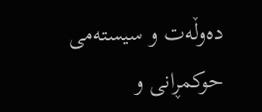دەوڵەت و سیستەمی حوكمڕانی و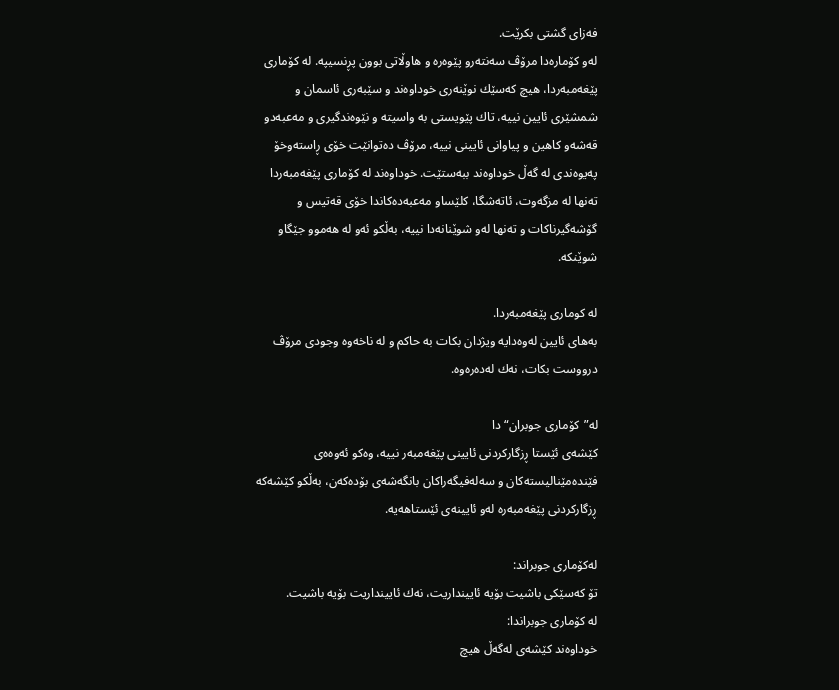فەزای گشتی بكرێت.
لەو كۆمارەدا مرۆڤ سەنتەرو پێوەرە و هاوڵاتی بوون پڕنسیپە. لە كۆماری پێغەمبەردا، هیچ كەسێك نوێنەری خوداوەند و سێبەری ئاسمان و شمشێری ئایین نییە، تاك پێویستی بە واسیتە و نێوەندگیری و مەعبەدو قەشەو كاهین و پیاوانی ئایینی نییە، مرۆڤ دەتوانێت خۆی ڕاستەوخۆ پەیوەندی لە گەڵ خوداوەند ببەستێت. خوداوەند لە كۆماری پێغەمبەردا تەنها لە مزگەوت، ئاتەشگا، كلێساو مەعبەدەكاندا خۆی قەتیس و گۆشەگیرناكات و تەنها لەو شوێنانەدا نییە، بەڵكو ئەو لە هەموو جێگاو شوێنكە.

لە كوماری پێغەمبەردا.
بەهای ئایین لەوەدایە ویژدان بكات بە حاكم و لە ناخەوە وجودی مرۆڤ درووست بكات، نەك لەدەرەوە.

لە”كۆماری جوبران“ دا
كێشەی ئێستا ڕزگاركردنی ئایینی پێغەمبەر نییە، وەكو ئەوەەی فێندەمێنالیستەكان و سەلەفیگەراكان بانگەشەی بۆدەكەن، بەڵكو كێشەكە ڕزگاركردنی پێغەمبەرە لەو ئایینەی ئێستاهەیە.

لەكۆماری جوبراند:
تۆ كەسێكی باشیت بۆیە ئایینداریت، نەك ئایینداریت بۆیە باشیت.
لە كۆماری جوبراندا:
خوداوەند كێشەی لەگەڵ هیچ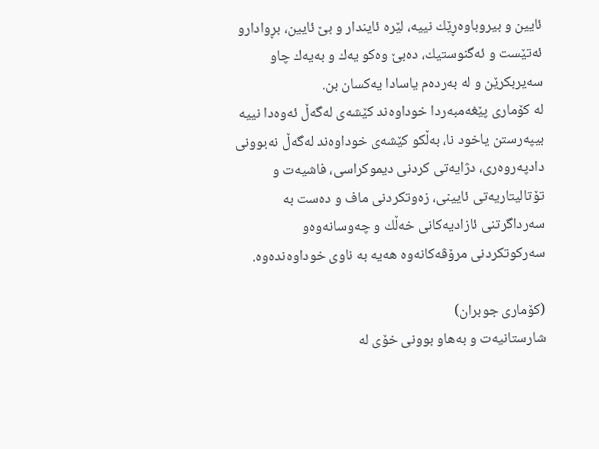ئایین و بیروباوەڕێك نییە، لێرە ئایندار و بێ ئایین، بڕوادارو ئەتێست و ئەگنوستیك، دەبێ وەكو یەك و بەیەك چاو سەیربكرێن و لە بەردەم یاسادا یەكسان بن.
لە كۆماری پێغەمبەردا خوداوەند كێشەی لەگەڵ ئەوەدا نییە بیپەرستن یاخود نا، بەڵكو كێشەی خوداوەند لەگەڵ نەبوونی دادپەروەری، دژایەتی كردنی دیموكراسی، فاشیەت و تۆتالیتاریەتی ئایینی، زەوتكردنی ماف و دەست بە سەرداگرتنی ئازادیەكانی خەڵك و چەوسانەوەو سەركوتكردنی مرۆڤەكانەوە هەیە بە ناوی خوداوەندەوە.

(كۆماری جوبران)
شارستانیەت و بەهاو بوونی خۆی لە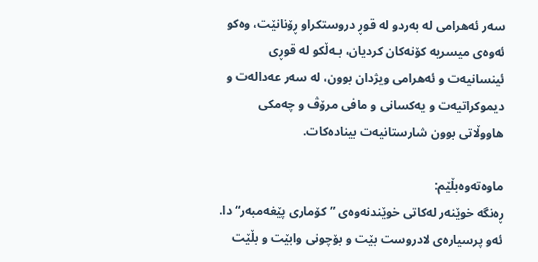سەر ئەهرامی لە بەردو لە قوڕ دروستكراو ڕۆنانێت، وەكو ئەوەی میسریە كۆنەكان كردیان، بـەڵكو لە قوڕی ئینسانیەت و ئەهرامی ویژدان بوون، لە سەر عەدالەت و دیموكراتیەت و یەكسانی و مافی مرۆڤ و چەمكی هاووڵاتی بوون شارستانیەت بینادەكات.

ماوەتەوەبڵێم:
ڕەنگە خوێنەر لەكاتی خوێندنەوەی ”كۆماری پێغەمبەر“دا. ئەو پرسیارەی لادروست بێت و بۆچونی وابێت و بڵێت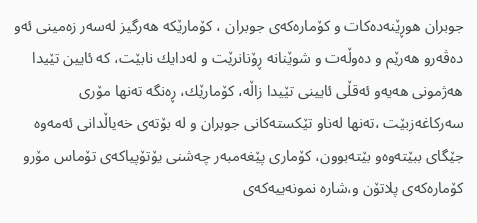جوبران هوڕێنەدەكات و كۆمارەكەی جوبران ، كۆمارێكە هەرگیز لەسەر زەمینی ئەو دەڤەرو هەرێم و دەوڵەت و شوێنانە ڕۆنانرێت و لەدایك نابێت، كە ئایین تێیدا هەژمونی هەیەو ئەقڵی ئایینی تێیدا زاڵە، كۆمارێك، ڕەنگە تەنها مۆری سەركاغەزبێت ،تەنها لەناو تێكستەكانی جوبران و لە بۆتەی خەیاڵدانی ئەمەوە جێگای ببێتەوەو بێتەبوون، كۆماری پێغەمبەر چەشنی یۆتۆپیاكەی تۆماس مۆرو كۆمارەكەی پلاتۆن و،شارە نمونەییەكەی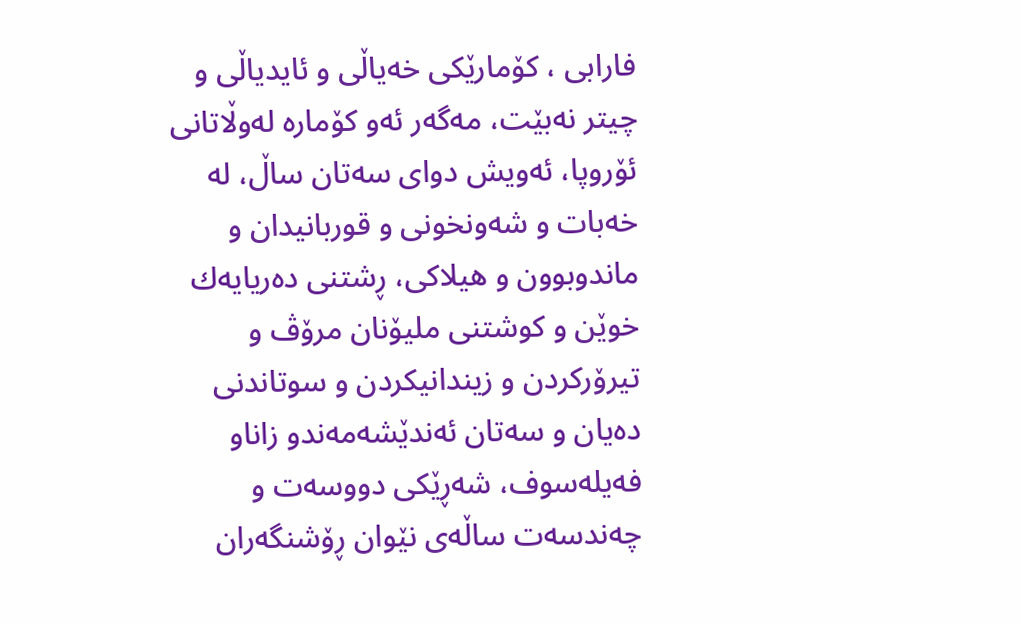فارابی ، كۆمارێكی خەیاڵی و ئایدیاڵی و چیتر نەبێت، مەگەر ئەو كۆمارە لەوڵاتانی ئۆروپا، ئەویش دوای سەتان ساڵ، لە خەبات و شەونخونی و قوربانیدان و ماندوبوون و هیلاكی، ڕشتنی دەریایەك خوێن و كوشتنی ملیۆنان مرۆڤ و تیرۆركردن و زیندانیكردن و سوتاندنی دەیان و سەتان ئەندێشەمەندو زاناو فەیلەسوف، شەڕێكی دووسەت و چەندسەت ساڵەی نێوان ڕۆشنگەران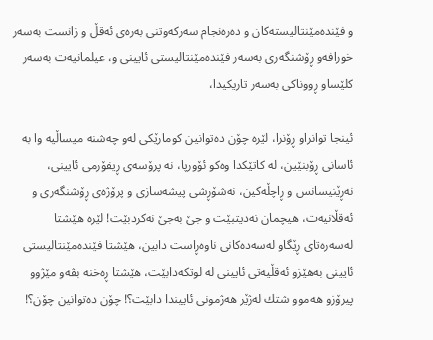و فێندەمێنتالیستەكان و دەرەنجام سەركەوتنی بەرەی ئەقڵ و زانست بەسەر خورافەو ڕۆشنگەری بەسەر فێندەمێنتالیستی ئایینی و، عیلمانیەت بەسەر كلێساو ڕووناكی بەسەر تاریكیدا،

ئینجا توانراو ڕۆنرا، لێرە چۆن دەتوانین كومارێكی لەو چەشنە میساڵیه وا بە ئاسانی ڕۆبنێین، لە كاتێكدا وەكو ئۆورپا، نە پرۆسەی ڕیفۆرمی ئایینی، نەڕێنیسانس و ڕاچڵەكین، نەشۆڕشی پیشەسازی و پرۆژەی ڕۆشنگەری و ئەقڵانیەت، هیچمان نەدیتبێت و جێ بەجێ نەكردبێت! لێرە هێشتا لەسەرەتای ڕێگاو لەسەدەكانی ناوەڕاست دابین، هێشتا فێندەمێنتالیستی ئایینی بەهێزو ئەقڵیەتی ئایینی لە لوتكەدابێت، هێشتا ڕەخنە بڤەو مێژوو پیرۆزو هەموو شتك لەژێر هەژمونی ئاییندا دابێت؟! چۆن دەتوانین چۆن؟!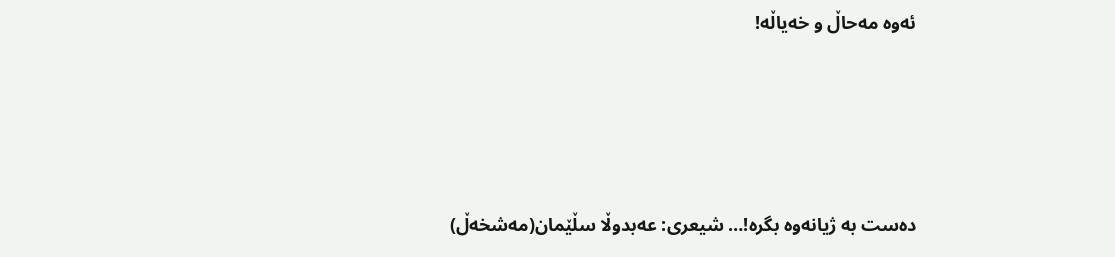ئەوە مەحاڵ و خەیاڵە!




دەست بە ژیانەوە بگرە!… شیعری: عەبدوڵا سڵێمان(مەشخەڵ)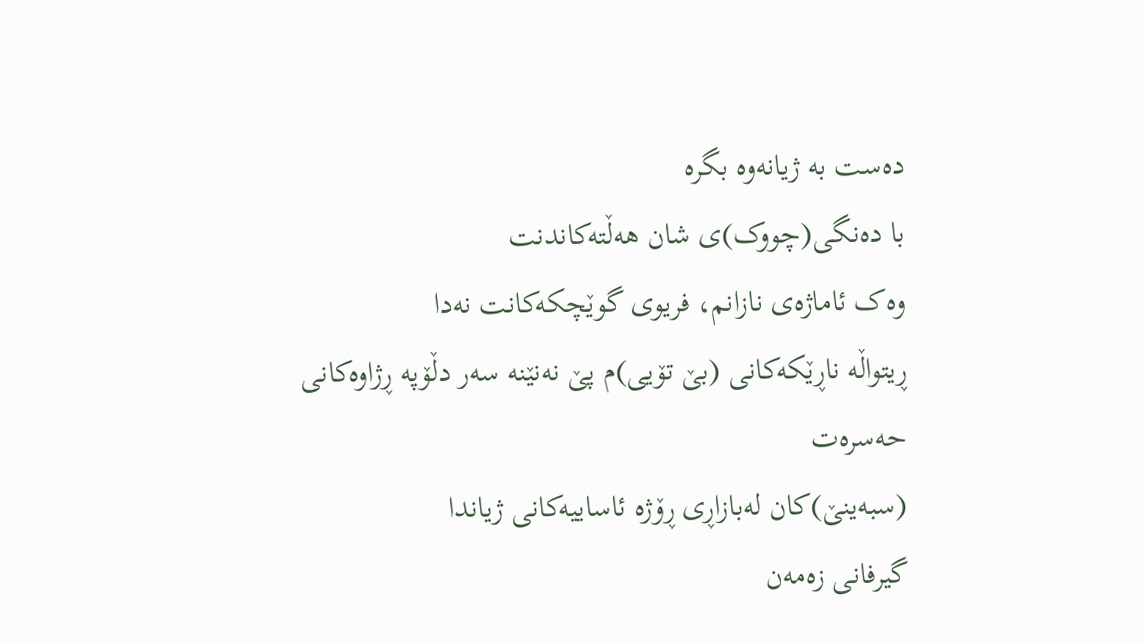دەست بە ژیانەوە بگرە
با دەنگی(چووک)ی شان هەڵتەکاندنت
وەک ئاماژەی نازانم، فریوی گوێچکەکانت نەدا
ڕیتواڵە ناڕێکەکانی (بێ تۆیی)م پێ نەنێنە سەر دڵۆپە ڕژاوەکانی حەسرەت
(سبەینێ)کان لەبازاڕی ڕۆژە ئاساییەکانی ژیاندا
گیرفانی زەمەن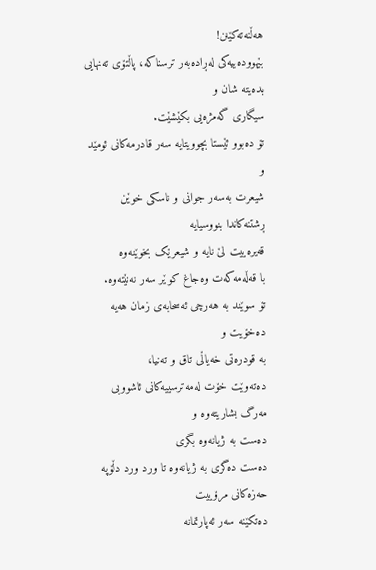هەڵنەتەکێنن!
بێهوودەییەکی لەڕادەبەر ترسناکە، پاڵتۆی تەنهایی بدەیتە شان و
سیگاری گەمژەیی بکێشێت.
تۆ دەبوو ئێستا بچوویتایە سەر قادرمەکانی ئومێد و
شیعرت بەسەر جوانی و ناسکی خوێن ڕشتنەکاندا بنووسیایە
قەیرەییت لێ نایە و شیعرێک بخوێنەوە
با قەڵەمەکەت وەجاغ کوێر سەر نەنێتەوە.
تۆ سوێند بە هەرچی ئەسحابەی زمان هەیە دەخۆیت و
بە قودرەتی خەیاڵی تاق و تەنیا،
دەتەوێت خۆت لەمەترسییەکانی ئاشووبی مەرگ بشاریتەوە و
دەست بە ژیانەوە بگری
دەست دەگری بە ژیانەوە تا ورد ورد دڵۆپە حەزەکانی مرۆییت
دەتکێنە سەر ئەپارتمانە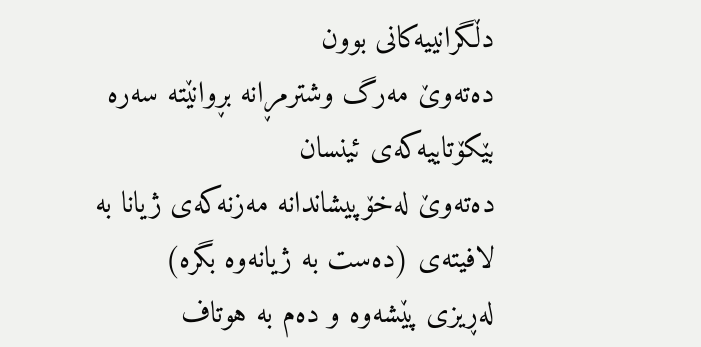دڵگرانییەکانی بوون
دەتەوێ مەرگ وشترمڕانە بڕوانێتە سەرە بێکۆتاییەکەی ئینسان
دەتەوێ لەخۆپیشاندانە مەزنەکەی ژیانا بە لافیتەی (دەست بە ژیانەوە بگرە)
لەڕیزی پێشەوە و دەم بە هوتاف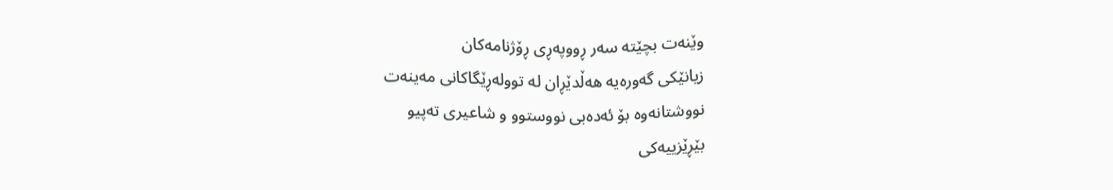وێنەت بچێتە سەر ڕووپەڕی ڕۆژنامەکان
زیانێکی گەورەیە هەڵدێڕان لە توولەڕێگاکانی مەینەت
نووشتانەوە بۆ ئەدەبی نووستوو و شاعیری تەپیو
بێڕێزییەکی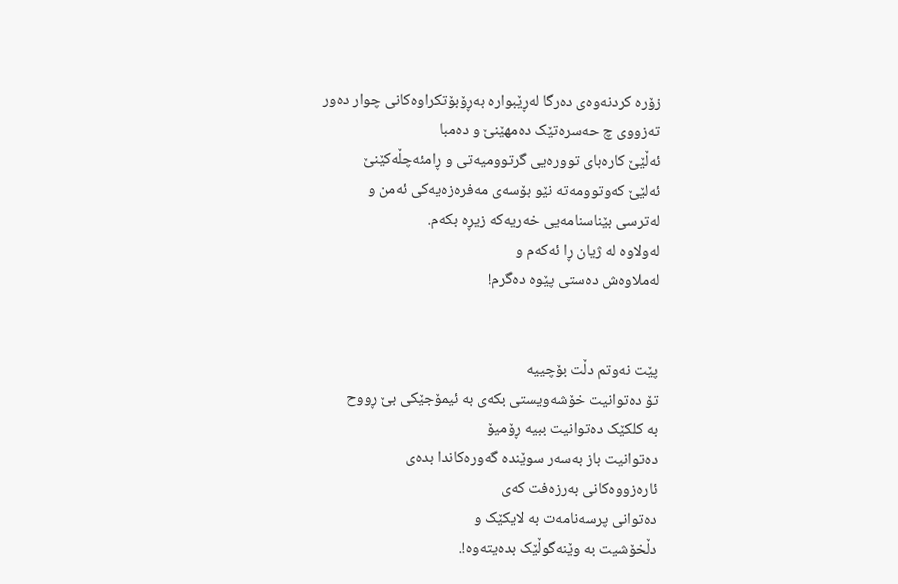زۆرە کردنەوەی دەرگا لەڕێبوارە بەڕۆبۆتکراوەکانی چوار دەور
تەزووی چ حەسرەتێک دەمهێنێ و دەمبا
ئەڵێێ کارەبای توورەیی گرتوومیەتی و ڕامئەچڵەکێنێ
ئەلێێ کەوتوومەتە نێو بۆسەی مەفرەزەیەکی ئەمن و
لەترسی بێناسنامەیی خەریەکە زیڕە بکەم.
لەولاوە لە ژیان ڕا ئەکەم و
لەملاوەش دەستی پێوە دەگرم!


پێت نەوتم دڵت بۆچییە
تۆ دەتوانیت خۆشەویستی بکەی بە ئیمۆجێکی بێ ڕووح
بە کلکێک دەتوانیت ببیە ڕۆمیۆ
دەتوانیت باز بەسەر سوێندە گەورەکاندا بدەی
ئارەزووەکانی بەرزەفت کەی
دەتوانی پرسەنامەت بە لایکێک و
دڵخۆشیت بە وێنەگوڵێک بدەیتەوە!.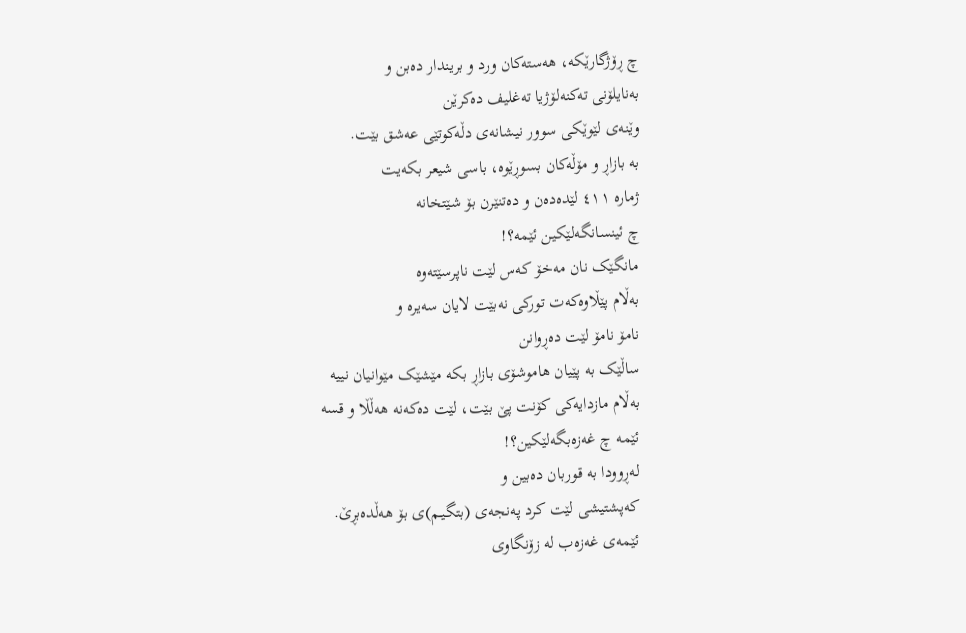چ ڕۆژگارێکە، هەستەکان ورد و بریندار دەبن و
بەنایلۆنی تەکنەلۆژیا تەغلیف دەکرێن
وێنەی لێوێکی سوور نیشانەی دڵەکوتێی عەشق بێت.
بە بازاڕ و مۆڵەکان بسوڕێوە، باسی شیعر بکەیت
ژمارە ٤١١ لێدەدەن و دەتنێرن بۆ شێتخانە
چ ئینسانگەلێکین ئێمە؟!
مانگێک نان مەخۆ کەس لێت ناپرسێتەوە
بەڵام پێڵاوەکەت تورکی نەبێت لایان سەیرە و
نامۆ نامۆ لێت دەڕوانن
ساڵێک بە پێیان هاموشۆی بازاڕ بکە مێشێک مێوانیان نییە
بەڵام مازدایەکی کۆنت پێ بێت، لێت دەکەنە هەڵڵا و قسە
ئێمە چ غەزەبگەلێکین؟!
لەڕوودا بە قوربان دەبین و
کەپشتیشی لێت کرد پەنجەی (بتگیـم)ی بۆ هەڵدەبڕێ.
ئێمەی غەزەب لە زۆنگاوی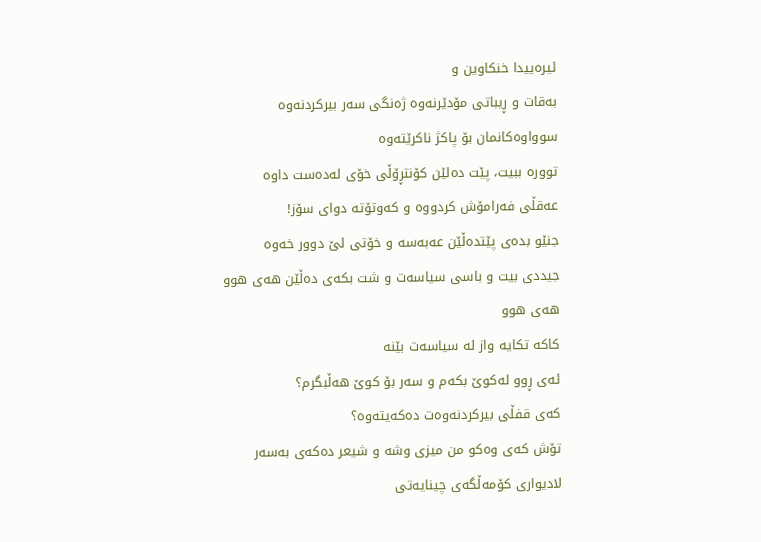ئیرەییدا خنکاوین و
بەقات و ڕیباتی مۆدێرنەوە ژەنگی سەر بیرکردنەوە سوواوەکانمان بۆ پاکژ ناکرێتەوە
توورە ببیت، پێت دەلێن کۆنتڕۆڵی خۆی لەدەست داوە
عەقڵی فەرامۆش کردووە و کەوتۆتە دوای سۆز!
جنێو بدەی پێتدەڵێن عەبەسە و خۆتی لێ دوور خەوە
جیددی بیت و باسی سیاسەت و شت بکەی دەڵێن هەی هوو هەی هوو
کاکە تکایە واز لە سیاسەت بێنە
ئەی ڕوو لەکوێ بکەم و سەر بۆ کوێ هەڵبگرم؟
کەی قفڵی بیرکردنەوەت دەکەیتەوە؟
تۆش کەی وەکو من میزی وشە و شیعر دەکەی بەسەر لادیواری کۆمەڵگەی چینایەتی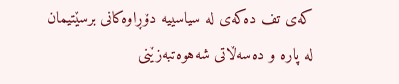کەی تف دەکەی لە سیاسییە دۆڕاوەکانی برسێتیمان
لە پارە و دەسەڵاتی شەهوەتبەزێنی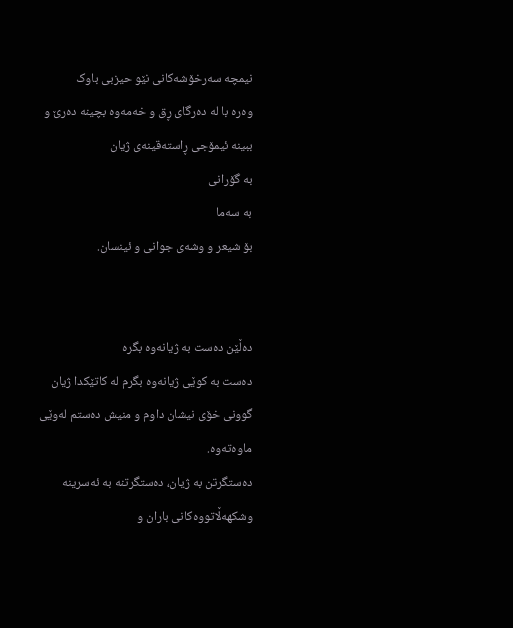نیمچە سەرخۆشەکانی نێو حیزبی باوک
وەرە با لە دەرگای ڕق و خەمەوە بچینە دەرێ و ببینە ئیمۆجی ڕاستەقینەی ژیان
بە گۆرانی
بە سەما
بۆ شیعر و وشەی جوانی و ئینسان.


دەڵێن دەست بە ژیانەوە بگرە
دەست بە کوێی ژیانەوە بگرم لە کاتێکدا ژیان
گوونی خۆی نیشان داوم و منیش دەستم لەوێی ماوەتەوە.
دەستگرتن بە ژیان، دەستگرتنە بە ئەسرینە وشکهەڵاتووەکانی باران و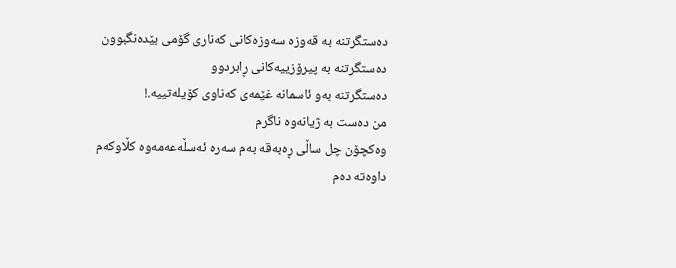دەستگرتنە بە قەوزە سەوزەکانی کەناری گۆمی بێدەنگبوون
دەستگرتنە بە پیرۆزییەکانی ڕابردوو
دەستگرتنە بەو ئاسمانە غێمەی کەناوی کۆیلەتییە.!
من دەست بە ژیانەوە ناگرم
وەکچۆن چل ساڵی ڕەبەقە بەم سەرە ئەسڵەعەمەوە کڵاوکەم داوەتە دەم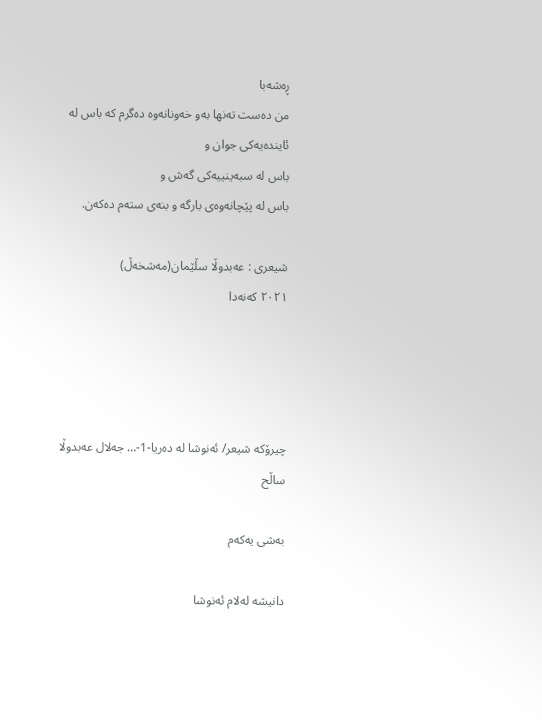ڕەشەبا
من دەست تەنها بەو خەونانەوە دەگرم کە باس لە ئایندەیەکی جوان و
باس لە سبەینییەکی گەش و
باس لە پێچانەوەی بارگە و بنەی ستەم دەکەن.

شیعری : عەبدوڵا سڵێمان(مەشخەڵ)
٢٠٢١ کەنەدا




چیرۆکە شیعر/ ئەنوشا لە دەریا-1-… جەلال عەبدوڵا ساڵح

بەشی یەکەم

دانیشە لەلام ئەنوشا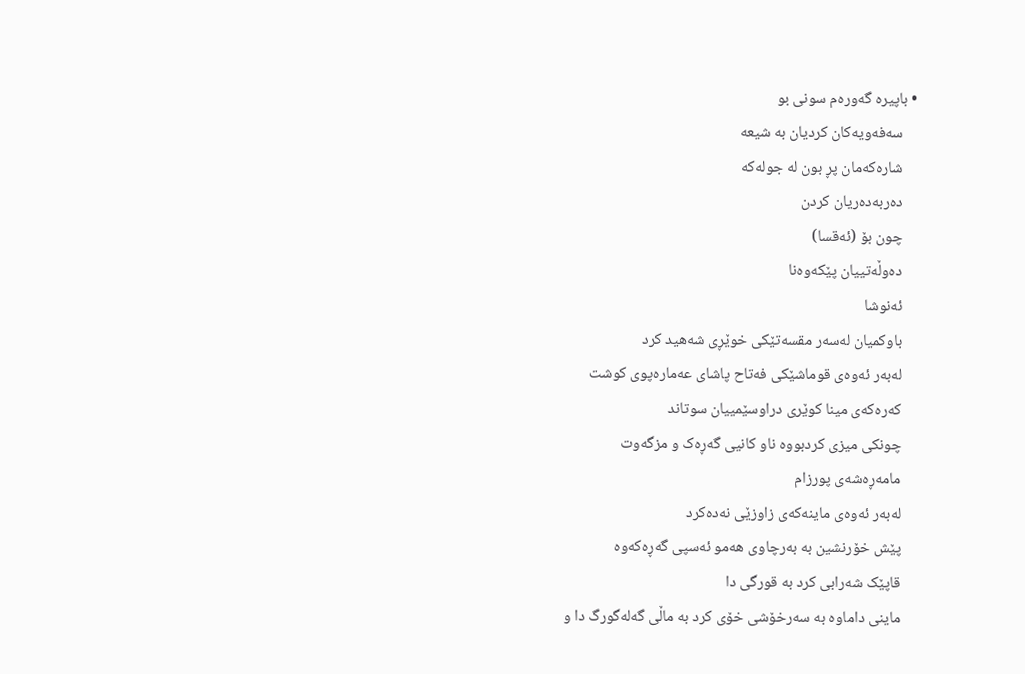• باپیرە گەورەم سونی بو
    سەفەویەکان کردیان بە شیعە
    شارەکەمان پڕ بون لە جولەکە
    دەربەدەریان کردن
    چون بۆ (ئەقسا)
    دەوڵەتییان پێکەوەنا
    ئەنوشا
    باوکمیان لەسەر مقسەتێکی خوێڕی شەهید کرد
    لەبەر ئەوەی قوماشێکی فەتاح پاشای عەمارەپوی کوشت
    کەرەکەی مینا کوێری دراوسێمییان سوتاند
    چونکی میزی کردبووە ناو کانیی گەڕەک و مزگەوت
    مامەڕەشەی پورزام
    لەبەر ئەوەی ماینەکەی زاوزێی نەدەکرد
    پێش خۆرنشین بە بەرچاوی هەمو ئەسپی گەڕەکەوە
    قاپێک شەرابی کرد بە قورگی دا
    ماینی داماوە بە سەرخۆشی خۆی کرد بە ماڵی گەلەگورگ دا و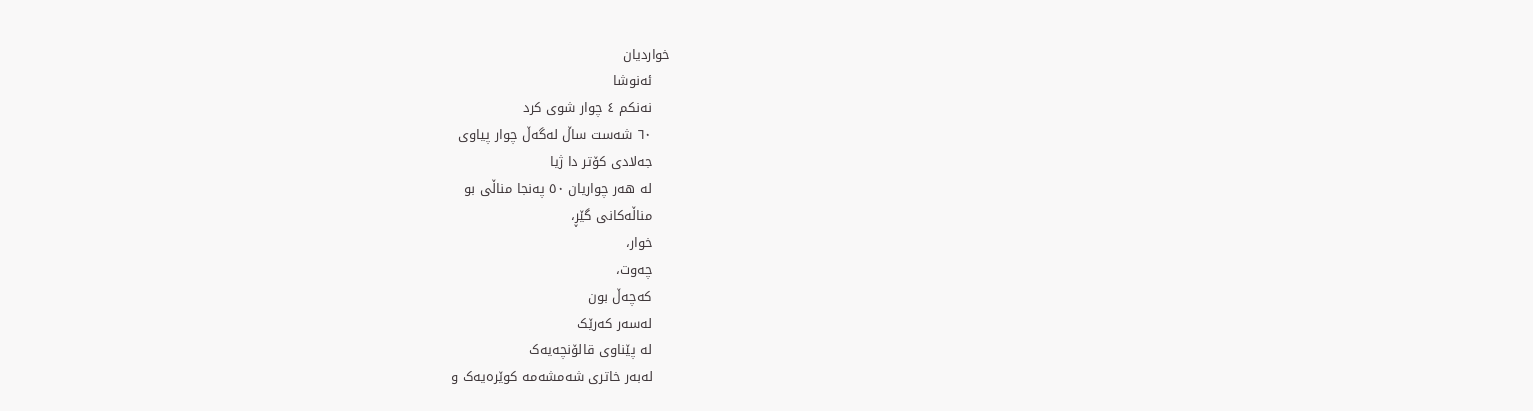خواردیان
    ئەنوشا
    نەنکم ٤ چوار شوی کرد
    ٦٠ شەست ساڵ لەگەڵ چوار پیاوی
    جەلادی کۆتر دا ژیا
    لە هەر چواریان ٥٠ پەنجا مناڵی بو
    مناڵەکانی گێڕ،
    خوار،
    چەوت،
    کەچەڵ بون
    لەسەر کەرێک
    لە پێناوی قالۆنچەیەک
    لەبەر خاتری شەمشەمە کوێرەیەک و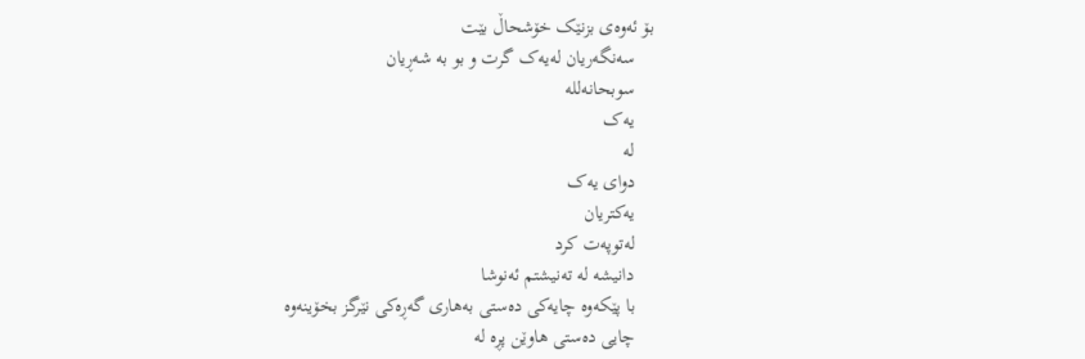بۆ ئەوەی بزنێک خۆشحاڵ بێت
    سەنگەریان لەیەک گرت و بو بە شەڕیان
    سوبحانەللە
    یەک
    لە
    دوای یەک
    یەکتریان
    لەتوپەت کرد
    دانیشە لە تەنیشتم ئەنوشا
    با پێکەوە چایەکی دەستی بەهاری گەڕەکی نێرگز بخۆینەوە
    چایی دەستی هاوێن پڕە لە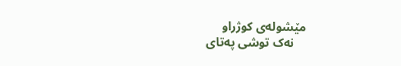مێشولەی کوژراو
    نەک توشی پەتای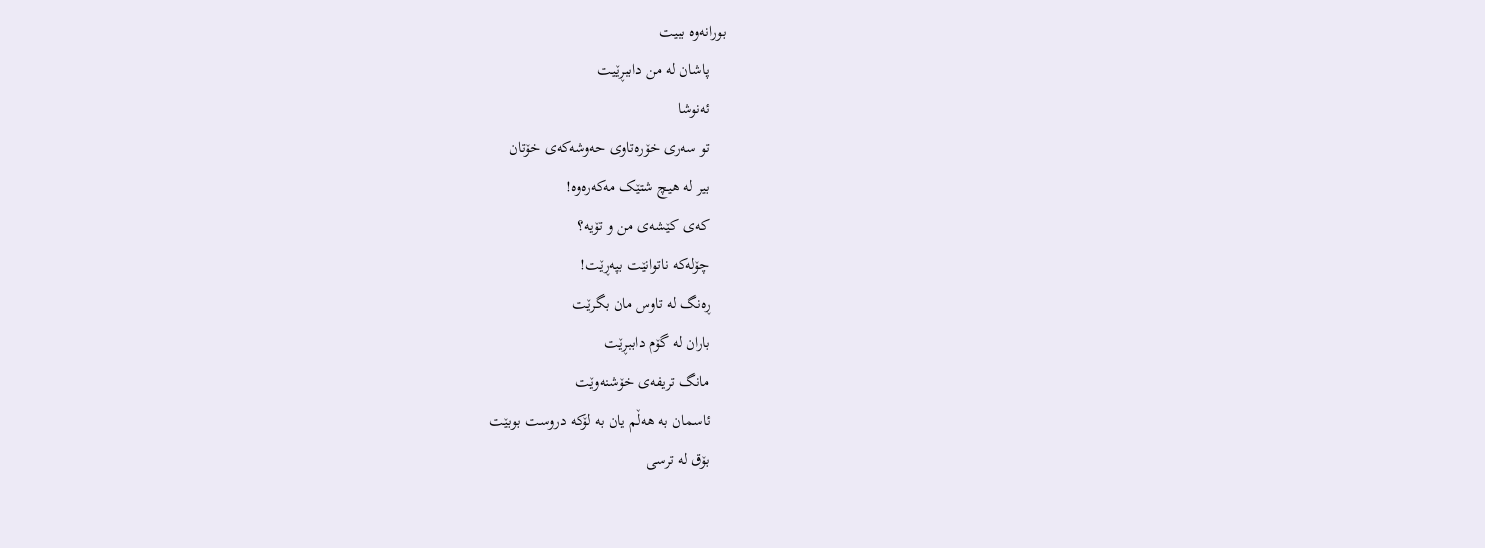بورانەوە ببیت
    پاشان لە من داببڕێیت
    ئەنوشا
    تو سەری خۆرەتاوی حەوشەکەی خۆتان
    بیر لە هیچ شتێک مەکەرەوە!
    کەی کێشەی من و تۆیە؟
    چۆلەکە ناتوانێت بپەڕێت!
    ڕەنگ لە تاوس مان بگرێت
    باران لە گۆم داببڕێت
    مانگ تریفەی خۆشنەوێت
    ئاسمان بە هەڵم یان بە لۆکە دروست بوبێت
    بۆق لە ترسی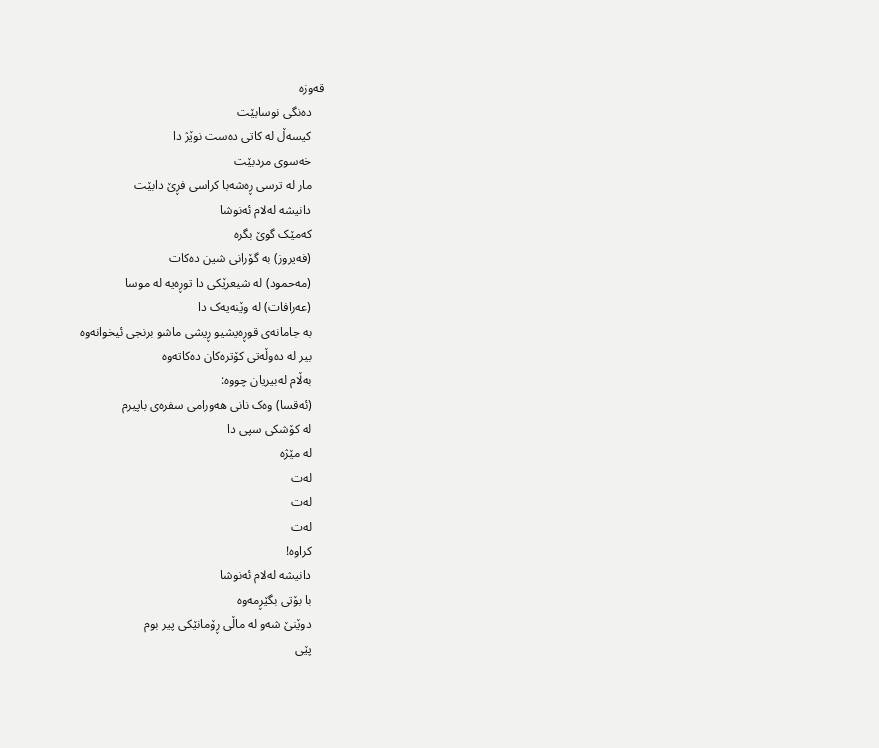قەوزە
    دەنگی نوسابێت
    کیسەڵ لە کاتی دەست نوێژ دا
    خەسوی مردبێت
    مار لە ترسی ڕەشەبا کراسی فڕێ دابێت
    دانیشە لەلام ئەنوشا
    کەمێک گوێ بگرە
    (فەیروز) بە گۆرانی شین دەکات
    (مەحمود) لە شیعرێکی دا توڕەیە لە موسا
    (عەرافات) لە وێنەیەک دا
    بە جامانەی قوڕەیشیو ڕیشی ماشو برنجی ئیخوانەوە
    بیر لە دەوڵەتی کۆترەکان دەکاتەوە
    بەڵام لەبیریان چووە:
    (ئەقسا) وەک نانی هەورامی سفرەی باپیرم
    لە کۆشکی سپی دا
    لە مێژە
    لەت
    لەت
    لەت
    کراوە!
    دانیشە لەلام ئەنوشا
    با بۆتی بگێڕمەوە
    دوێنێ شەو لە ماڵی ڕۆمانێکی پیر بوم
    پێی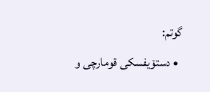گوتم:
  • دستۆیفسکی قومارچی و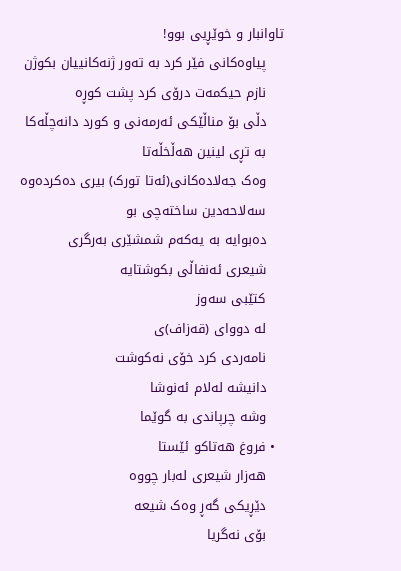تاوانبار و خوێڕیی بوو!
    پیاوەکانی فێر کرد بە تەور ژنەکانییان بکوژن
    نازم حیکمەت درۆی کرد پشت کوڕە
    دڵی بۆ مناڵێکی ئەرمەنی و کورد دانەچڵەکا
    بە تڕی لینین هەڵخڵەتا
    وەک جەلادەکانی(ئەتا تورک) بیری دەکردەوە
    سەلاحەدین ساختەچی بو
    دەبوایە بە یەکەم شمشێری بەرگری
    شیعری ئەنفاڵی بکوشتایە
    کتێبی سەوز
    لە دووای (قەزاف)ی
    نامەردی کرد خۆی نەکوشت
    دانیشە لەلام ئەنوشا
    وشە چرپاندی بە گوێما
  • فروغ هەتاکو ئێستا
    هەزار شیعری لەبار چووە
    دێڕیکی گەڕ وەک شیعە
    بۆی نەگریا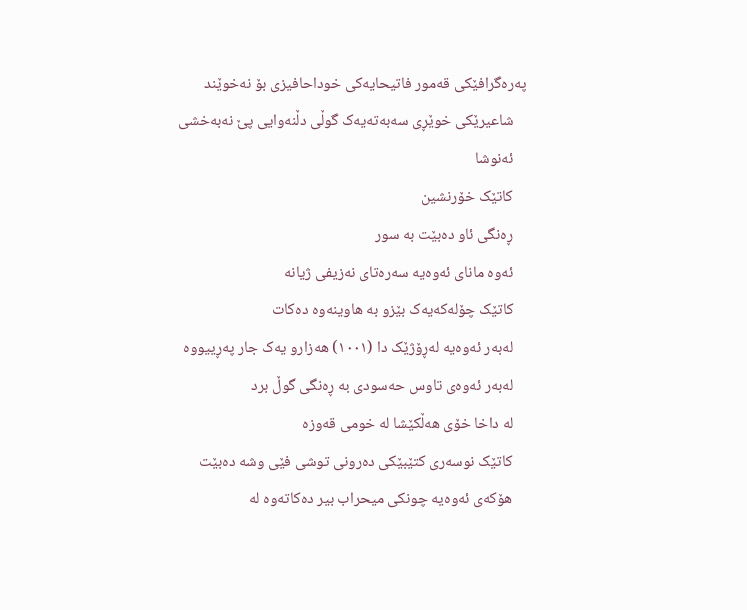پەرەگرافێکی قەمور فاتیحایەکی خوداحافیزی بۆ نەخوێند
    شاعیرێکی خوێڕی سەبەتەیەک گوڵی دڵنەوایی پێ نەبەخشی
    ئەنوشا
    کاتێک خۆرنشین
    ڕەنگی ئاو دەبێت بە سور
    ئەوە مانای ئەوەیە سەرەتای نەزیفی ژیانە
    کاتێک چۆلەکەیەک بێزو بە هاوینەوە دەکات
    لەبەر ئەوەیە لەڕۆژێک دا (١٠٠١) هەزارو یەک جار پەڕییووە
    لەبەر ئەوەی تاوس حەسودی بە ڕەنگی گوڵ برد
    لە داخا خۆی هەڵکێشا لە خومی قەوزە
    کاتێک نوسەری کتێبێکی دەرونی توشی فێی وشە دەبێت
    هۆکەی ئەوەیە چونکی میحراب بیر دەکاتەوە لە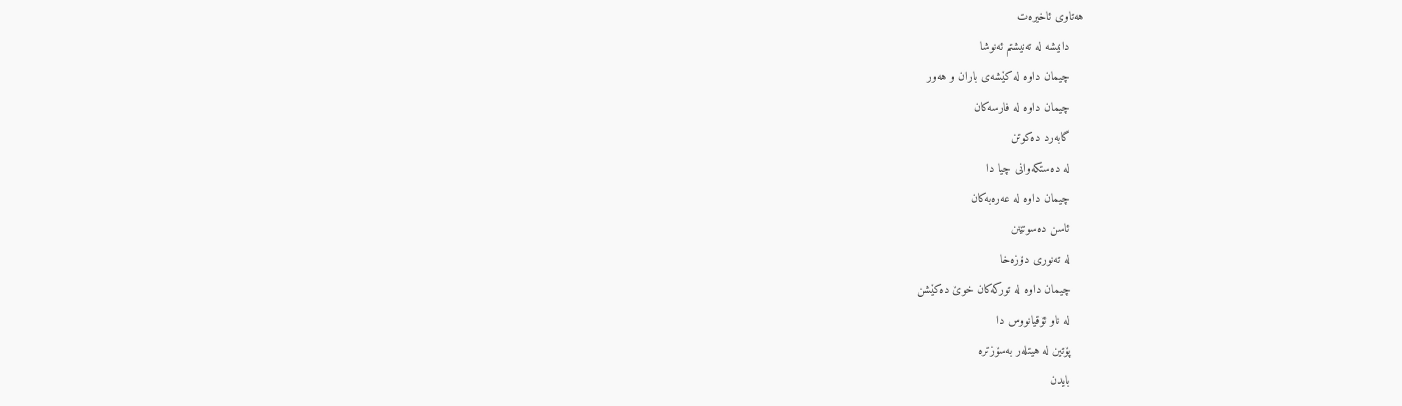هەتاوی ئاخیرەت
    دانیشە لە تەنیشتم ئەنوشا
    چیمان داوە لە کێشەی باران و هەور
    چیمان داوە لە فارسەکان
    گابەرد دەکوتن
    لە دەستکەوانی چیا دا
    چیمان داوە لە عەرەبەکان
    ئاسن دەسوتێنن
    لە تەنوری دۆزەخا
    چیمان داوە لە تورکەکان خوێ دەکێشن
    لە ناو ئۆقیانووس دا
    پۆتین لە هیتلەر بەسۆزترە
    بایدن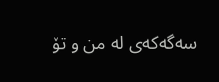سەگەکەی لە من و تۆ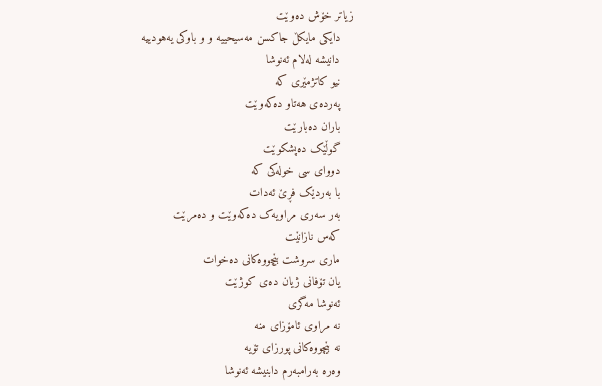زیاتر خۆش دەوێت
    دایکی مایکڵ جاکسن مەسیحییە و و باوکی یەهودییە
    دانیشە لەلام ئەنوشا
    نیو کاتژمێری کە
    پەردەی هەتاو دەکەوێت
    باران دەبارێت
    گوڵێک دەپشکوێت
    دووای سی خولەکی کە
    با بەردێک فڕێ ئەدات
    بەر سەری مراویەک دەکەوێت و دەمرێت
    کەس نازانێت
    ماری سروشت بێچووەکانی دەخوات
    یان تۆفانی ژیان دەی کوژێت
    ئەنوشا مەگری
    نە مراوی ئامۆزای منە
    نە بێچووەکانی پورزای تۆیە
    وەرە بەرامبەرم دابنیشە ئەنوشا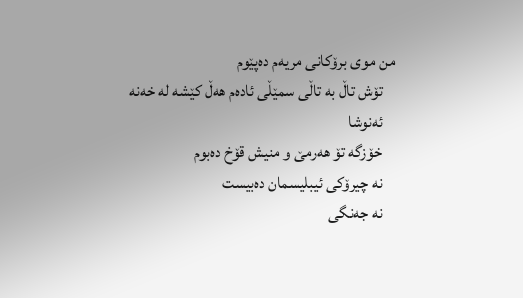من موی برۆکانی مریەم دەپێوم
    تۆش تاڵ بە تاڵی سمێڵی ئادەم هەڵ کێشە لە خەنە
    ئەنوشا
    خۆزگە تۆ هەرمێ و منیش قۆخ دەبوم
    نە چیرۆکی ئیبلیسمان دەبیست
    نە جەنگی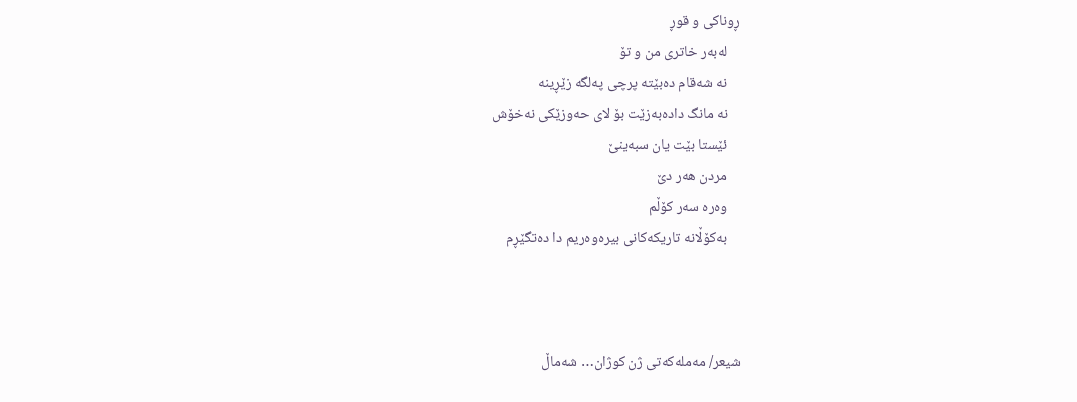ڕوناکی و قوڕ
    لەبەر خاتری من و تۆ
    نە شەقام دەبێتە پرچی پەلگە زێڕینە
    نە مانگ دادەبەزێت بۆ لای حەوزێکی نەخۆش
    ئێستا بێت یان سبەینێ
    مردن هەر دێ
    وەرە سەر کۆڵم
    بەکۆڵانە تاریکەکانی بیرەوەریم دا دەتگێڕم



شیعر/ مه‌مله‌كه‌تی ژن كوژان… شەماڵ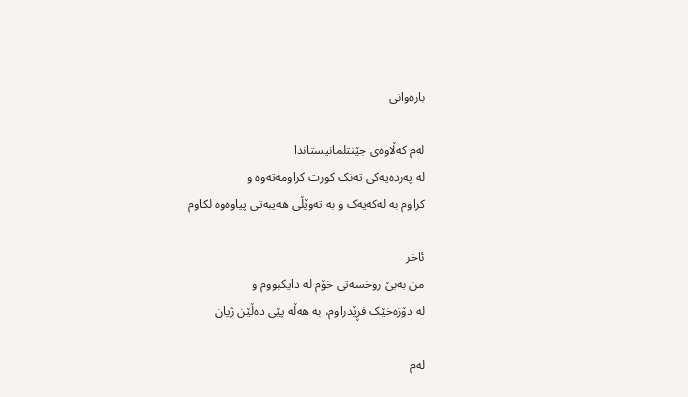بارەوانی

لەم کەڵاوەی جێنتلمانیستاندا
لە پەردەیەکی تەنک کورت کراومەتەوە و
کراوم بە لەکەیەک و بە تەوێڵی هەیبەتی پیاوەوە لکاوم

ئاخر
من بەبێ روخسەتی خۆم لە دایکبووم و
لە دۆزەخێک فڕێدراوم، بە هەڵە پێی دەڵێن ژیان

لەم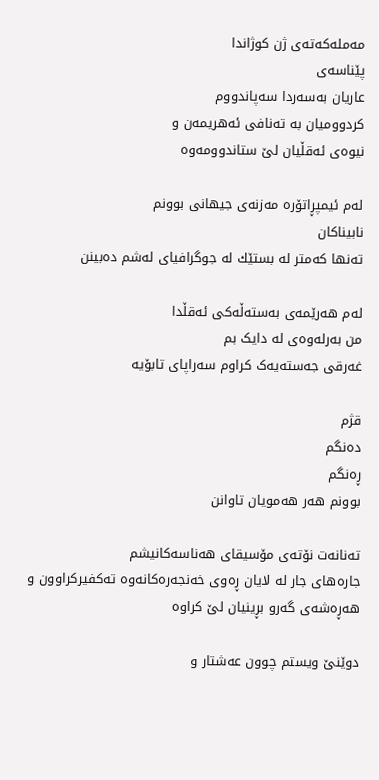مەملەکەتەی ژن كوژاندا
پێناسەی
عاریان بەسەردا سەپاندووم
کردوومیان بە تەنافی ئەهریمەن و
نیوەی ئەقڵیان لێ ستاندوومەوە

لەم ئیمپڕاتۆرە مەزنەی جیهانی بوونم
نابیناکان
تەنها کەمتر لە بستێك لە جوگرافیای لەشم دەبینن

لەم هەرێمەی بەستەڵەکی ئەقڵدا
من بەرلەوەی لە دایک بم
غەرقی جەستەیەک کراوم سەراپای تابۆیه

قژم
دەنگم
ڕه‌نگم
بوونم هەر هەمویان تاوانن

تەنانەت نۆتەی مۆسیقای هەناسەکانیشم
جارەهای جار لە لایان ڕه‌وی خەنجەرەکانەوە تەکفیرکراوون و هەڕەشەی گەرو بڕینیان لێ کراوە

دوێنێ ویستم چوون عەشتار و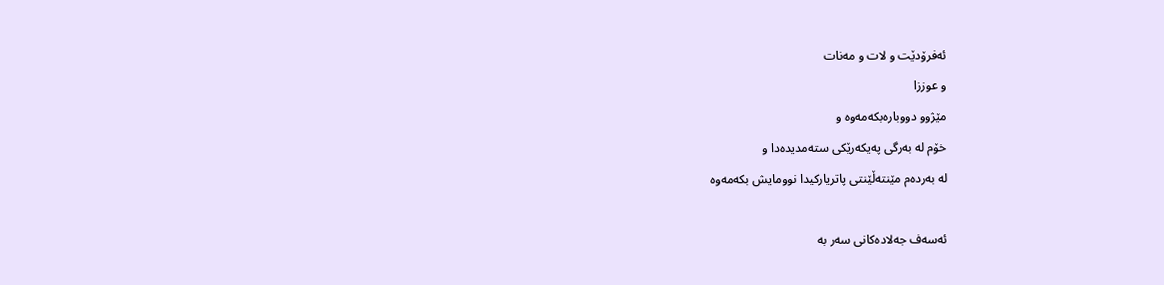ئەفرۆدێت و لات و مەنات
و عوززا
مێژوو دووبارەبکەمەوە و
خۆم لە بەرگی پەیکەرێکی ستەمدیدەدا و
لە بەردەم مێنتەڵێنتی پاتریارکیدا نوومایش بکەمەوە

ئەسەف جەلادەکانی سەر بە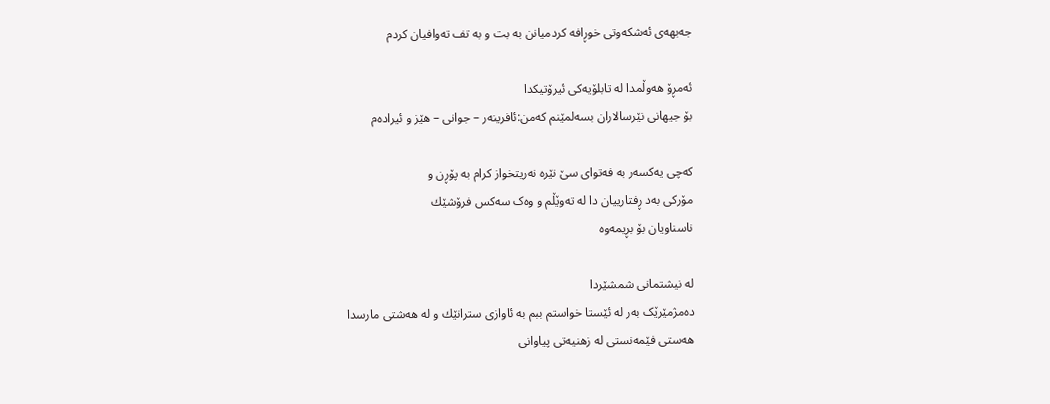جەبهەی ئەشکەوتی خوڕافە کردمیانن بە بت و بە تف تەوافیان کردم

ئەمڕۆ هەوڵمدا لە تابلۆیەکی ئیرۆتیکدا
بۆ جیهانی نێرسالاران بسەلمێنم کەمن:ئافرینەر – جوانی – هێز و ئیرادەم

کەچی یەکسەر بە فەتوای سێ نێرە نەریتخواز کرام بە پۆڕن و
مۆرکی بەد ڕفتارییان دا لە تەوێڵم و وەک سەکس فرۆشێك
ناسناویان بۆ بڕیمەوە

لە نیشتمانی شمشێردا
دەمژمێرێک بەر لە ئێستا خواستم ببم بە ئاوازی سترانێك و لە هەشتی مارسدا
هەستی فێمەنستی لە زهنیەتی پیاوانی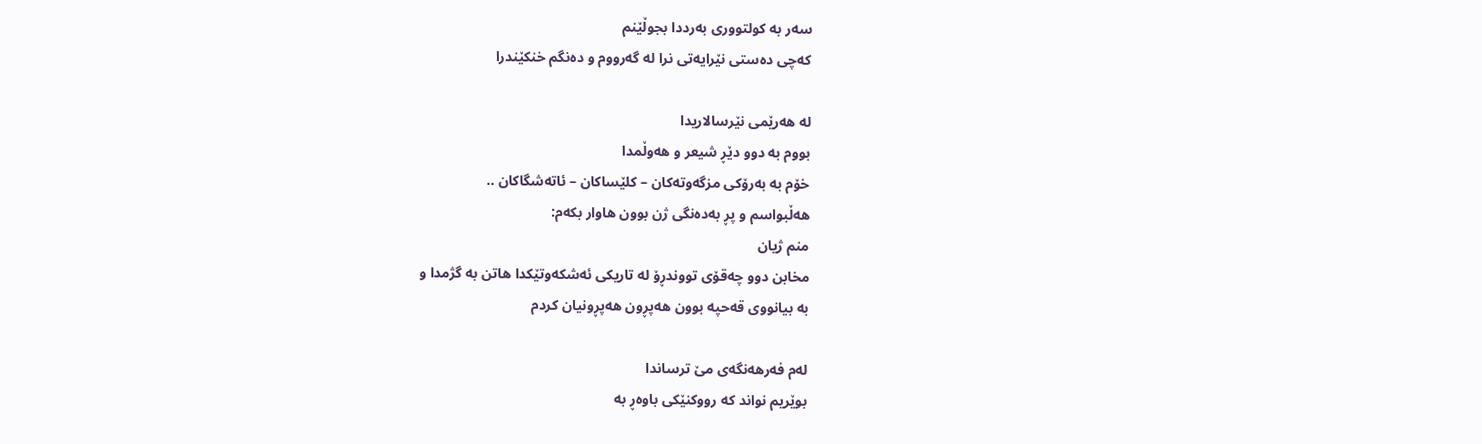سەر بە کولتووری بەرددا بجوڵێنم
کەچی دەستی نێرایەتی نرا لە گەرووم و دەنگم خنکێندرا

لە هەرێمی نێرسالاریدا
بووم بە دوو دێڕ شیعر و هەوڵمدا
خۆم بە بەرۆکی مزگەوتەکان – کلێساکان – ئاتەشگاکان ..
هەڵبواسم و پڕ بەدەنگی ژن بوون هاوار بکەم:
منم ژیان
مخابن دوو چەقۆی تووندڕۆ لە تاریکی ئەشکەوتێکدا هاتن بە گژمدا و
بە بیانووی قەحپە بوون هەپڕون هەپڕونیان کردم

لەم فەرهەنگەی مێ ترساندا
بوێریم نواند کە رووکنێکی باوەڕ بە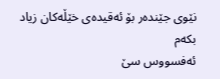نێوی جێندەر بۆ ئەقیدەی خێڵەکان زیاد بکەم
ئەفسووس سێ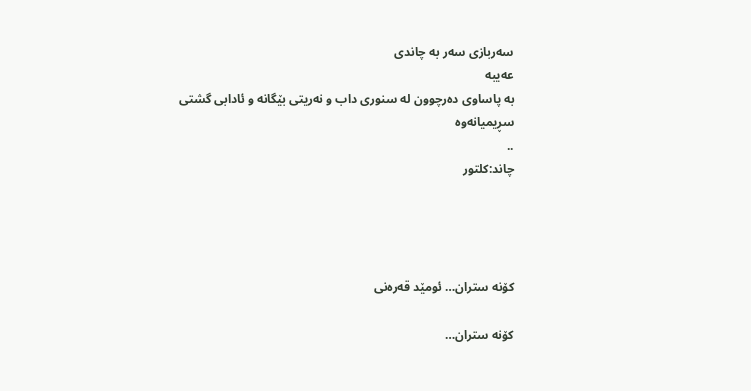سەربازی سەر بە چاندی
عەیبە
بە پاساوی دەرچوون لە سنوری داب و نەریتی بێگانە و ئادابی گشتی
سڕیمیانەوە
..
چاند:کلتور




کۆنە ستران… ئومێد قەرەنی

کۆنە ستران…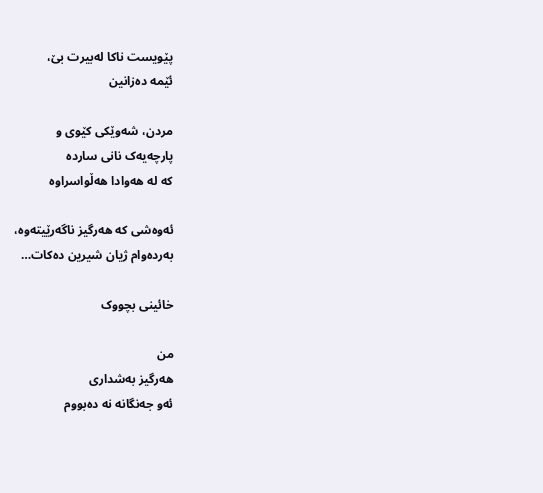پێویست ناکا لەبیرت بێ،
ئێمە دەزانین

مردن، شەوێکی کێوی و
پارچەیەک نانی ساردە
کە لە هەوادا هەڵواسراوە

ئەوەشی کە هەرگیز ناگەرێیتەوە،
بەردەوام ژیان شیرین دەکات…

خائینی بچووک

من
هەرگیز بەشداری
ئەو جەنگانە نە دەبووم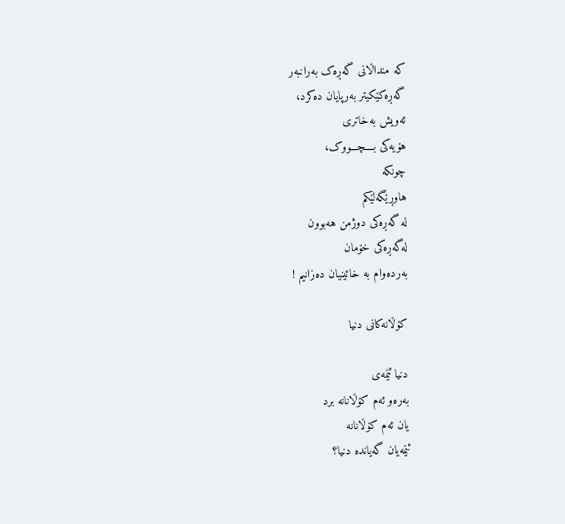کە منداڵانی گەڕەک بەرانبەر
گەڕەکێکیتر بەرپایان دەکرد،
ئەویش بەخاتری
هۆیەکی بــــچـــووک،
چونکە
هاوڕێگەلێکم
لە گەڕەکی دوژمن هەبوون
لەگەڕەکی خۆمان
بەردەوام بە خائینیان دەزانیم !

کۆڵانەکانی دنیا

دنیا ئێمەی
بەرەو ئەم کۆڵانانە برد
یان ئەم کۆڵانانە
ئێمەیان گەیاندە دنیا؟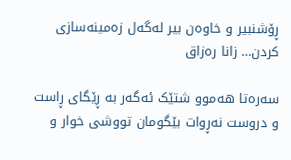ڕۆشنبیر و خاوەن بیر لەگەل زەمینەسازی کردن… زانا رەزاق

سەرەتا هەموو شتێک ئەگەر بە ڕێگای ڕاست و دروست نەڕوات بێگومان تووشی خوار و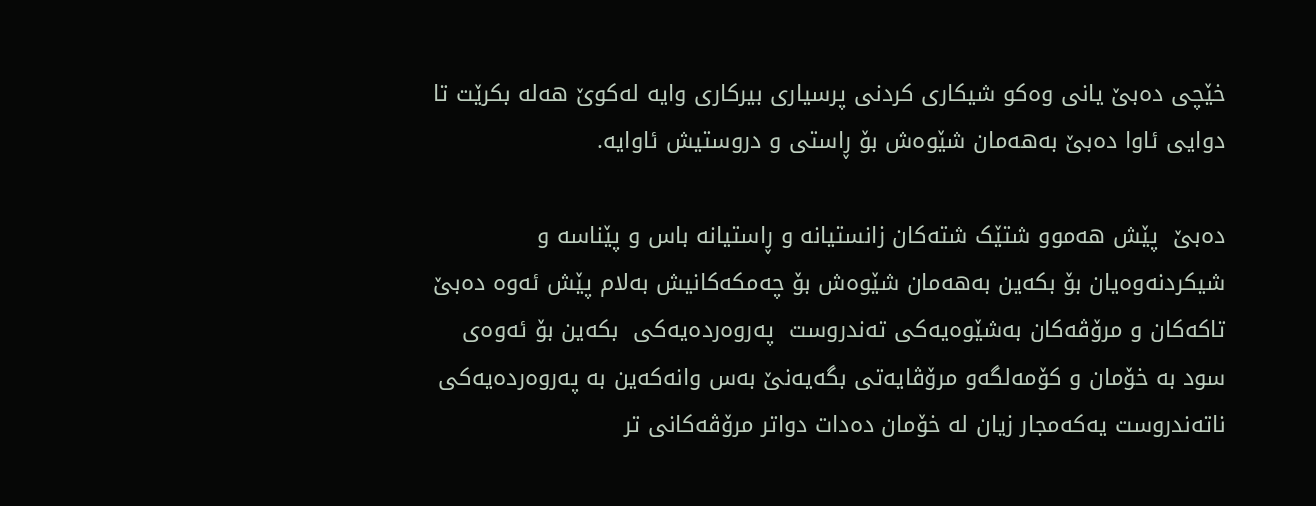خێچی دەبێ یانی وەکو شیکاری کردنی پرسیاری بیرکاری وایە لەکوێ هەلە بکرێت تا دوایی ئاوا دەبێ بەهەمان شێوەش بۆ ڕاستی و دروستیش ئاوایە.

دەبێ  پێش هەموو شتێک شتەکان زانستیانە و ڕاستیانە باس و پێناسە و شیکردنەوەیان بۆ بکەین بەهەمان شێوەش بۆ چەمکەکانیش بەلام پێش ئەوە دەبێ تاکەکان و مرۆڤەکان بەشێوەیەکی تەندروست  پەروەردەیەکی  بکەین بۆ ئەوەی سود بە خۆمان و کۆمەلگەو مرۆڤایەتی بگەیەنێ بەس وانەکەین بە پەروەردەیەکی ناتەندروست یەکەمجار زیان لە خۆمان دەدات دواتر مرۆڤەکانی تر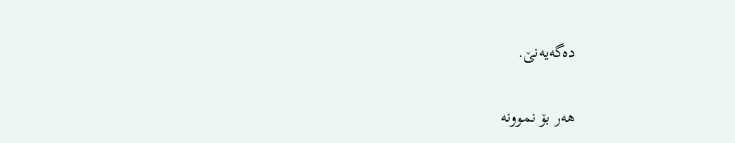دەگەیەنێ.

هەر بۆ نموونە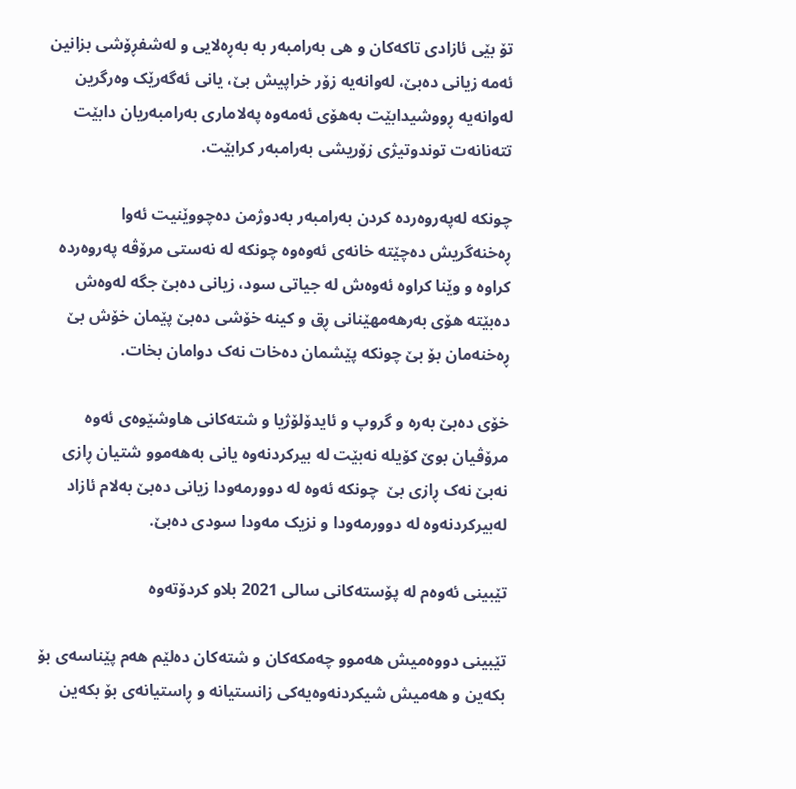تۆ بێی ئازادی تاکەکان و هی بەرامبەر بە بەڕەلایی و لەشفڕۆشی بزانین ئەمە زیانی دەبێ، لەوانەیە زۆر خراپیش بێ، یانی ئەگەرێک وەرگرین لەوانەیە ڕووشیدابێت بەهۆی ئەمەوە پەلاماری بەرامبەریان دابێت تتەنانەت توندوتیژی زۆریشی بەرامبەر کرابێت.

چونکە لەپەروەردە کردن بەرامبەر بەدوژمن دەچووێنیت ئەوا ڕەخنەگریش دەچێتە خانەی ئەوەوە چونکە لە نەستی مرۆڤە پەروەردە کراوە و وێنا کراوە ئەوەش لە جیاتی سود، زیانی دەبێ جگە لەوەش دەبێتە هۆی بەرهەمهێنانی ڕق و کینە خۆشی دەبێ پێمان خۆش بێ  ڕەخنەمان بۆ بێ چونکە پێشمان دەخات نەک دوامان بخات.

خۆی دەبێ بەرە و گروپ و ئایدۆلۆژیا و شتەکانی هاوشێوەی ئەوە مرۆڤیان بوێ کۆیلە نەبێت لە بیرکردنەوە یانی بەهەموو شتیان ڕازی نەبێ نەک ڕازی بێ  چونکە ئەوە لە دوورمەودا زیانی دەبێ بەلام ئازاد لەبیرکردنەوە لە دوورمەودا و نزیک مەودا سودی دەبێ.

تێبینی ئەوەم لە پۆستەکانی سالی 2021 بلاو کردۆتەوە

تێبینی دووەمیش هەموو چەمکەکان و شتەکان دەلێم هەم پێناسەی بۆ بکەین و هەمیش شیکردنەوەیەکی زانستیانە و ڕاستیانەی بۆ بکەین